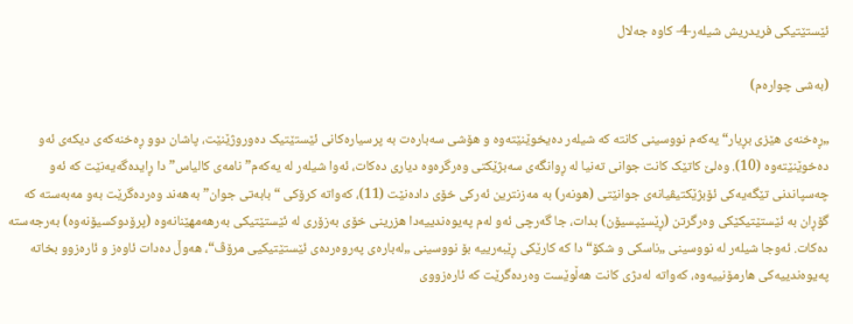ئێستێتیکی فریدریش شیلەر-4- کاوە جەلال

(بەشی چوارەم)

„ڕەخنەی هێزی بڕیار“ یەکەم نووسینی کانتە کە شیلەر دەیخوێنێتەوە و هۆشی سەبارەت بە پرسیارەکانی ئێستێتیک دەوروژێنێت، پاشان دوو ڕەخنەکەی دیکەی ئەو دەخوێنێتەوە (10). وەلێ کاتێک کانت جوانی تەنیا لە ڕوانگەی سەبژێکتی وەرگرەوە دیاری دەکات، ئەوا شیلەر لە یەکەم” نامەی کالیاس”دا ڕایدەگەیەنێت کە ئەو چەسپاندنی تێگەیەکی ئۆبژێکتیڤیانەی جوانێتی (هونەر) بە مەزنترین ئەرکی خۆی دادەنێت (11)، کەواتە کرۆکی “بابەتی جوان” بەهەند وەردەگرێت بەو مەبەستە کە گۆڕان بە ئێستێتیکێکی وەرگرتن (ڕێسێپسیۆن) بدات، جا گەرچی ئەو لەم پەیوەندییەدا هزرینی خۆی بەزۆری لە ئێستێتیکی بەرهەمهێنانەوە (پرۆدوکسیۆنەوە) بەرجەستە دەکات. ئەوجا شیلەر لە نووسینی „ناسکی و شکۆ“دا کە کارێکی ڕێبەرییە بۆ نووسینی „لەبارەی پەروەردەی ئێستێتیکیی مرۆڤ“، هەوڵ دەدات ئاوەز و ئارەزوو بخاتە پەیوەندییەکی هارمۆنییەوە، کەواتە لەدژی کانت هەڵوێست وەردەگرێت کە ئارەزووی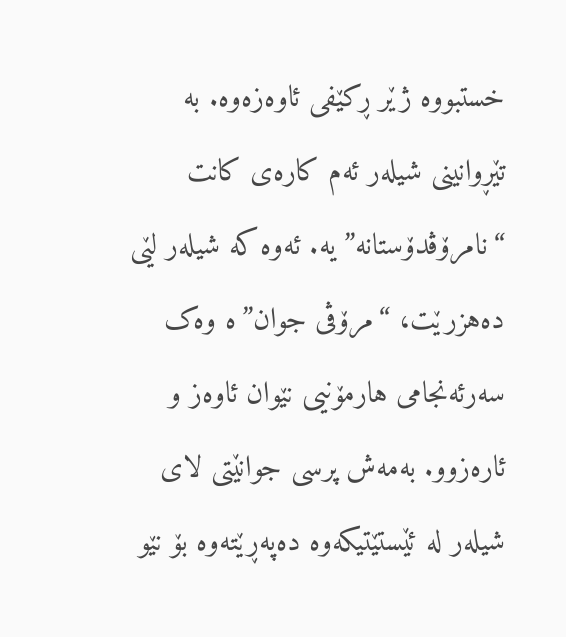خستبووە ژێر ڕکێفی ئاوەزەوە. بە تێڕوانینی شیلەر ئەم کارەی کانت “نامرۆڤدۆستانە”یە. ئەوە کە شیلەر لێی دەهزرێت، “مرۆڤی جوان”ە وەک سەرئەنجامی هارمۆنیی نێوان ئاوەز و ئارەزوو. بەمەش پرسی جوانێتی لای شیلەر لە ئێستێتیکەوە دەپەڕێتەوە بۆ نێو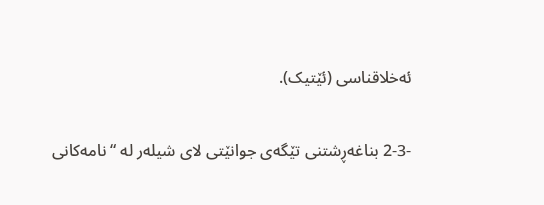ئەخلاقناسی (ئێتیک).

-2-3 بناغەڕشتنی تێگەی جوانێتی لای شیلەر لە “نامەکانی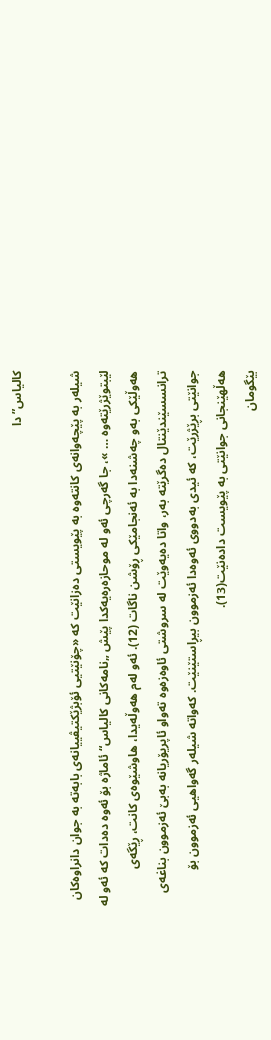کالیاس”دا

شیلەر بە پێچەوانەی کانتەوە بە پێویستی دەزانێت کە «چۆنێتیی ئۆبژێکتیڤییانەی بابەتە بە جوان دانراوەکان لێبتوێژرێتەوە … »، جا گەرچی ئەو لە موحازەرەیەکدا پێش „نامەکانی کالیاس“ ئاماژە بۆ ئەوە دەدات کە ئەو لە هەوڵێكی بەو چەشنەدا بە ئەنجامێکی ڕۆشن ناگات (12). ئەو لەم هەوڵەیدا، هاوشێوەی کانت، ڕێگەی ترانسسێندێنتال دەگرێتە بەر، واتا دەیەوێت لە سروشتی ئاوەزەوە تەواو ئاپریۆریانە بەبێ ئەزموون بناغەی جوانێتی بڕێژرێت، کە ئیدی بەدووی ئەوەدا ئەزموون بیڕاستێنێت. کەواتە شیلەر گەواهیی ئەزموون بۆ هەڵهێنجانی جوانێتی بە پێویست دادەنێت(13).
بێگومان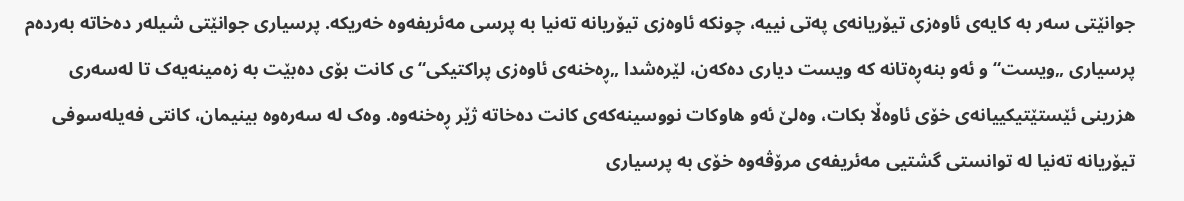جوانێتی سەر بە کایەی ئاوەزی تیۆریانەی پەتی نییە، چونکە ئاوەزی تیۆریانە تەنیا بە پرسی مەئریفەوە خەریکە. پرسیاری جوانێتی شیلەر دەخاتە بەردەم پرسیاری „ویست“ و ئەو بنەڕەتانە کە ویست دیاری دەکەن، لێرەشدا „ڕەخنەی ئاوەزی پراکتیکی“ی کانت بۆی دەبێت بە زەمینەیەک تا لەسەری هزرینی ئێستێتیکییانەی خۆی ئاوەڵا بکات، وەلێ ئەو هاوکات نووسینەکەی کانت دەخاتە ژێر ڕەخنەوە. وەک لە سەرەوە بینیمان، کانتی فەیلەسوفی تیۆریانە تەنیا لە توانستی گشتیی مەئریفەی مرۆڤەوە خۆی بە پرسیاری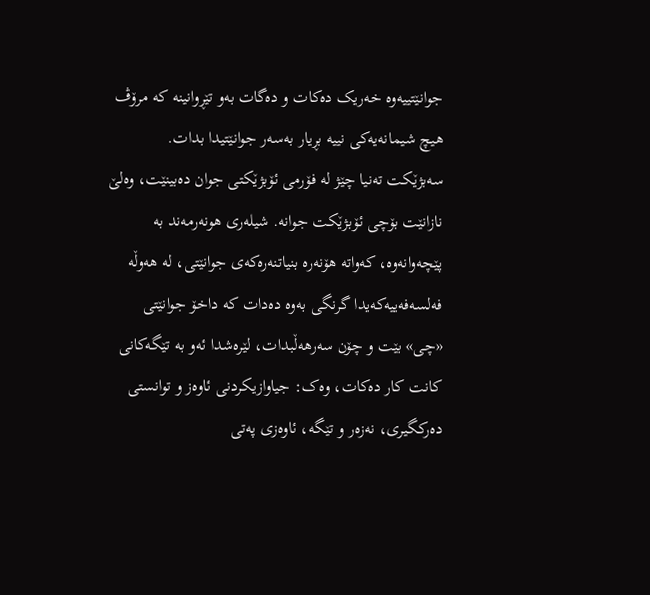جوانێتییەوە خەریک دەکات و دەگات بەو تێڕوانینە کە مرۆڤ هیچ شیمانەیەکی نییە بڕیار بەسەر جوانێتیدا بدات. سەبژێکت تەنیا چێژ لە فۆرمی ئۆبژێکتی جوان دەبینێت، وەلێ نازانێت بۆچی ئۆبژێکت جوانە. شیلەری هونەرمەند بە پێچەوانەوە، کەواتە هۆنەرە بنیاتنەرەکەی جوانێتی، لە هەوڵە فەلسەفەییەکەیدا گرنگی بەوە دەدات کە داخۆ جوانێتی «چی» بێت و چۆن سەرهەڵبدات، لێرەشدا ئەو بە تێگەکانی کانت کار دەکات، وەک: جیاوازیکردنی ئاوەز و توانستی دەرکگیری، نەزەر و تێگە، ئاوەزی پەتی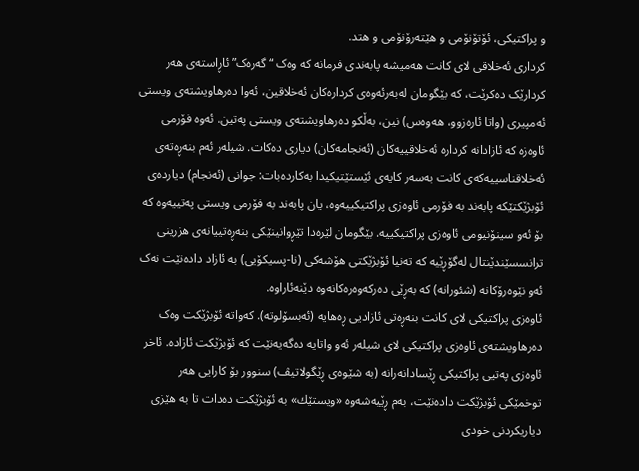و پراکتیکی، ئۆتۆنۆمی و هێتەرۆنۆمی و هتد.
کرداری ئەخلاقی لای کانت هەمیشە پابەندی فرمانە کە وەک “گەرەک” ئاڕاستەی هەر کردارێک دەکرێت، کە بێگومان لەبەرئەوەی کردارەکان ئەخلاقین، ئەوا دەرهاویشتەی ویستی ئەمپیری (واتا ئارەزوو، هەوەس) نین، بەڵکو دەرهاویشتەی ویستی پەتین. ئەوە فۆرمی ئاوەزە کە ئازادانە کردارە ئەخلاقییەکان (ئەنجامەکان) دیاری دەکات. شیلەر ئەم بنەڕەتەی ئەخلاقناسییەکەی کانت بەسەر کایەی ئێستێتیکیدا بەکاردەبات: جوانی (ئەنجام) دیاردەی ئۆبژێکتێکە پابەند بە فۆرمی ئاوەزی پراکتیکییەوە، یان پابەند بە فۆرمی ویستی پەتییەوە کە بۆ ئەو سینۆنیومی ئاوەزی پراکتیکییە. بێگومان لێرەدا تێڕوانینێکی بنەڕەتییانەی هزرینی ترانسسێندێنتال لەگۆڕێیە کە تەنیا ئۆبژێکتی هۆشەکی (نا-پسیکۆیی) بە ئازاد دادەنێت نەک ئەو نێوەرۆکانە (شئورانە) کە بەڕێی دەرکەوەرەکانەوە دێنەئاراوە.
ئاوەزی پراکتیکی لای کانت بنەڕەتی ئازادیی ڕەهایە (ئەبسۆلوتە). کەواتە ئۆبژێکت وەک دەرهاویشتەی ئاوەزی پراکتیکی لای شیلەر ئەو واتایە دەگەیەنێت کە ئۆبژێکت ئازادە. ئاخر ئاوەزی پەتیی پراکتیکی ڕێسادانەرانە (بە شێوەی ڕێگولاتیڤ) سنوور بۆ کارایی هەر توخمێکی ئۆبژێکت دادەنێت، بەم ڕێیەشەوە «ویستێك» بە ئۆبژێکت دەدات تا بە هێزی دیاریکردنی خودی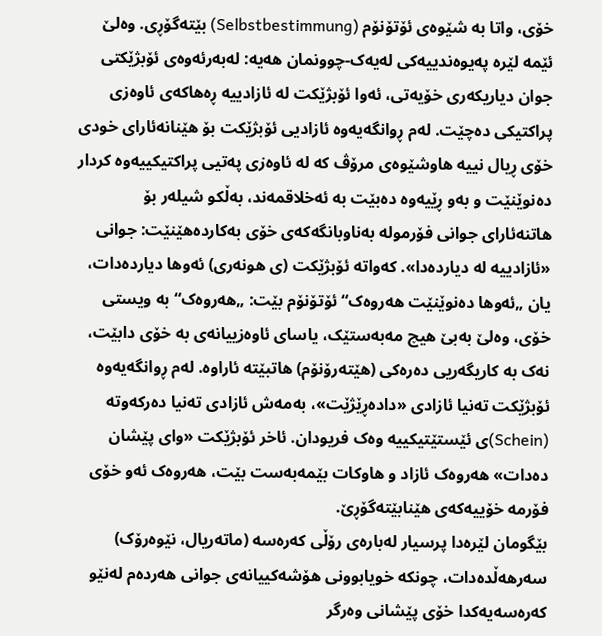خۆی، واتا بە شێوەی ئۆتۆنۆم (Selbstbestimmung) بێتەگۆڕی. وەلێ ئێمە لێرە پەیوەندییەکی لەیەک-چوونمان هەیە: لەبەرئەوەی ئۆبژێکتی جوان دیاریکەری خۆیەتی، ئەوا ئۆبژێکت لە ئازادییە ڕەهاکەی ئاوەزی پراکتیکی دەچێت. لەم ڕوانگەیەوە ئازادیی ئۆبژێکت بۆ هێنانەئارای خودی خۆی ڕیال نییە هاوشێوەی مرۆڤ کە لە ئاوەزی پەتیی پراکتیکییەوە کردار دەنوێنێت و بەو ڕێیەوە دەبێت بە ئەخلاقمەند، بەڵکو شیلەر بۆ هاتنەئارای جوانی فۆرمولە بەناوبانگەکەی خۆی بەکاردەهێنێت: جوانی «ئازادییە لە دیاردەدا». کەواتە ئۆبژێکت (ی هونەری) ئەوها دیاردەدات، یان „ئەوها دەنوێنێت هەروەک“ ئۆتۆنۆم بێت: „هەروەک“ بە ویستی خۆی، وەلێ بەبێ هیچ مەبەستێک، یاسای ئاوەزییانەی بە خۆی دابێت، نەک بە کاریگەریی دەرەکی (هێتەرۆنۆم) هاتبێتە ئاراوە. لەم ڕوانگەیەوە ئۆبژێکت تەنیا ئازادی «دادەڕێژێت»، بەمەش ئازادی تەنیا دەرکەوتە (Schein)ی ئێستێتیکییە وەک فریودان. ئاخر ئۆبژێکت «وای پێشان دەدات» هەروەک ئازاد و هاوکات بێمەبەست بێت، هەروەک ئەو خۆی فۆرمە خۆییەکەی هێنابێتەگۆڕێ.
بێگومان لێرەدا پرسیار لەبارەی رۆڵی کەرەسە (ماتەریال، نێوەرۆک) سەرهەڵدەدات، چونکە خویابوونی هۆشەکییانەی جوانی هەردەم لەنێو کەرەسەیەکدا خۆی پێشانی وەرگر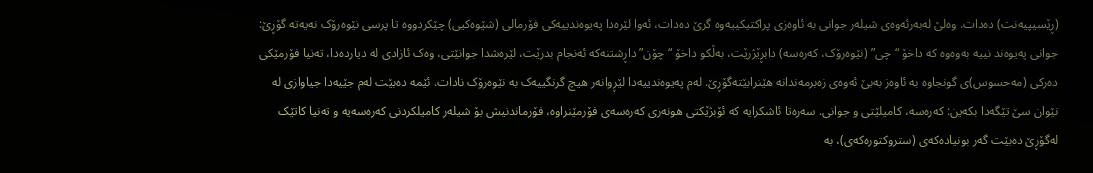(ڕێسیپیەنت) دەدات. وەلێ لەبەرئەوەی شیلەر جوانی بە ئاوەزی پراکتیکییەوە گرێ دەدات، ئەوا لێرەدا پەیوەندییەکی فۆرمالی (شێوەکیی) چێکردووە تا پرسی نێوەرۆک نەیەتە گۆڕێ: جوانی پەیوەند نییە بەوەوە کە داخۆ “چی” (نێوەرۆک، کەرەسە) دابڕێژرێت، بەڵکو داخۆ “چۆن” داڕشتنەکە ئەنجام بدرێت، لێرەشدا جوانێتی، وەک ئازادی لە دیاردەدا، تەنیا فۆرمێکی دەرکی (مەحسوس)ی گونجاوە بە ئاوەز بەبێ ئەوەی زەبرمەندانە هێنرابێتەگۆڕێ. لەم پەیوەندییەدا لێڕوانەر هیچ گرنگییەک بە نێوەرۆک نادات. ئێمە دەبێت لەم جێیەدا جیاوازی لە نێوان سێ تێگەدا بکەین: کەرەسە، کامیلێتی و جوانی. سەرەتا ئاشکرایە کە ئۆبژێکتی هونەری کەرەسەی فۆرمێنراوە، فۆرماندنیش بۆ شیلەر کامیلکردنی کەرەسەیە و تەنیا کاتێک لەگۆڕێ دەبێت گەر بونیادەکەی (ستروکتورەکەی)، بە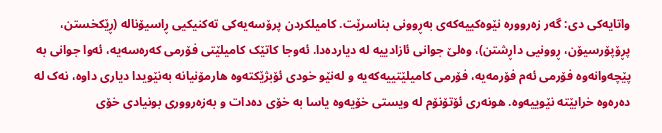واتایەکی دی: گەر زەروورە نێوەکییەکەی بەڕوونی بناسرێت. کامیلکردن پرۆسەیەکی تەکنیکیی ڕاسیۆنالە (ڕێکخستن، پڕۆپۆرسیۆن، ڕوونیی داڕشتن)، وەلێ جوانی ئازادییە لە دیاردەدا. ئەوجا کاتێک کامیلێتی فۆرمی کەرەسەیە، ئەوا جوانی بە پێچەوانەوە فۆرمی ئەم فۆرمەیە، فۆرمی کامیلێتییەکەیە و لەنێو خودی ئۆبژێکتەوە هارمۆنیانە بەنێویدا دیاری داوە، نەک لە دەرەوە خرابێتە نێوییەوە. هونەری ئۆتۆنۆم لە ویستی خۆیەوە یاسا بە خۆی دەدات و بەزەرووری بونیادی خۆی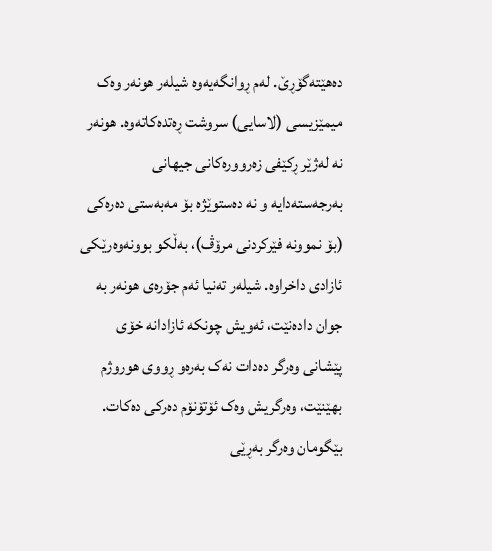دەهێتەگۆڕێ. لەم ڕوانگەیەوە شیلەر هونەر وەک میمێزیسی (لاسایی) سروشت ڕەتدەکاتەوە. هونەر نە لەژێر ڕکێفی زەروورەکانی جیهانی بەرجەستەدایە و نە دەستوێژە بۆ مەبەستی دەرەکی (بۆ نموونە فێرکردنی مرۆڤ)، بەڵکو بوونەوەرێکی ئازادی داخراوە. شیلەر تەنیا ئەم جۆرەی هونەر بە جوان دادەنێت، ئەویش چونکە ئازادانە خۆی پێشانی وەرگر دەدات نەک بەرەو ڕووی هوروژم بهێنێت، وەرگریش وەک ئۆتۆنۆم دەرکی دەکات. بێگومان وەرگر بەڕێی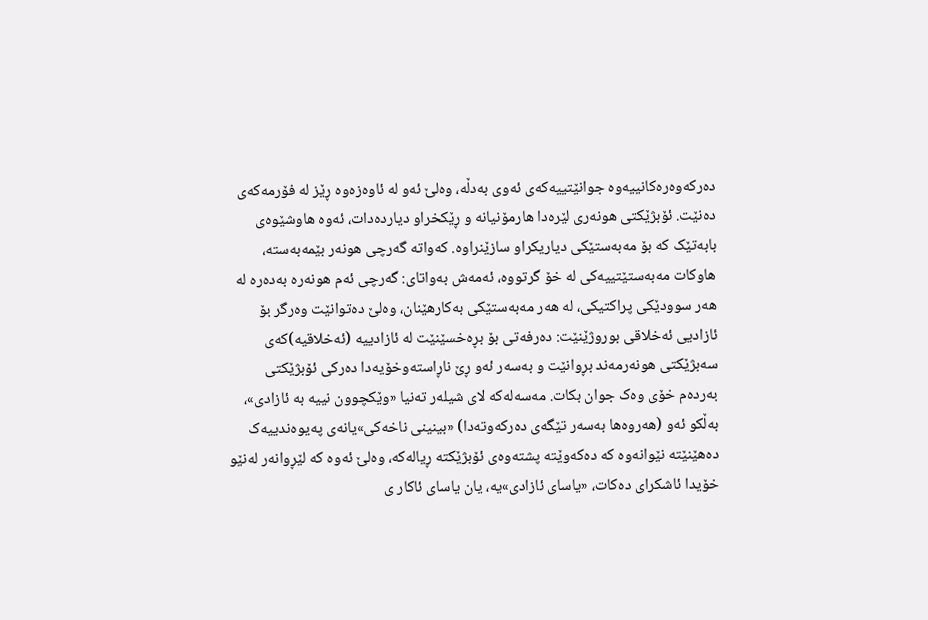دەرکەوەرەکانییەوە جوانێتییەکەی ئەوی بەدڵە، وەلێ ئەو لە ئاوەزەوە ڕێز لە فۆرمەکەی دەنێت. ئۆبژێکتی هونەری لێرەدا هارمۆنیانە و ڕێکخراو دیاردەدات، ئەوە هاوشێوەی بابەتێک کە بۆ مەبەستێکی دیاریکراو سازێنراوە. کەواتە گەرچی هونەر بێمەبەستە، هاوکات مەبەستێتییەکی لە خۆ گرتووە، ئەمەش بەواتای: گەرچی ئەم هونەرە بەدەرە لە هەر سوودێکی پراکتیکی، لە هەر مەبەستێکی بەکارهێنان، وەلێ دەتوانێت وەرگر بۆ ئازادیی ئەخلاقی بوروژێنێت: دەرفەتی بۆ بڕەخسێنێت لە ئازادییە (ئەخلاقیە)کەی سەبژێکتی هونەرمەند بڕوانێت و بەسەر ئەو ڕێ ناڕاستەوخۆیەدا دەرکی ئۆبژێکتی بەردەم خۆی وەک جوان بکات. مەسەلەکە لای شیلەر تەنیا «وێکچوون نییە بە ئازادی»، بەڵکو ئەو (هەروەها بەسەر تێگەی دەرکەوتەدا) «بینینی ناخەکی»یانەی پەیوەندییەک دەهێنێتە نێوانەوە کە دەکەوێتە پشتەوەی ئۆبژێکتە ڕیالەکە، وەلێ ئەوە کە لێڕوانەر لەنێو خۆیدا ئاشکرای دەکات، «یاسای ئازادی»یە، یان یاسای ئاکار ی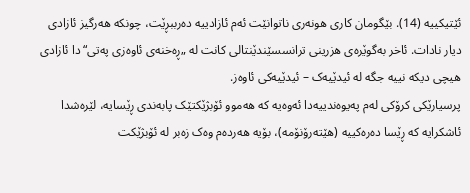ئێتیکییە (14). بێگومان کاری هونەری ناتوانێت ئەم ئازادییە دەرببڕێت، چونکە هەرگیز ئازادی دیار نادات. ئاخر بەگوێرەی هزرینی ترانسسێندێنتالی کانت لە „ڕەخنەی ئاوەزی پەتی“دا ئازادی هیچی دیکە نییە جگە لە ئیدێیەک – ئیدێیەکی ئاوەز.
پرسیارێکی کرۆکی لەم پەیوەندییەدا ئەوەیە کە هەموو ئۆبژێکتێک پابەندی ڕێسایە، لێرەشدا ئاشکرایە کە ڕێسا دەرەکییە (هێتەرۆنۆمە)، بۆیە هەردەم وەک زەبر لە ئۆبژێکت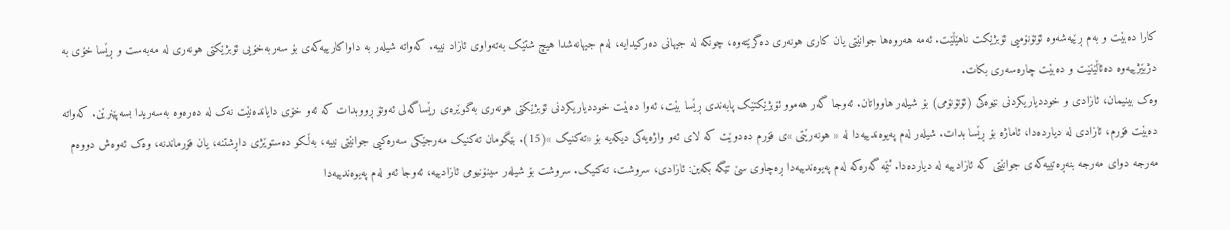کارا دەبێت و بەم ڕێیەشەوە ئۆتۆنۆمیی ئۆبژێکت ناهێڵێت. ئەمە هەروەها جوانێتی یان کاری هونەری دەگرێتەوە، چونکە لە جیهانی دەرکیدایە، لەم جیهانەشدا هیچ شتێک بەتەواوی ئازاد نییە. کەواتە شیلەر بە داواکارییەکەی بۆ سەربەخۆیی ئۆبژێکتی هونەری لە مەبەست و ڕێسا خۆی بە دژبێژییەوە دەئاڵێنێت و دەبێت چارەسەری بکات.
وەک بینیمان، ئازادی و خوددیاریکردنی نێوەکی (ئۆتۆنۆمی) بۆ شیلەر هاوواتان. ئەوجا گەر هەموو ئۆبژێکتێک پابەندی ڕێسا بێت، ئەوا دەبێت خوددیاریکردنی ئۆبژێکتی هونەری بەگوێرەی رێساگەلی ئەوتۆ ڕووبدات کە ئەو خۆی دایاندەنێت نەک لە دەرەوە بەسەریدا بسەپێنرێن. کەواتە دەبێت فۆرم، ئازادی لە دیاردەدا، ئاماژە بۆ ڕێسا بدات. شیلەر لەم پەیوەندییەدا لە « هونەرێتی »ی فۆرم دەدوێت کە لای ئەو واژەیەکی دیکەیە بۆ «تەکنیک »(15). بێگومان تەکنیک مەرجێکی سەرەکیی جوانێتی نییە، بەڵکو دەستوێژی داڕشتنە، یان فۆرماندنە، وەک ئەوەش دووەم مەرجە دوای مەرجە بنەڕەتییەکەی جوانێتی کە ئازادییە لە دیاردەدا. ئێمە گەرەکە لەم پەیوەندییەدا ڕەچاوی سێ تێگە بکەین: ئازادی، سروشت، تەکنیک. سروشت بۆ شیلەر سینۆنیومی ئازادییە، ئەوجا ئەو لەم پەیوەندییەدا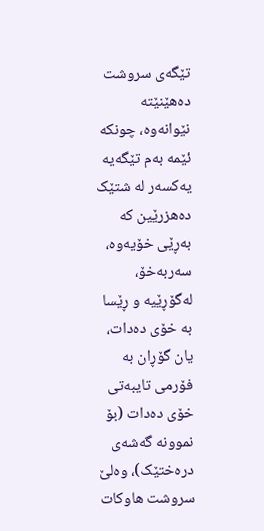تێگەی سروشت دەهێنێتە نێوانەوە، چونکە ئێمە بەم تێگەیە یەکسەر لە شتێک دەهزرێین کە بەڕێی خۆیەوە، سەربەخۆ، لەگۆڕێیە و ڕێسا بە خۆی دەدات، یان گۆڕان بە فۆرمی تایبەتی خۆی دەدات (بۆ نموونە گەشەی درەختێک)، وەلێ سروشت هاوکات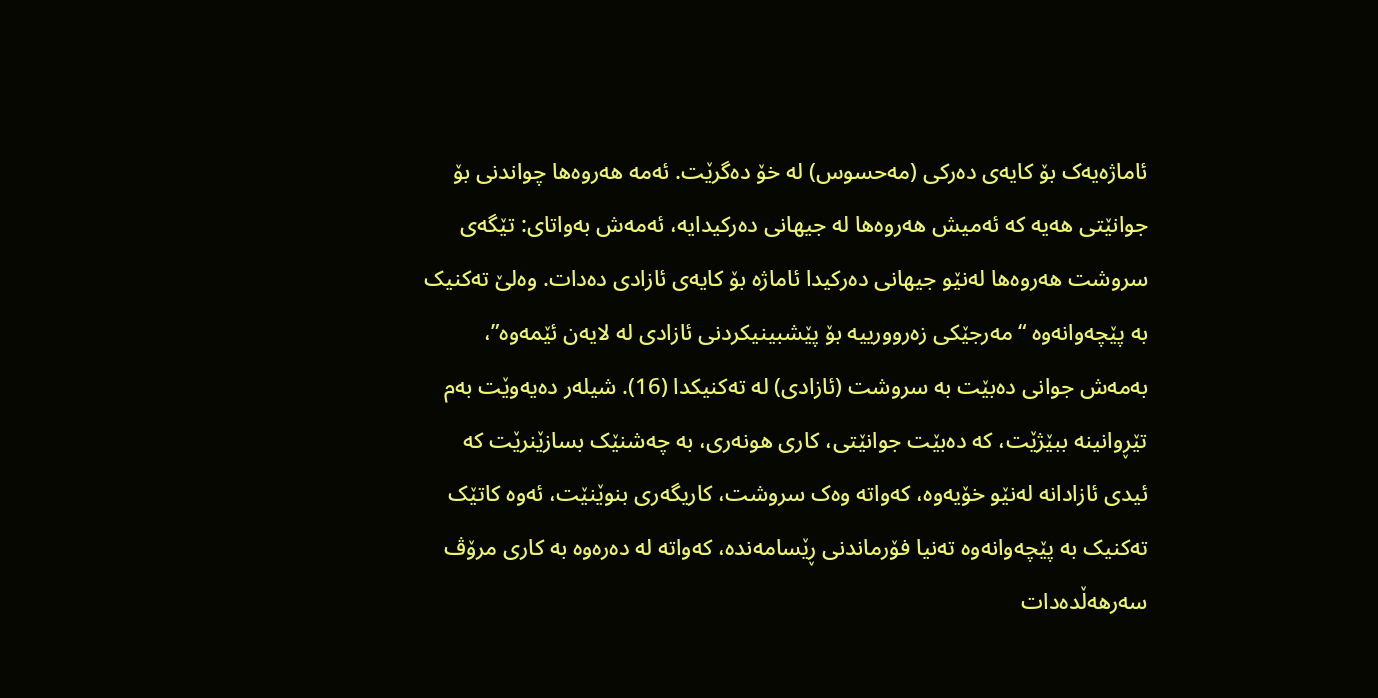ئاماژەیەک بۆ کایەی دەرکی (مەحسوس) لە خۆ دەگرێت. ئەمە هەروەها چواندنی بۆ جوانێتی هەیە کە ئەمیش هەروەها لە جیهانی دەرکیدایە، ئەمەش بەواتای: تێگەی سروشت هەروەها لەنێو جیهانی دەرکیدا ئاماژە بۆ کایەی ئازادی دەدات. وەلێ تەکنیک بە پێچەوانەوە “مەرجێکی زەروورییە بۆ پێشبینیکردنی ئازادی لە لایەن ئێمەوە”، بەمەش جوانی دەبێت بە سروشت (ئازادی) لە تەکنیکدا (16). شیلەر دەیەوێت بەم تێڕوانینە ببێژێت، کە دەبێت جوانێتی، کاری هونەری، بە چەشنێک بسازێنرێت کە ئیدی ئازادانە لەنێو خۆیەوە، کەواتە وەک سروشت، کاریگەری بنوێنێت، ئەوە کاتێک تەکنیک بە پێچەوانەوە تەنیا فۆرماندنی ڕێسامەندە، کەواتە لە دەرەوە بە کاری مرۆڤ سەرهەڵدەدات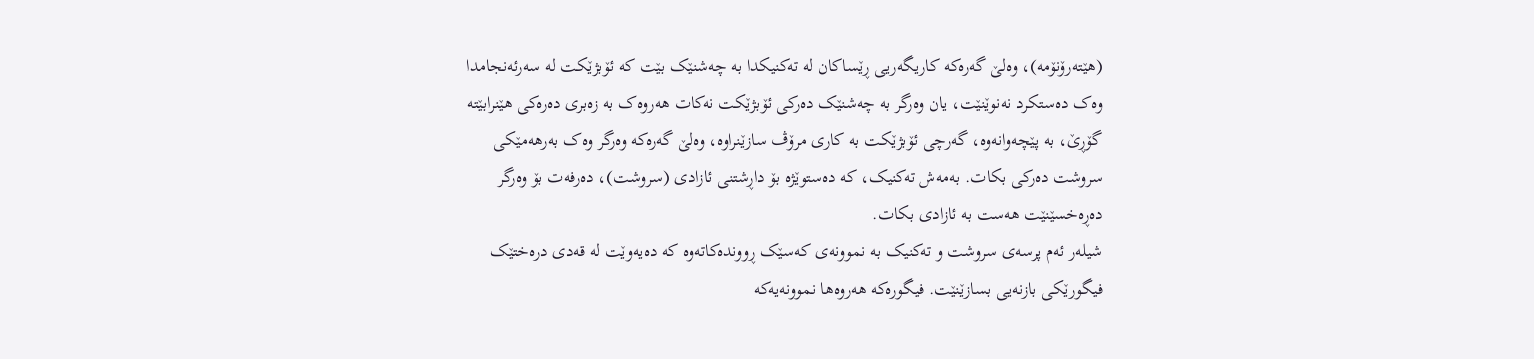(هێتەرۆنۆمە)، وەلێ گەرەکە کاریگەریی ڕێساکان لە تەکنیکدا بە چەشنێک بێت کە ئۆبژێکت لە سەرئەنجامدا وەک دەستکرد نەنوێنێت، یان وەرگر بە چەشنێک دەرکی ئۆبژێکت نەکات هەروەک بە زەبری دەرەکی هێنرابێتە گۆڕێ، بە پێچەوانەوە، گەرچی ئۆبژێکت بە کاری مرۆڤ سازێنراوە، وەلێ گەرەکە وەرگر وەک بەرهەمێکی سروشت دەرکی بکات. بەمەش تەکنیک، کە دەستوێژە بۆ داڕشتنی ئازادی (سروشت)، دەرفەت بۆ وەرگر دەڕەخسێنێت هەست بە ئازادی بکات.
شیلەر ئەم پرسەی سروشت و تەکنیک بە نموونەی کەسێک ڕووندەکاتەوە کە دەیەوێت لە قەدی درەختێک فیگورێکی بازنەیی بسازێنێت. فیگورەکە هەروەها نموونەیەکە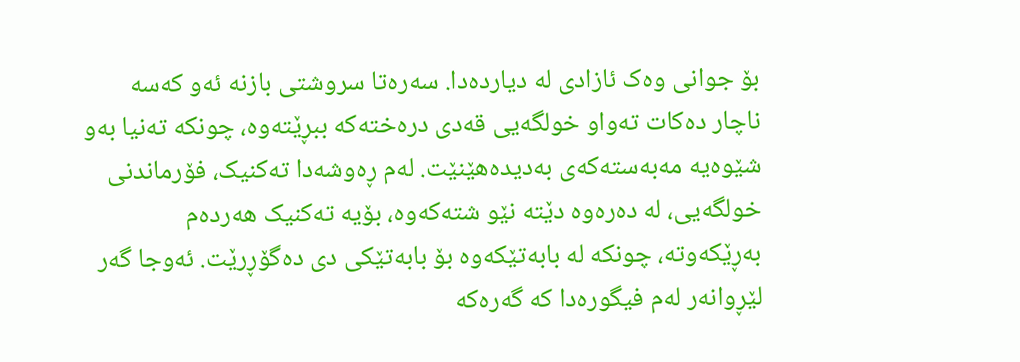بۆ جوانی وەک ئازادی لە دیاردەدا. سەرەتا سروشتی بازنە ئەو کەسە ناچار دەکات تەواو خولگەیی قەدی درەختەکە ببڕێتەوە، چونکە تەنیا بەو شێوەیە مەبەستەکەی بەدیدەهێنێت. لەم ڕەوشەدا تەکنیک، فۆرماندنی خولگەیی، لە دەرەوە دێتە نێو شتەکەوە، بۆیە تەکنیک هەردەم بەڕێکەوتە، چونکە لە بابەتێکەوە بۆ بابەتێکی دی دەگۆڕرێت. ئەوجا گەر لێڕوانەر لەم فیگورەدا کە گەرەکە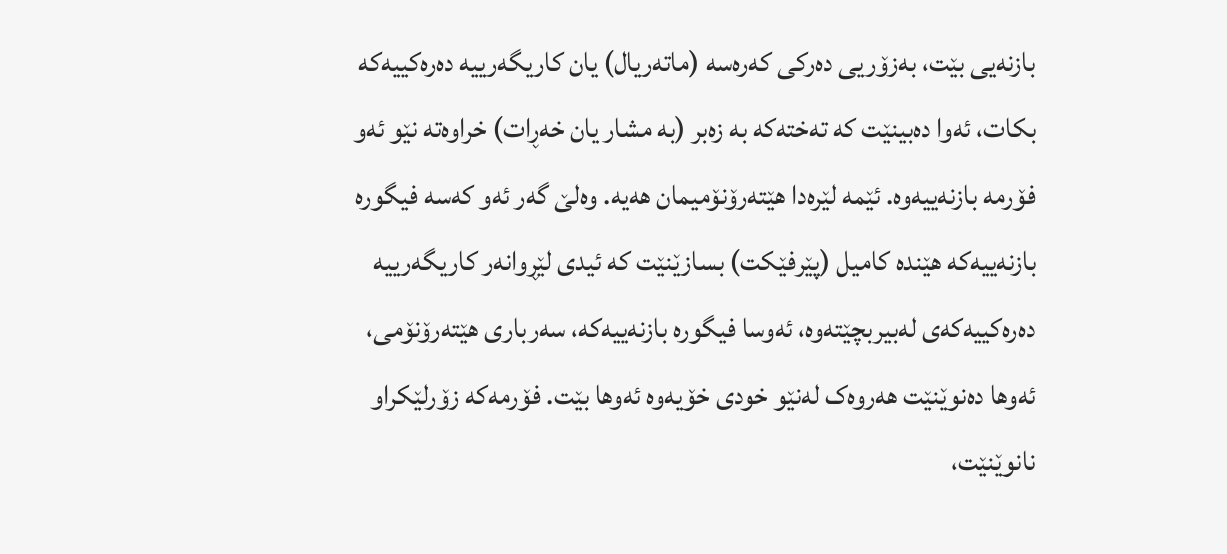بازنەیی بێت، بەزۆریی دەرکی کەرەسە (ماتەریال) یان کاریگەرییە دەرەکییەکە بکات، ئەوا دەبینێت کە تەختەکە بە زەبر (بە مشار یان خەڕات) خراوەتە نێو ئەو فۆرمە بازنەییەوە. ئێمە لێرەدا هێتەرۆنۆمیمان هەیە. وەلێ گەر ئەو کەسە فیگورە بازنەییەکە هێندە کامیل (پێرفێکت) بسازێنێت کە ئیدی لێڕوانەر کاریگەرییە دەرەکییەکەی لەبیربچێتەوە، ئەوسا فیگورە بازنەییەکە، سەرباری هێتەرۆنۆمی، ئەوها دەنوێنێت هەروەک لەنێو خودی خۆیەوە ئەوها بێت. فۆرمەکە زۆرلێکراو نانوێنێت،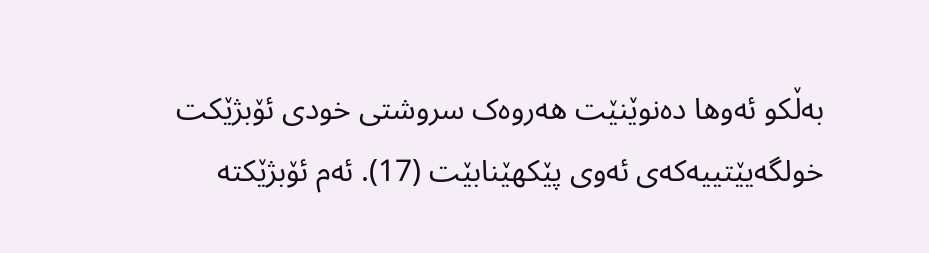بەڵکو ئەوها دەنوێنێت هەروەک سروشتی خودی ئۆبژێکت خولگەیێتییەکەی ئەوی پێکهێنابێت (17). ئەم ئۆبژێکتە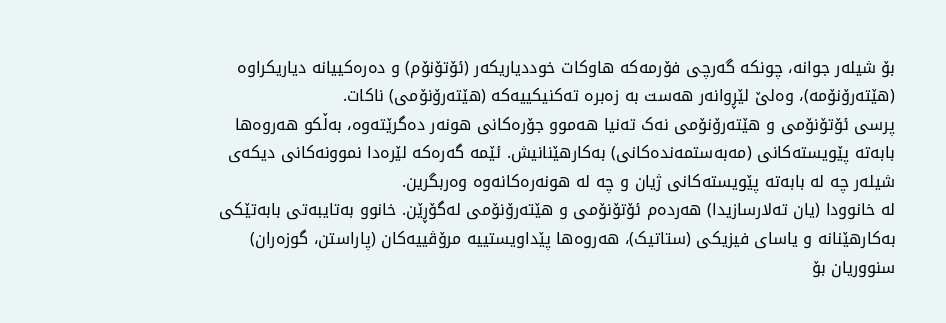بۆ شیلەر جوانە، چونکە گەرچی فۆرمەکە هاوکات خوددیاریکەر (ئۆتۆنۆم) و دەرەکییانە دیاریکراوە (هێتەرۆنۆمە)، وەلێ لێڕوانەر هەست بە زەبرە تەکنیکییەکە (هێتەرۆنۆمی) ناکات.
پرسی ئۆتۆنۆمی و هێتەرۆنۆمی نەک تەنیا هەموو جۆرەکانی هونەر دەگرێتەوە، بەڵکو هەروەها بابەتە پێویستەکانی (مەبەستمەندەکانی) بەکارهێنانیش. ئێمە گەرەکە لێرەدا نموونەکانی دیکەی شیلەر چە لە بابەتە پێویستەکانی ژیان و چە لە هونەرەکانەوە وەربگرین.
لە خانوودا (یان تەلارسازیدا) هەردەم ئۆتۆنۆمی و هێتەرۆنۆمی لەگۆڕێن. خانوو بەتایبەتی بابەتێکی بەکارهێنانە و یاسای فیزیکی (ستاتیک)، هەروەها پێداویستییە مرۆڤییەکان (پاراستن، گوزەران) سنووریان بۆ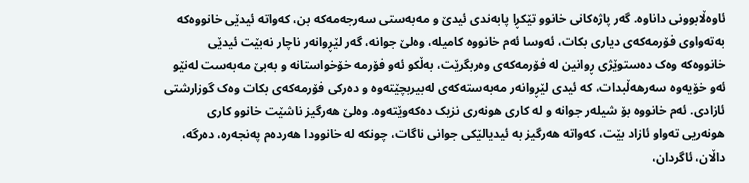ئاوەڵابوونی داناوە. گەر پاژەکانی خانوو تێکڕا پابەندی ئیدێ و مەبەستی سەرجەمەکە بن، کەواتە ئیدێی خانووەکە بەتەواوی فۆرمەکەی دیاری بکات، ئەوسا ئەم خانووە کامیلە، وەلێ جوانە، گەر لێڕوانەر ناچار نەبێت ئیدێی خانووەکە وەک دەستوێژی ڕوانین لە فۆرمەکەی وەربگرێت، بەڵکو ئەو فۆرمە خۆخواستانە و بەبێ مەبەست لەنێو ئەو خۆیەوە سەرهەڵبدات، کە ئیدی لێڕوانەر مەبەستەکەی لەبیربچێتەوە و دەرکی فۆرمەکەی بکات وەک گوزارشتی ئازادی. ئەم خانووە بۆ شیلەر جوانە و لە کاری هونەری نزیک دەکەوێتەوە. وەلێ هەرگیز ناشێت خانوو کاری هونەریی تەواو ئازاد بێت، کەواتە هەرگیز بە ئیدیالێکی جوانی ناگات، چونکە لە خانوودا هەردەم پەنجەرە، دەرگە، داڵان، ئاگردان،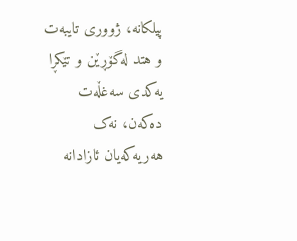پیلکانە، ژووری تایبەت و هتد لەگۆڕێن و تێکڕا یەکدی سەغڵەت دەکەن، نەک هەریەکەیان ئازادانە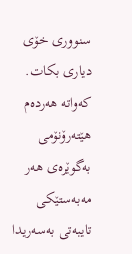سنووری خۆی دیاری بکات. کەواتە هەردەم هێتەرۆنۆمی بەگوێرەی هەر مەبەستێکی تایبەتی بەسەریدا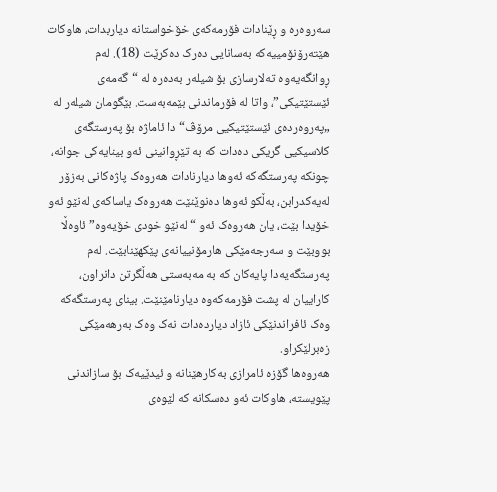سەروەرە و ڕێنادات فۆرمەکەی خۆخواستانە دیاربدات، هاوکات هێتەرۆنۆمییەکە بەسانایی دەرک دەکرێت (18). لەم ڕوانگەیەوە تەلارسازی بۆ شیلەر بەدەرە لە “گەمەی ئێستێتیکی”، واتا لە فۆرماندنی بێمەبەست. بێگومان شیلەر لە „پەروەردەی ئێستێتیکیی مرۆڤ“دا ئاماژە بۆ پەرستگەی کلاسیکیی گریکی دەدات کە بە تێڕوانینی ئەو بینایەکی جوانە، چونکە پەرستگەکە ئەوها دیارنادات هەروەک پاژەکانی بەزۆر لەیەکدرابن، بەڵکو ئەوها دەنوێنێت هەروەک یاساکەی لەنێو ئەو خۆیدا بێت، یان هەروەک ئەو “لەنێو خودی خۆیەوە” ئاوەڵا بووبێت و سەرجەمێکی هارمۆنییانەی پێکهێنابێت. لەم پەرستگەیەدا پایەکان کە بە مەبەستی هەڵگرتن دانراون، کاراییان لە پشت فۆرمەکەوە دیارنامێنێت. بینای پەرستگەکە وەک ئافراندنێکی ئازاد دیاردەدات نەک وەک بەرهەمێکی زەبرلێکراو.
هەروەها گۆزە ئامرازی بەکارهێنانە و ئیدێیەک بۆ سازاندنی پێویستە، هاوکات ئەو دەسکانە کە لێوەی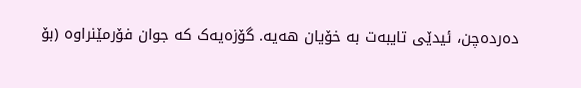دەردەچن، ئیدێی تایبەت بە خۆیان هەیە. گۆزەیەک کە جوان فۆرمێنراوە (بۆ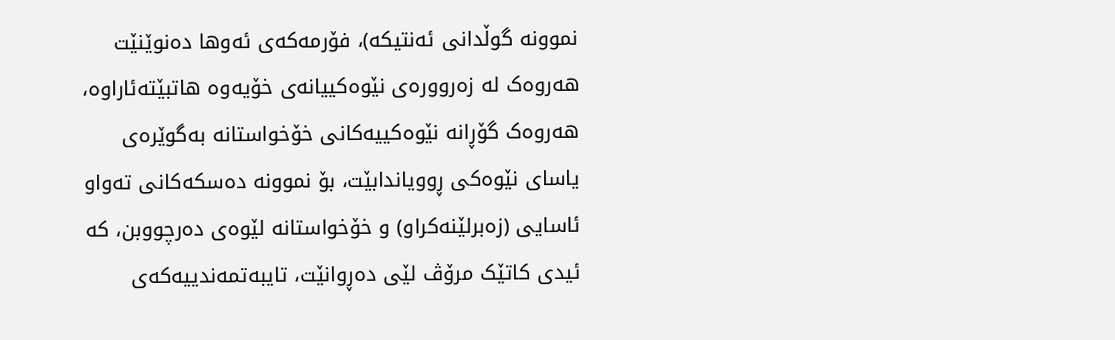نموونە گوڵدانی ئەنتیکە)، فۆرمەکەی ئەوها دەنوێنێت هەروەک لە زەروورەی نێوەکییانەی خۆیەوە هاتبێتەئاراوە، هەروەک گۆڕانە نێوەکییەکانی خۆخواستانە بەگوێرەی یاسای نێوەکی ڕوویاندابێت، بۆ نموونە دەسکەکانی تەواو ئاسایی (زەبرلێنەکراو) و خۆخواستانە لێوەی دەرچووبن، کە ئیدی کاتێک مرۆڤ لێی دەڕوانێت، تایبەتمەندییەکەی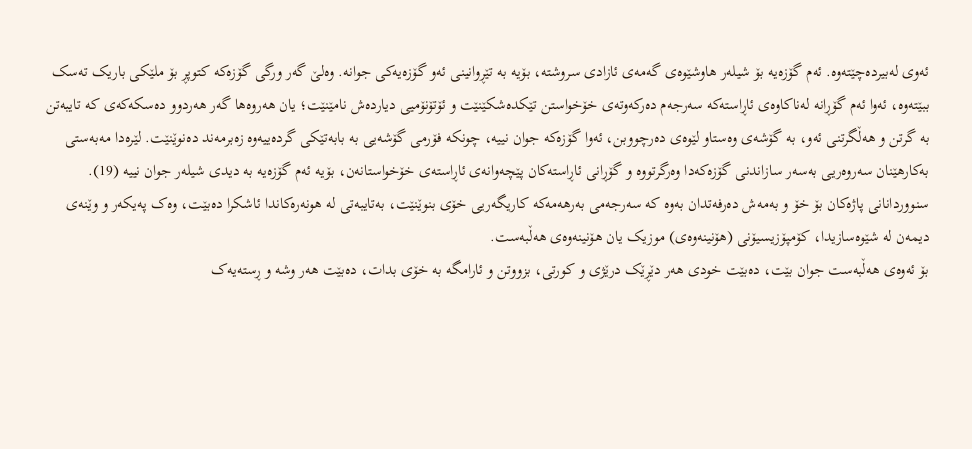ئەوی لەبیردەچێتەوە. ئەم گۆزەیە بۆ شیلەر هاوشێوەی گەمەی ئازادی سروشتە، بۆیە بە تێڕوانینی ئەو گۆزەیەکی جوانە. وەلێ گەر ورگی گۆزەکە کتوپڕ بۆ ملێکی باریک تەسک ببێتەوە، ئەوا ئەم گۆڕانە لەناکاوەی ئاڕاستەکە سەرجەم دەرکەوتەی خۆخواستن تێکدەشکێنێت و ئۆتۆنۆمیی دیاردەش نامێنێت؛ یان هەروەها گەر هەردوو دەسکەکەی کە تایبەتن بە گرتن و هەڵگرتنی ئەو، بە گۆشەی وەستاو لێوەی دەرچووبن، ئەوا گۆزەکە جوان نییە، چونکە فۆرمی گۆشەیی بە بابەتێکی گردەییەوە زەبرمەند دەنوێنێت. لێرەدا مەبەستی بەکارهێنان سەروەریی بەسەر سازاندنی گۆزەکەدا وەرگرتووە و گۆڕانی ئاڕاستەکان پێچەوانەی ئاڕاستەی خۆخواستانەن، بۆیە ئەم گۆزەیە بە دیدی شیلەر جوان نییە (19).
سنووردانانی پاژەکان بۆ خۆ و بەمەش دەرفەتدان بەوە کە سەرجەمی بەرهەمەکە کاریگەریی خۆی بنوێنێت، بەتایبەتی لە هونەرەکاندا ئاشکرا دەبێت، وەک پەیکەر و وێنەی دیمەن لە شێوەسازیدا، کۆمپۆزیسیۆنی (هۆنینەوەی) موزیک یان هۆنینەوەی هەڵبەست.
بۆ ئەوەی هەڵبەست جوان بێت، دەبێت خودی هەر دێڕێک درێژی و کورتی، بزووتن و ئارامگە بە خۆی بدات، دەبێت هەر وشە و ڕستەیەک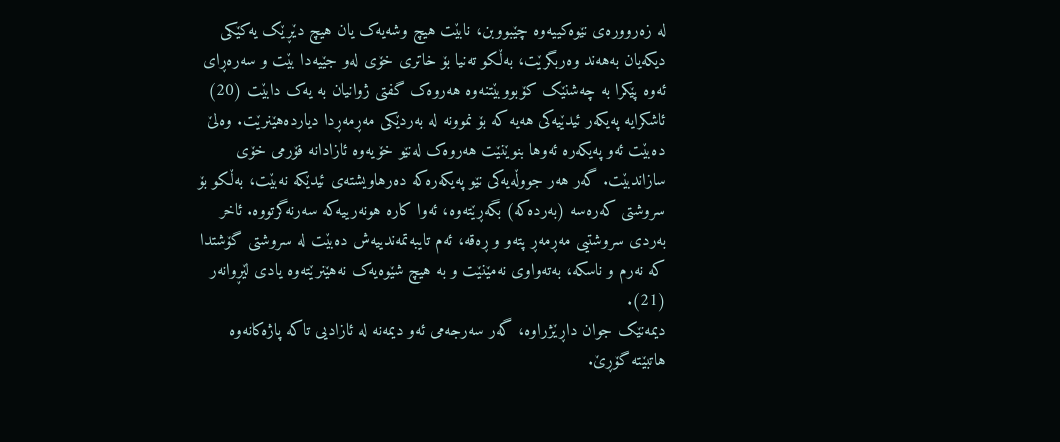لە زەروورەی نێوەکییەوە چێبووبن، نابێت هیچ وشەیەک یان هیچ دێڕێک یەکێکی دیکەیان بەهەند وەربگرێت، بەڵکو تەنیا بۆ خاتری خۆی لەو جێیەدا بێت و سەرەڕای ئەوە پێکرا بە چەشنێک کۆبووبێتنەوە هەروەک گفتی ژوانیان بە یەک دابێت (20)
ئاشکرایە پەیکەر ئیدێیەکی هەیە کە بۆ نموونە لە بەردێکی مەڕمەڕدا دیاردەهێنرێت. وەلێ دەبێت ئەو پەیکەرە ئەوها بنوێنێت هەروەک لەنێو خۆیەوە ئازادانە فۆرمی خۆی سازاندبێت. گەر هەر جووڵەیەکی نێو پەیکەرەکە دەرهاویشتەی ئیدێکە نەبێت، بەڵکو بۆ سروشتی کەرەسە (بەردەکە) بگەڕێتەوە، ئەوا کارە هونەرییەکە سەرنەگرتووە. ئاخر بەردی سروشتیی مەڕمەڕ پتەو و ڕەقە، ئەم تایبەتمەندییەش دەبێت لە سروشتی گۆشتدا کە نەرم و ناسکە، بەتەواوی نەمێنێت و بە هیچ شێوەیەک نەهێنرێتەوە یادی لێڕوانەر (21).
دیمەنێک جوان داڕێژراوە، گەر سەرجەمی ئەو دیمەنە لە ئازادیی تاکە پاژەکانەوە هاتبێتە گۆڕێ.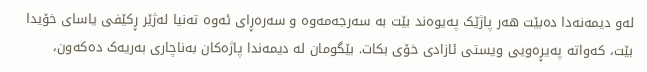لەو دیمەنەدا دەبێت هەر پاژێک پەیوەند بێت بە سەرجەمەوە و سەرەڕای ئەوە تەنیا لەژێر ڕکێفی یاسای خۆیدا بێت، کەواتە پەیڕەویی ویستی ئازادی خۆی بکات. بێگومان لە دیمەندا پاژەکان بەناچاری بەریەک دەکەون،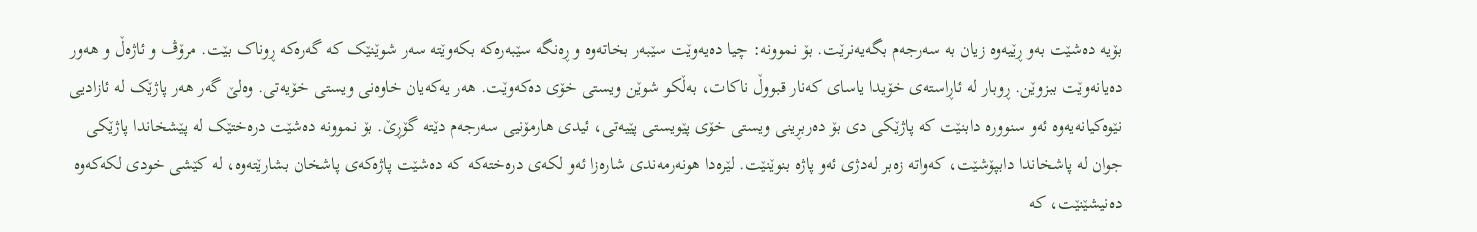بۆیە دەشێت بەو ڕێیەوە زیان بە سەرجەم بگەیەنرێت. بۆ نموونە: چیا دەیەوێت سێبەر بخاتەوە و ڕەنگە سێبەرەکە بکەوێتە سەر شوێنێک کە گەرەکە ڕوناک بێت. مرۆڤ و ئاژەڵ و هەور دەیانەوێت ببزوێن. ڕوبار لە ئاڕاستەی خۆیدا یاسای کەنار قبووڵ ناکات، بەڵکو شوێن ویستی خۆی دەکەوێت. هەر یەکەیان خاوەنی ویستی خۆیەتی. وەلێ گەر هەر پاژێک لە ئازادیی نێوەکیانەیەوە ئەو سنوورە دابنێت کە پاژێکی دی بۆ دەربڕینی ویستی خۆی پێویستی پێیەتی، ئیدی هارمۆنیی سەرجەم دێتە گۆڕێ. بۆ نموونە دەشێت درەختێک لە پێشخاندا پاژێکی جوان لە پاشخاندا دابپۆشێت، کەواتە زەبر لەدژی ئەو پاژە بنوێنێت. لێرەدا هونەرمەندی شارەزا ئەو لکەی درەختەکە کە دەشێت پاژەکەی پاشخان بشارێتەوە، لە کێشی خودی لکەکەوە دەنیشێنێت، کە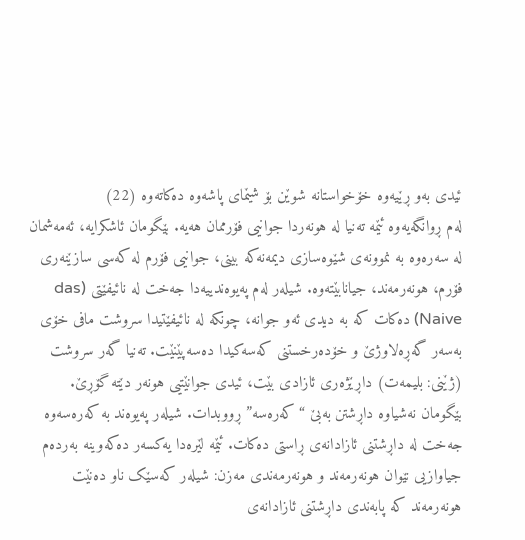ئیدی بەو ڕێیەوە خۆخواستانە شوێن بۆ شێمای پاشەوە دەکاتەوە (22)
لەم ڕوانگەیەوە ئێمە تەنیا لە هونەردا جوانیی فۆرممان هەیە. بێگومان ئاشکرایە، ئەمەشمان لە سەرەوە بە نموونەی شێوەسازی دیمەنەکە بینی، جوانیی فۆرم لە کەسی سازێنەری فۆرم، هونەرمەند، جیانابێتەوە. شیلەر لەم پەیوەندییەدا جەخت لە نائیفێتی (das Naive) دەکات کە بە دیدی ئەو جوانە، چونکە لە نائیفێتیدا سروشت مافی خۆی بەسەر گەڕەلاوژێ و خۆدەرخستنی کەسەکیدا دەسەپێنێت. تەنیا گەر سروشت (ژێنی: بلیمەت) داڕێژەری ئازادی بێت، ئیدی جوانێتیی هونەر دێتە گۆڕێ. بێگومان نەشیاوە داڕشتن بەبێ “کەرەسە” ڕووبدات. شیلەر پەیوەند بە کەرەسەوە جەخت لە داڕشتنی ئازادانەی ڕاستی دەکات. ئێمە لێرەدا یەکسەر دەکەوینە بەردەم جیاوازیی نێوان هونەرمەند و هونەرمەندی مەزن: شیلەر کەسێک ناو دەنێت هونەرمەند کە پابەندی داڕشتنی ئازادانەی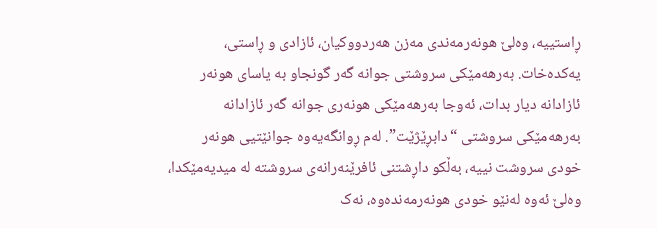ڕاستییە، وەلێ هونەرمەندی مەزن هەردووکیان، ئازادی و ڕاستی، یەکدەخات. بەرهەمێکی سروشتی جوانە گەر گونجاو بە یاسای هونەر ئازادانە دیار بدات، ئەوجا بەرهەمێکی هونەری جوانە گەر ئازادانە بەرهەمێکی سروشتی “دابڕێژێت”. لەم ڕوانگەیەوە جوانێتیی هونەر خودی سروشت نییە، بەڵکو داڕشتنی ئافرێنەرانەی سروشتە لە میدیەمێکدا، وەلێ ئەوە لەنێو خودی هونەرمەندەوە، نەک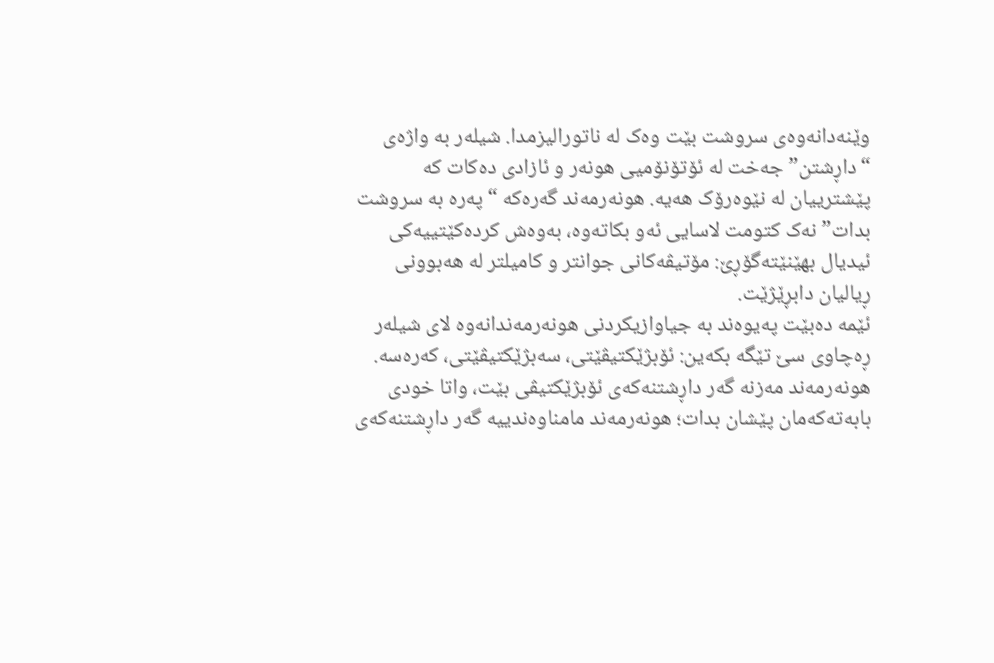وێنەدانەوەی سروشت بێت وەک لە ناتورالیزمدا. شیلەر بە واژەی “داڕشتن” جەخت لە ئۆتۆنۆمیی هونەر و ئازادی دەکات کە پێشترییان لە نێوەرۆک هەیە. هونەرمەند گەرەکە “پەرە بە سروشت بدات” نەک کتومت لاسایی ئەو بکاتەوە، بەوەش کردەکێتییەکی ئیدیال بهێنێتەگۆڕێ: مۆتیڤەکانی جوانتر و کامیلتر لە هەبوونی ڕیالیان دابڕێژێت.
ئێمە دەبێت پەیوەند بە جیاوازیکردنی هونەرمەندانەوە لای شیلەر ڕەچاوی سێ تێگە بکەین: ئۆبژێکتیڤێتی، سەبژێکتیڤێتی، کەرەسە. هونەرمەند مەزنە گەر داڕشتنەکەی ئۆبژێکتیڤی بێت، واتا خودی بابەتەکەمان پێشان بدات؛ هونەرمەند مامناوەندییە گەر داڕشتنەکەی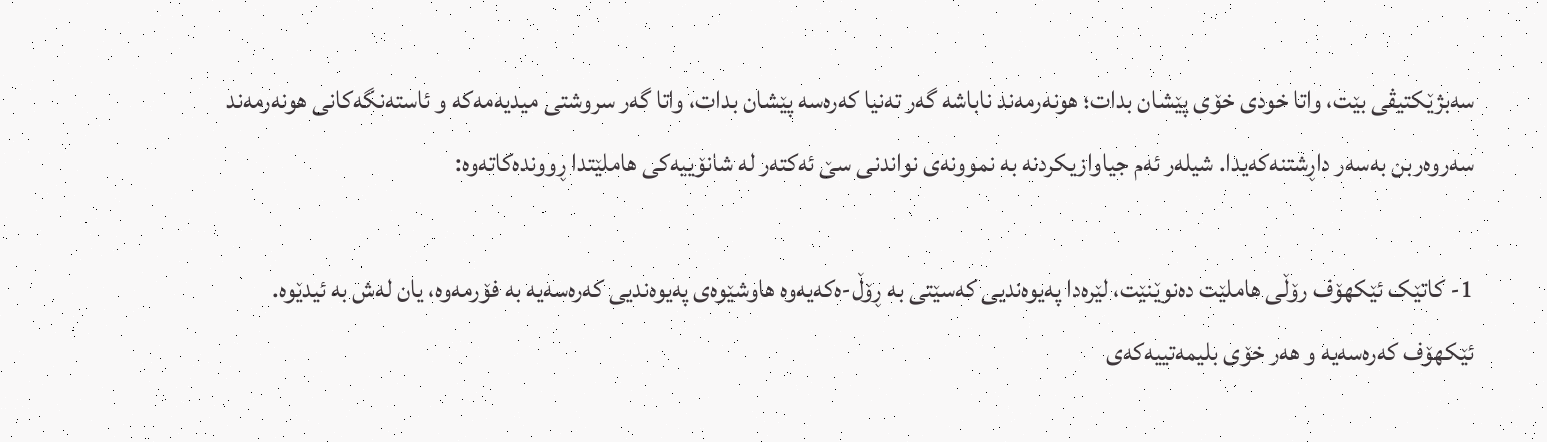سەبژێکتیڤی بێت، واتا خودی خۆی پێشان بدات؛ هونەرمەند ناباشە گەر تەنیا کەرەسە پێشان بدات، واتا گەر سروشتی میدیەمەکە و ئاستەنگەکانی هونەرمەند سەروەربن بەسەر داڕشتنەکەیدا. شیلەر ئەم جیاوازیکردنە بە نموونەی نواندنی سێ ئەکتەر لە شانۆییەکی هاملێتدا ڕووندەکاتەوە:

1- کاتێک ئێکهۆف رۆڵی هاملێت دەنوێنێت، لێرەدا پەیوەندیی کەسێتی بە ڕۆڵ-ەکەیەوە هاوشێوەی پەیوەندیی کەرەسەیە بە فۆرمەوە، یان لەش بە ئیدێوە. ئێکهۆف کەرەسەیە و هەر خۆی بلیمەتییەکەی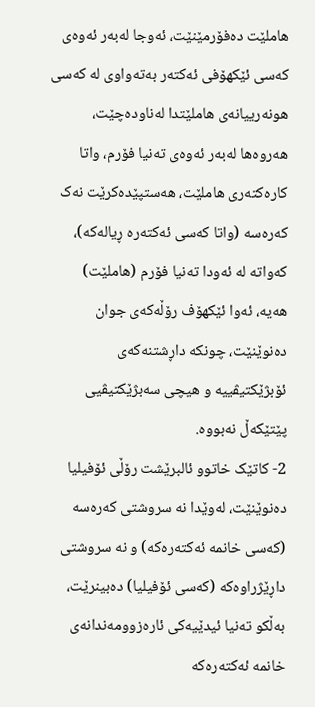هاملێت دەفۆرمێنێت، ئەوجا لەبەر ئەوەی کەسی ئێکهۆفی ئەکتەر بەتەواوی لە کەسی هونەرییانەی هاملێتدا لەناودەچێت، هەروەها لەبەر ئەوەی تەنیا فۆرم، واتا کارەکتەری هاملێت، هەستپێدەکرێت نەک کەرەسە (واتا کەسی ئەکتەرە ڕیالەکە)، کەواتە لە ئەودا تەنیا فۆرم (هاملێت) هەیە، ئەوا ئێکهۆف رۆڵەکەی جوان دەنوێنێت، چونکە داڕشتنەکەی ئۆبژێکتیڤییە و هیچی سەبژێکتیڤیی پێتێکەڵ نەبووە.
2- کاتێک خاتوو ئالبرێشت رۆڵی ئۆفیلیا دەنوێنێت، لەوێدا نە سروشتی کەرەسە (کەسی خانمە ئەکتەرەکە) و نە سروشتی داڕێژراوەکە (کەسی ئۆفیلیا) دەبینرێت، بەڵکو تەنیا ئیدێیەکی ئارەزوومەندانەی خانمە ئەکتەرەکە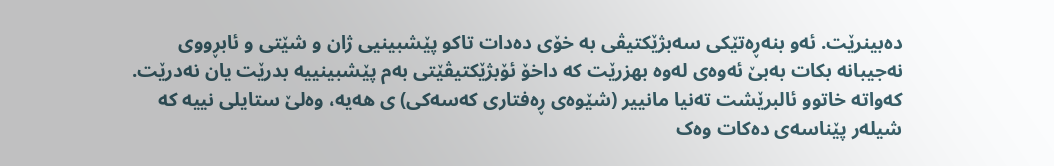دەبینرێت. ئەو بنەڕەتێکی سەبژێکتیڤی بە خۆی دەدات تاکو پێشبینیی ژان و شێتی و ئابڕووی نەجیبانە بکات بەبێ ئەوەی لەوە بهزرێت کە داخۆ ئۆبژێکتیڤێتی بەم پێشبینییە بدرێت یان نەدرێت. کەواتە خاتوو ئالبرێشت تەنیا مانییر (شێوەی ڕەفتاری کەسەکی) ی هەیە، وەلێ ستایلی نییە کە شیلەر پێناسەی دەکات وەک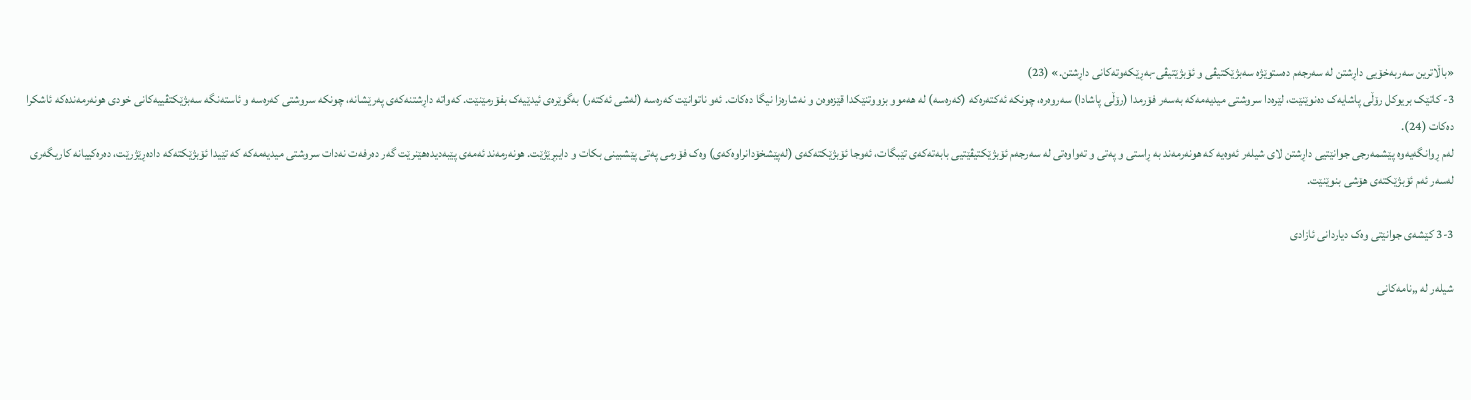«باڵاترین سەربەخۆیی داڕشتن لە سەرجەم دەستوێژە سەبژێکتیڤی و ئۆبژێتیڤی-بەڕێکەوتەکانی داڕشتن.» (23)
3- کاتێک بریوکل رۆڵی پاشایەک دەنوێنێت، لێرەدا سروشتی میدیەمەکە بەسەر فۆرمدا (رۆڵی پاشادا) سەروەرە، چونکە ئەکتەرەکە (کەرەسە) لە هەموو بزووتنێکدا قێزەوەن و نەشارەزا نیگا دەکات. ئەو ناتوانێت کەرەسە (لەشی ئەکتەر) بەگوێرەی ئیدێیەک بفۆرمێنێت. کەواتە داڕشتنەکەی پەرێشانە، چونکە سروشتی کەرەسە و ئاستەنگە سەبژێکتڤییەکانی خودی هونەرمەندەکە ئاشکرا دەکات (24).
لەم ڕوانگەیەوە پێشمەرجی جوانێتیی داڕشتن لای شیلەر ئەوەیە کە هونەرمەند بە ڕاستی و پەتی و تەواوەتی لە سەرجەم ئۆبژێکتیڤێتیی بابەتەکەی تێبگات، ئەوجا ئۆبژێکتەکەی (لەپێشخۆدانراوەکەی) وەک فۆرمی پەتی پێشبینی بکات و دایبڕێژێت. هونەرمەند ئەمەی پێبەدیدەهێنرێت گەر دەرفەت نەدات سروشتی میدیەمەکە کە تێیدا ئۆبژێکتەکە دادەڕێژرێت، دەرەکییانە کاریگەری لەسەر ئەم ئۆبژێکتەی هۆشی بنوێنێت.

3-3 کێشەی جوانێتی وەک دیاردانی ئازادی

شیلەر لە „نامەکانی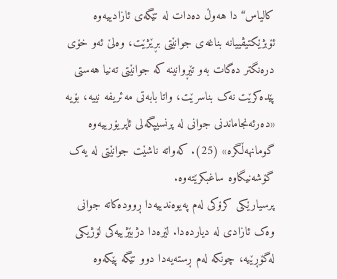کالیاس“دا هەوڵ دەدات لە تێگەی ئازادییەوە ئۆبژێکتیڤییانە بناغەی جوانێتی بڕێژێت، وەلێ ئەو خۆی درەنگتر دەگات بەو تێڕوانینە کە جوانێتی تەنیا هەستی پێدەکرێت نەک بناسرێت، واتا بابەتی مەئریفە نییە، بۆیە «دەرئەنجاماندنی جوانی لە پرنسیپگەلی ئاپریۆرییەوە گومانهەڵگرە» (25). کەواتە ناشێت جوانێتی لە یەک گۆشەنیگاوە ساغبکرێتەوە.
پرسیارێکی کرۆکی لەم پەیوەندییەدا ڕوودەکاتە جوانی وەک ئازادی لە دیاردەدا. لێرەدا دژبێژییەکی لۆژیکی لەگۆڕێیە، چونکە لەم ڕستەیەدا دوو تێگە پێکەوە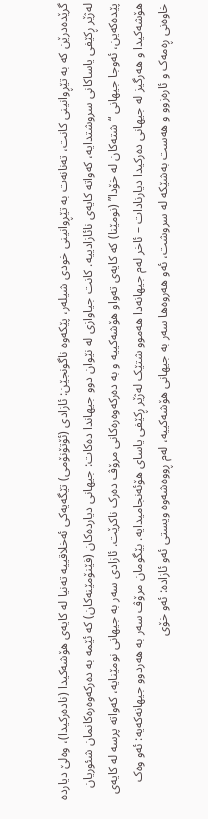گرێدەدرێن کە بە تێڕوانینی کانت، تەنانەت بە تێڕوانینی خودی شیلەر، پێکەوە ناگونجێن: ئازادی (ئۆتۆنۆمی) تێگەیەکی ئەخلاقییە تەنیا لە کایەی هۆشەکیدا (نادەرکیدا)، وەلێ دیاردە لەژێر ڕکێفی یاساکانی سروشتدایە، کەواتە کایەی نائازادییە. کانت جیاوازی لە نێوان دوو جیهاندا دەکات: جیهانی دیاردەکان (فێنۆمێنەکان) کە ئێمە بە دەرکەوەرەکانمان شئوریان پێدەکەین، ئەوجا جیهانی “شتەکان لە خۆدا” (نومێنا) کە کایەی تەواو هۆشەکییە و بە دەرکەوەرەکانی مرۆڤ دەرک ناکرێت. ئازادی سەر بە جیهانی نومێنایە، کەواتە پرسە لە کایەی هۆشەکیدا و هەرگیز لە جیهانی دەرکیدا دیارنادات – ئاخر لەم جیهانەدا هەموو شتێک لەژێر ڕکێفی یاسای هۆئەنجامیدایە. بێگومان مرۆڤ سەر بە هەردوو جیهانەکەیە: ئەو وەک خاوەنی ڕەمەک و ئارەزوو و هەست بەشێکە لە سروشت، ئەو هەروەها سەر بە جیهانی هۆشەکییە، لەم ڕووەشەوە ویستی ئەو ئازادە: ئەو خۆی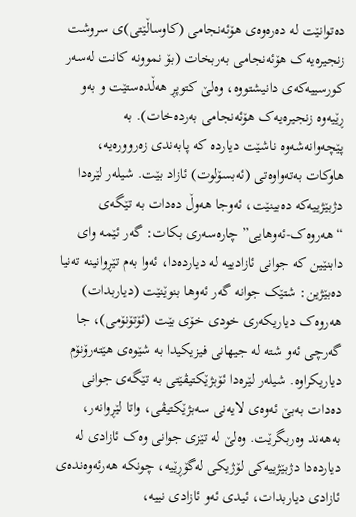دەتوانێت لە دەرەوەی هۆئەنجامی (کاوساڵێتی)ی سروشت زنجیرەیەک هۆئەنجامی بەربخات (بۆ نموونە کانت لەسەر کورسییەکەی دانیشتووە، وەلێ کتوپڕ هەڵدەستێت و بەو ڕێیەوە زنجیرەیەک هۆئەنجامی بەردەخات). بە پێچەوانەشەوە ناشێت دیاردە کە پابەندی زەروورەیە، هاوکات بەتەواوەتی (ئەبسۆلوت) ئازاد بێت. شیلەر لێرەدا دژبێژییەکە دەبینێت، ئەوجا هەوڵ دەدات بە تێگەی “هەروەک-ئەوهایی” چارەسەری بکات: گەر ئێمە وای دابنێین کە جوانی ئازادییە لە دیاردەدا، ئەوا بەم تێڕوانینە تەنیا دەبێژین: شتێک جوانە گەر ئەوها بنوێنێت (دیاربدات) هەروەک دیاریکەری خودی خۆی بێت (ئۆتۆنۆمی)، جا گەرچی ئەو شتە لە جیهانی فیزیکیدا بە شێوەی هێتەرۆنۆم دیاریکراوە. شیلەر لێرەدا ئۆبژێکتیڤێتی بە تێگەی جوانی دەدات بەبێ ئەوەی لایەنی سەبژێکتیڤی، واتا لێڕوانەر، بەهەند وەربگرێت. وەلێ لە تێزی جوانی وەک ئازادی لە دیاردەدا دژبێژییەکی لۆژیکی لەگۆڕێیە، چونکە هەرئەوەندەی ئازادی دیاربدات، ئیدی ئەو ئازادی نییە،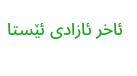ئاخر ئازادی ئێستا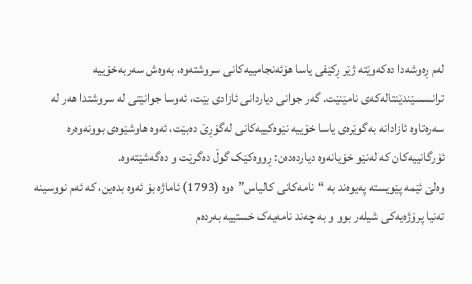لەم ڕەوشەدا دەکەوێتە ژێر ڕکێفی یاسا هۆئەنجامییەکانی سروشتەوە، بەوەش سەربەخۆییە ترانسسێندێنتالەکەی نامێنێت. گەر جوانی دیاردانی ئازادی بێت، ئەوسا جوانێتی لە سروشتدا هەر لە سەرەتاوە ئازادانە بەگوێرەی یاسا خۆییە نێوەکییەکانی لەگۆڕێ دەبێت، ئەوە هاوشێوەی بوونەوەرە ئۆرگانییەکان کە لەنێو خۆیانەوە دیاردەدەن: ڕووەکێک گوڵ دەگرێت و دەگەشێتەوە.
وەلێ ئێمە پێویستە پەیوەند بە “نامەکانی کالیاس”ەوە (1793) ئاماژە بۆ ئەوە بدەین، کە ئەم نووسینە تەنیا پرۆژەیەکی شیلەر بوو و بە چەند نامەیەک خستییە بەردەم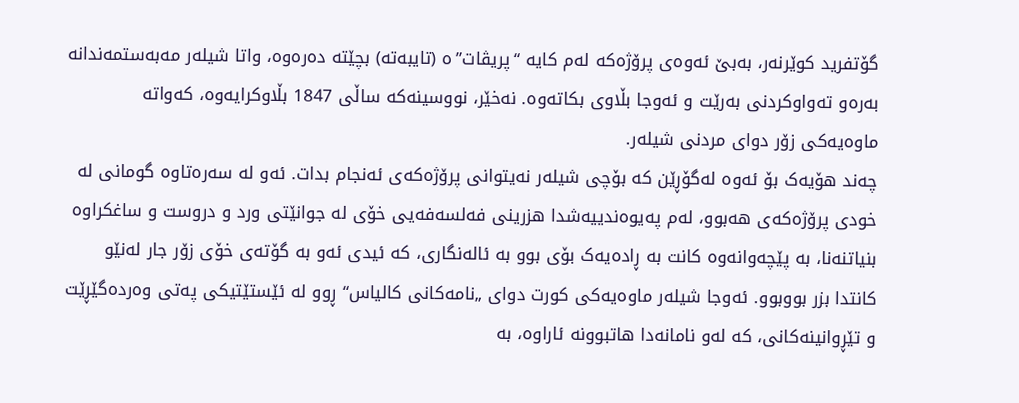گۆتفرید کوێرنەر، بەبێ ئەوەی پرۆژەکە لەم کایە “پریڤات”ە (تایبەتە) بچێتە دەرەوە، واتا شیلەر مەبەستمەندانە بەرەو تەواوکردنی بەرێت و ئەوجا بڵاوی بکاتەوە. نەخێر، نووسینەکە ساڵی 1847 بڵاوکرایەوە، کەواتە ماوەیەکی زۆر دوای مردنی شیلەر.
چەند هۆیەک بۆ ئەوە لەگۆڕێن کە بۆچی شیلەر نەیتوانی پرۆژەکەی ئەنجام بدات. ئەو لە سەرەتاوە گومانی لە خودی پرۆژەکەی هەبوو، لەم پەیوەندییەشدا هزرینی فەلسەفەیی خۆی لە جوانێتی ورد و دروست و ساغکراوە بنیاتنەنا، بە پێچەوانەوە کانت بە ڕادەیەک بۆی بوو بە ئالەنگاری، کە ئیدی ئەو بە گۆتەی خۆی زۆر جار لەنێو کانتدا بزر بووبوو. ئەوجا شیلەر ماوەیەکی کورت دوای „نامەکانی کالیاس“ ڕوو لە ئێستێتیکی پەتی وەردەگێڕێت و تێڕوانینەکانی، کە لەو نامانەدا هاتبوونە ئاراوە، بە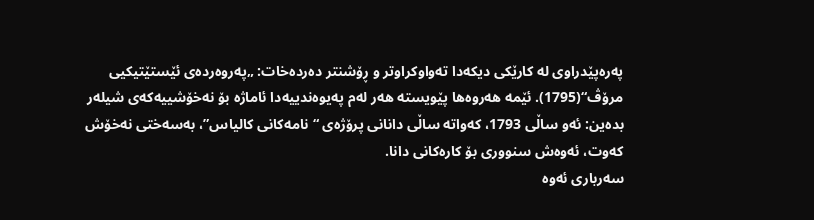پەرەپێدراوی لە کارێکی دیکەدا تەواوکراوتر و ڕۆشنتر دەردەخات: „پەروەردەی ئێستێتیکیی مرۆڤ“(1795). ئێمە هەروەها پێویستە هەر لەم پەیوەندییەدا ئاماژە بۆ نەخۆشییەکەی شیلەر بدەین: ئەو ساڵی 1793، کەواتە ساڵی دانانی پرۆژەی “نامەکانی کالیاس”، بەسەختی نەخۆش کەوت، ئەوەش سنووری بۆ کارەکانی دانا.
سەرباری ئەوە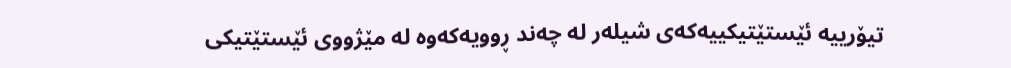تیۆرییە ئێستێتیکییەکەی شیلەر لە چەند ڕوویەکەوە لە مێژووی ئێستێتیکی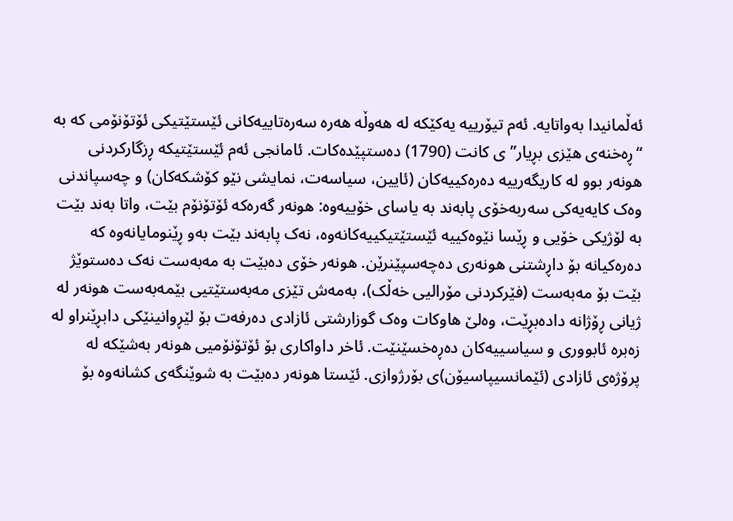ئەڵمانیدا بەواتایە. ئەم تیۆرییە یەکێکە لە هەوڵە هەرە سەرەتاییەکانی ئێستێتیکی ئۆتۆنۆمی کە بە “ڕەخنەی هێزی بڕیار”ی کانت (1790) دەستپێدەکات. ئامانجی ئەم ئێستێتیکە ڕزگارکردنی هونەر بوو لە کاریگەرییە دەرەکییەکان (ئایین، سیاسەت، نمایشی نێو کۆشکەکان) و چەسپاندنی وەک کایەیەکی سەربەخۆی پابەند بە یاسای خۆییەوە: هونەر گەرەکە ئۆتۆنۆم بێت، واتا بەند بێت بە لۆژیکی خۆیی و ڕێسا نێوەکییە ئێستێتیکییەکانەوە، نەک پابەند بێت بەو ڕێنومایانەوە کە دەرەکیانە بۆ داڕشتنی هونەری دەچەسپێنرێن. هونەر خۆی دەبێت بە مەبەست نەک دەستوێژ بێت بۆ مەبەست (فێرکردنی مۆرالیی خەڵک)، بەمەش تێزی مەبەستێتیی بێمەبەست هونەر لە ژیانی ڕۆژانە دادەبڕێت، وەلێ هاوکات وەک گوزارشتی ئازادی دەرفەت بۆ لێڕوانینێکی دابڕێنراو لە زەبرە ئابووری و سیاسییەکان دەڕەخسێنێت. ئاخر داواکاری بۆ ئۆتۆنۆمیی هونەر بەشێکە لە پرۆژەی ئازادی (ئێمانسیپاسیۆن)ی بۆرژوازی. ئێستا هونەر دەبێت بە شوێنگەی کشانەوە بۆ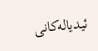ئیدیالەکانی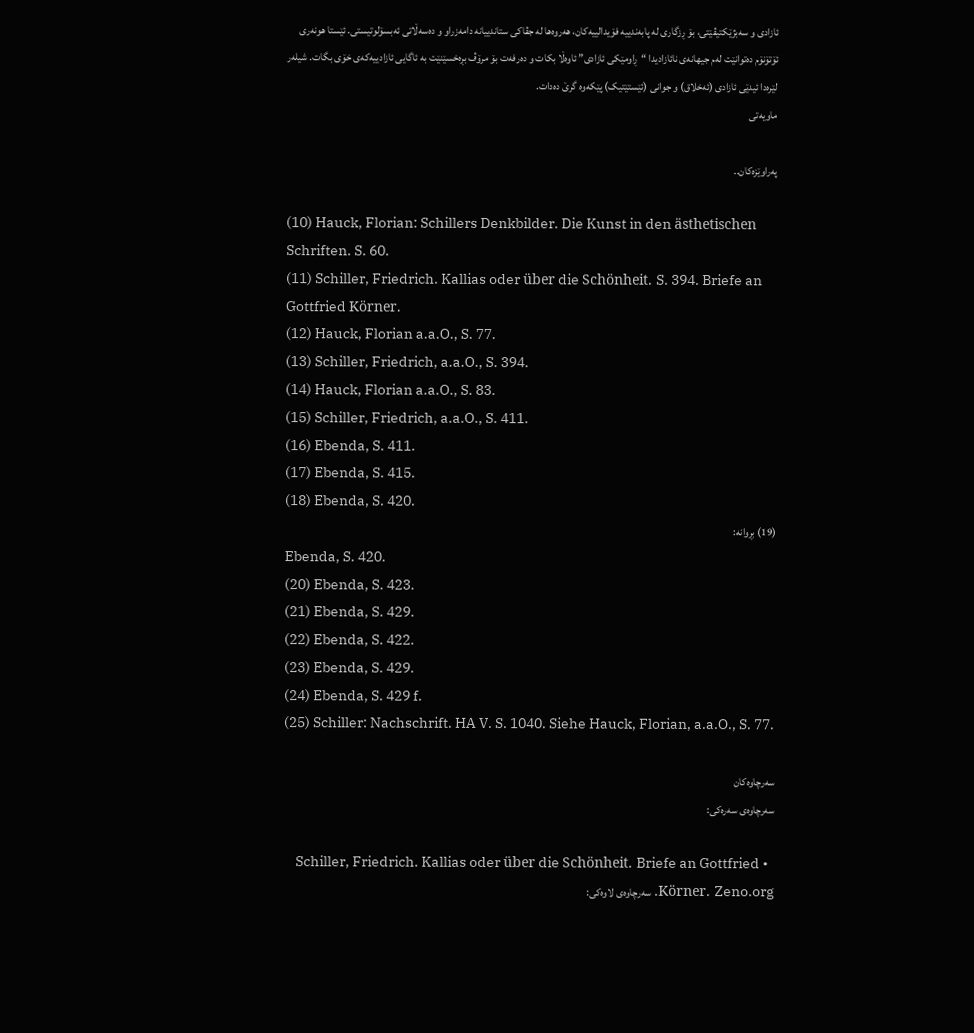ئازادی و سەبژێکتیڤێتی، بۆ ڕزگاری لە پابەندییە فۆیدالییەکان، هەروەها لە جڤاکی ستاندییانە دامەزراو و دەسەڵاتی ئەبسۆلوتیستی. ئێستا هونەری ئۆتۆنۆم دەتوانێت لەم جیهانەی نائازادیدا “ڕاومێکی ئازادی” ئاوەڵا بکات و دەرفەت بۆ مرۆڤ بڕەخسێنێت بە ئاگایی ئازادییەکەی خۆی بگات. شیلەر لێرەدا ئیدێی ئازادی (ئەخلاق) و جوانی (ئێستێتیک) پێکەوە گرێ دەدات.
ماویەتی

پەراوێزەکان..

(10) Hauck, Florian: Schillers Denkbilder. Die Kunst in den ästhetischen Schriften. S. 60.
(11) Schiller, Friedrich. Kallias oder über die Schönheit. S. 394. Briefe an Gottfried Körner.
(12) Hauck, Florian a.a.O., S. 77.
(13) Schiller, Friedrich, a.a.O., S. 394.
(14) Hauck, Florian a.a.O., S. 83.
(15) Schiller, Friedrich, a.a.O., S. 411.
(16) Ebenda, S. 411.
(17) Ebenda, S. 415.
(18) Ebenda, S. 420.
(19) بڕوانە:
Ebenda, S. 420.
(20) Ebenda, S. 423.
(21) Ebenda, S. 429.
(22) Ebenda, S. 422.
(23) Ebenda, S. 429.
(24) Ebenda, S. 429 f.
(25) Schiller: Nachschrift. HA V. S. 1040. Siehe Hauck, Florian, a.a.O., S. 77.

سەرچاوەکان
سەرچاوەی سەرەکی:

  • Schiller, Friedrich. Kallias oder über die Schönheit. Briefe an Gottfried Körner. Zeno.org. سەرچاوەی لاوەکی: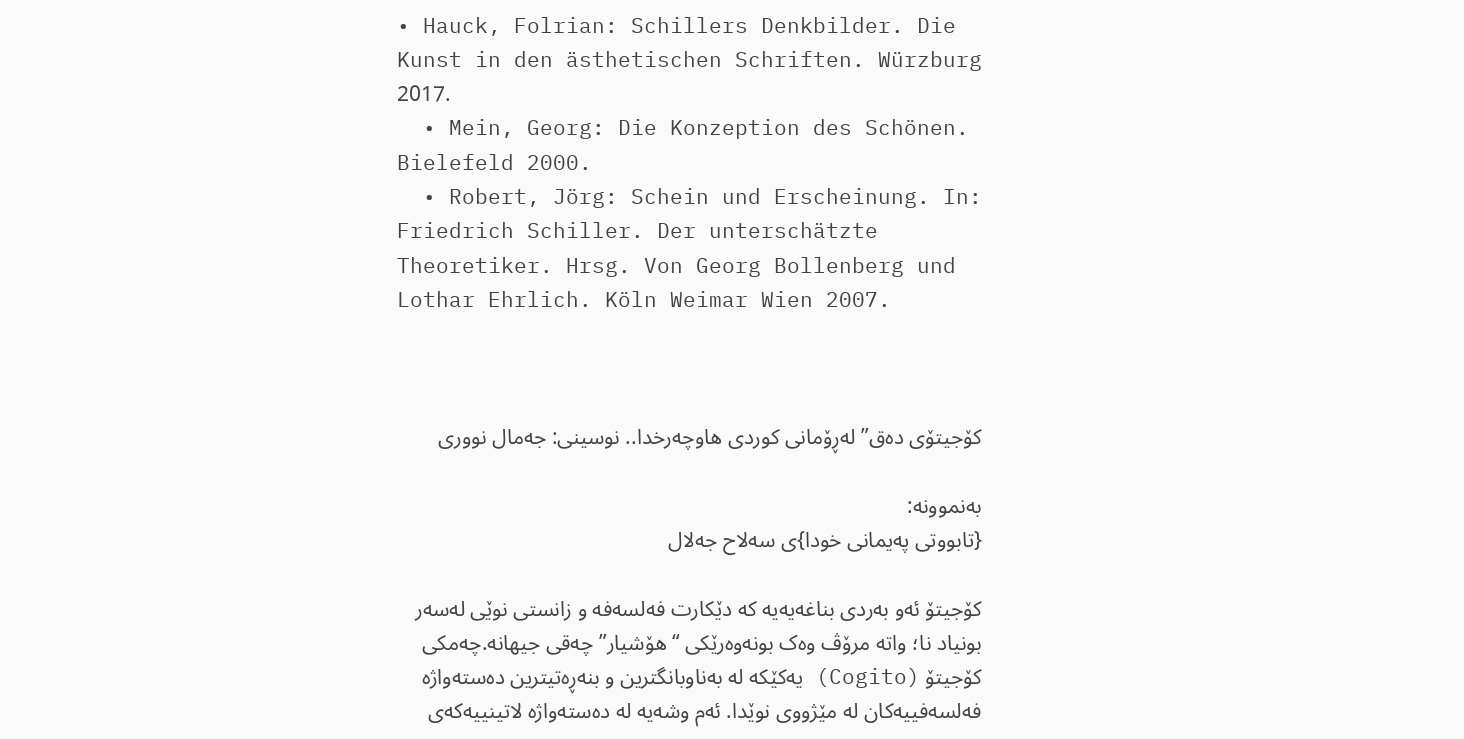• Hauck, Folrian: Schillers Denkbilder. Die Kunst in den ästhetischen Schriften. Würzburg 2017.
  • Mein, Georg: Die Konzeption des Schönen. Bielefeld 2000.
  • Robert, Jörg: Schein und Erscheinung. In: Friedrich Schiller. Der unterschätzte Theoretiker. Hrsg. Von Georg Bollenberg und Lothar Ehrlich. Köln Weimar Wien 2007.



کۆجیتۆی دەق” لەڕۆمانی کوردی هاوچەرخدا.. نوسینی: جەمال نووری

بەنموونە:
{تابووتی پەیمانی خودا}ی سەلاح جەلال

کۆجیتۆ ئەو بەردی بناغەیەیە کە دێکارت فەلسەفە و زانستی نوێی لەسەر بونیاد نا؛ واتە مرۆڤ وەک بونەوەرێکی “هۆشیار” چەقی جیهانە.چەمکی کۆجیتۆ (Cogito) یەکێکە لە بەناوبانگترین و بنەڕەتیترین دەستەواژە فەلسەفییەکان لە مێژووی نوێدا. ئەم وشەیە لە دەستەواژە لاتینییەکەی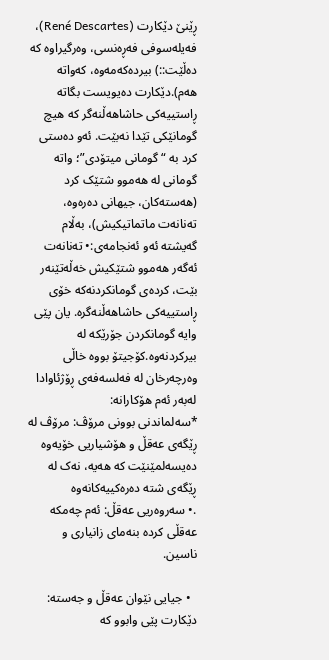ڕێنێ دێکارت (René Descartes)، فەیلەسوفی فەڕەنسی، وەرگیراوە کە دەڵێت::) بیردەکەمەوە، کەواتە هەم).دێکارت دەیویست بگاتە ڕاستییەکی حاشاهەڵنەگر کە هیچ گومانێکی تێدا نەبێت. ئەو دەستی کرد بە “گومانی میتۆدی”؛ واتە گومانی لە هەموو شتێک کرد (هەستەکان، جیهانی دەرەوە، تەنانەت ماتماتیکیش)، بەڵام گەیشتە ئەو ئەنجامەی:• تەنانەت ئەگەر هەموو شتێکیش خەڵەتێنەر بێت، کردەی گومانکردنەکە خۆی ڕاستییەکی حاشاهەڵنەگرە. یان پێی وایە گومانکردن جۆرێکە لە بیرکردنەوە.کۆجیتۆ بووە خاڵی وەرچەرخان لە فەلسەفەی ڕۆژئاوادا لەبەر ئەم هۆکارانە:
*سەلماندنی بوونی مرۆڤ: مرۆڤ لە ڕێگەی عەقڵ و هۆشیاریی خۆیەوە دەیسەلمێنێت کە هەیە، نەک لە ڕێگەی شتە دەرەکییەکانەوە
.• سەروەریی عەقڵ: ئەم چەمکە عەقڵی کردە بنەمای زانیاری و ناسین.

  • جیایی نێوان عەقڵ و جەستە: دێکارت پێی وابوو کە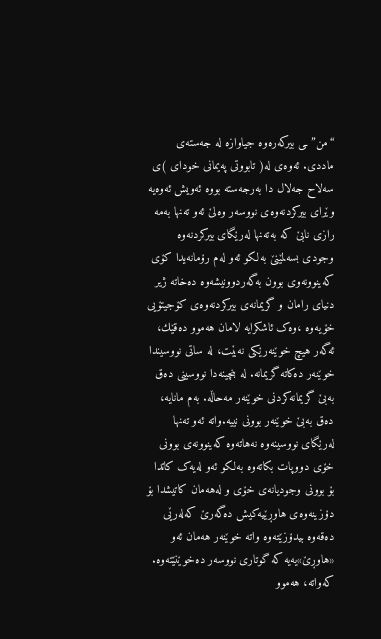“من”ـی بیرکەرەوە جیاوازە لە جەستەی ماددی. ئەوەی لە( تابووتی پەیمانی خودای )ی سەلاح جەلال دا بەرجەستە بووە ئەویش ئەوەیە وێرای بیرکردنەوەی نووسەر وەلێ ئەو تەنها بەمە رازی نابێ کە بەتەنها لەرێگای بیرکردنەوە وجودی بسەلمێنێ بەلکو ئەو لەم رۆمانەیدا کۆی کەینوونەوی بوون بەگەردوونیشەوە دەخاتە ژیر دنیای رامان و گریمانەی بیرکردنەوەی کۆجیتۆیی خۆیەوە ،وەک ئاشکرایە لامان هه‌موو ده‌قێك، ئه‌گه‌ر هیچ خوێنه‌رێكی نه‌بێت، له‌ ساتی نووسیندا خوێنه‌ر ده‌كاته‌ گریمانه‌. له‌ بنچینه‌دا نووسینی ده‌ق به‌بێ گریمانه‌كردنی خوێنه‌ر مه‌حاڵه‌. به‌م مانایه‌، ده‌ق به‌بێ خوێنه‌ر بوونی نییه‌.واتە ئەو تەنها لەرێگای نووسینەوە نەهاتەوە کەینوونەی بوونی خۆی دووپات بکاتەوە بەلکو ئەو لەیەک کاتدا بۆ بوونی وجودیانەی خۆی و لەهەمان کاتیشدا بۆ دۆزینەوەی هاوڕێیەکیش دەگەرێ کەلەرێی دەقەوە بیدۆزێتەوە واتە خوێنه‌ر هه‌مان ئەو «هاوڕێ»یه‌یە كه‌ گوتاری نووسه‌ر ده‌خوێنێته‌وه‌. كه‌واته‌، هه‌موو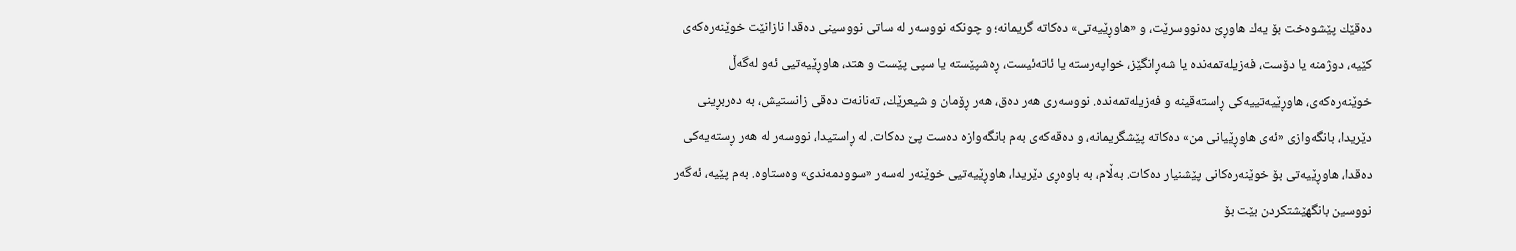ده‌قێك پێشوه‌خت بۆ یه‌ك هاوڕێ ده‌نووسرێت، و «هاوڕێیه‌تی» ده‌كاته‌ گریمانه‌؛ و چونكه‌ نووسه‌ر له‌ ساتی نووسینی ده‌قدا نازانێت خوێنه‌ره‌كه‌ی كێیه‌، دوژمنه‌ یا دۆست، فه‌زیله‌تمه‌نده‌ یا شه‌ڕانگێز، خواپه‌رسته‌ یا ئاته‌ئیست، ڕه‌شپێسته‌ یا سپی پێست و هتد، هاوڕێیه‌تیی ئه‌و له‌گه‌ڵ خوێنه‌ره‌كه‌ی، هاوڕێیه‌تییه‌كی ڕاسته‌قینه‌ و فه‌زیله‌تمه‌نده‌. نووسه‌ری هه‌ر ده‌ق، هه‌ر ڕۆمان و شیعرێك، ته‌نانه‌ت ده‌قی زانستیش، به‌ ده‌ربڕینی دێریدا، بانگه‌وازی «ئه‌ی هاوڕێیانی من» ده‌كاته‌ پێشگریمانه‌، و ده‌قه‌كه‌ی به‌م بانگه‌وازه‌ ده‌ست پێ ده‌كات. له‌ ڕاستیدا، نووسه‌ر له‌ هه‌ر ڕستەیه‌كی ده‌قدا، هاوڕێیه‌تی بۆ خوێنه‌ره‌كانی پێشنیار ده‌كات. به‌ڵام، به‌ باوه‌ڕی دێریدا، هاوڕێیه‌تیی خوێنه‌ر له‌سه‌ر «سوودمه‌ندی» وه‌ستاوه‌. به‌م پێیه‌، ئه‌گه‌ر نووسین بانگهێشتكردن بێت بۆ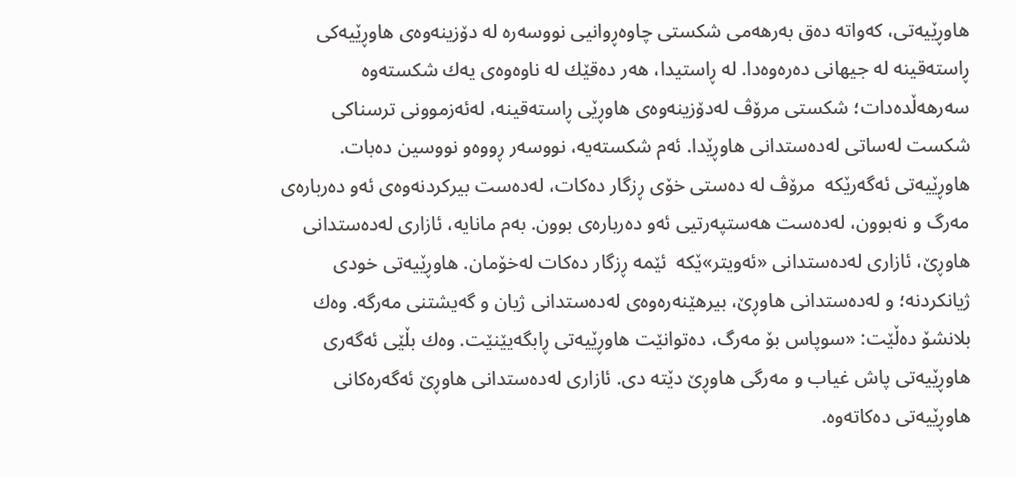هاوڕێیه‌تی، كه‌واته‌ ده‌ق به‌رهه‌می شكستی چاوه‌ڕوانیی نووسه‌ره‌ له‌ دۆزینه‌وه‌ی هاوڕێیه‌كی ڕاسته‌قینه‌ له‌ جیهانی ده‌ره‌وه‌دا. له‌ ڕاستیدا، هه‌ر ده‌قێك له‌ ناوه‌وه‌ی یه‌ك شكسته‌وه‌ سه‌رهه‌ڵده‌دات؛ شكستی مرۆڤ له‌دۆزینه‌وه‌ی هاوڕێی ڕاسته‌قینه‌، له‌ئه‌زموونی ترسناكی شكست له‌ساتی له‌ده‌ستدانی هاوڕێدا. ئه‌م شكسته‌یه‌، نووسه‌ر ڕووه‌و نووسین ده‌بات. هاوڕێیه‌تی ئه‌گه‌رێكه‌ ‌ مرۆڤ له‌ ده‌ستی خۆی ڕزگار ده‌كات، له‌ده‌ست بیركردنه‌وه‌ی ئه‌و ده‌رباره‌ی مه‌رگ و نه‌بوون، له‌ده‌ست هه‌ستپه‌رتیی ئه‌و ده‌رباره‌ی بوون. به‌م مانایه‌، ئازاری له‌ده‌ستدانی هاوڕێ، ئازاری له‌ده‌ستدانی «ئه‌ویتر»ێكه‌ ‌ ئێمه‌ ڕزگار ده‌كات له‌خۆمان. هاوڕێیه‌تی خودی ژیانكردنه‌؛ و له‌ده‌ستدانی هاوڕێ، بیرهێنه‌ره‌وه‌ی له‌ده‌ستدانی ژیان و گه‌یشتنی مه‌رگه‌. وه‌ك بلانشۆ ده‌ڵێت: «سوپاس بۆ مه‌رگ، ده‌توانێت هاوڕێیه‌تی ڕابگه‌یێنێت. وه‌ك بڵێی ئه‌گه‌ری هاوڕێیه‌تی پاش غیاب و مه‌رگی هاوڕێ دێته‌ دی. ئازاری له‌ده‌ستدانی هاوڕێ ئه‌گه‌ره‌كانی هاوڕێیه‌تی ده‌كاته‌وه‌.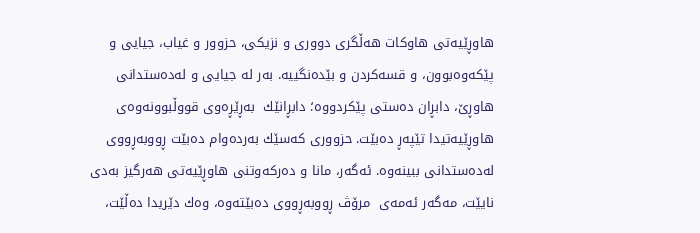هاوڕێیه‌تی هاوكات هه‌ڵگری دووری و نزیكی، حزوور و غیاب، جیایی و پێكه‌وه‌بوون، و قسه‌كردن و بێده‌نگییه‌. به‌ر له‌ جیایی و له‌ده‌ستدانی هاوڕێ، دابڕان ده‌ستی پێكردووه‌؛ دابڕانێك ‌ به‌ڕێڕه‌وی قووڵبوونه‌وه‌ی هاوڕێیه‌تیدا تێپه‌ڕ ده‌بێت. حزووری كه‌سێك به‌رده‌وام ده‌بێت ڕووبه‌ڕووی له‌ده‌ستدانی ببینه‌وه‌. ئه‌گه‌ر، مانا و ده‌ركه‌وتنی هاوڕێیه‌تی هه‌رگیز به‌دی نایێت، مه‌گه‌ر ئه‌مه‌ی ‌ مرۆڤ ڕووبه‌ڕووی دەبێتەوە، وه‌ك دێریدا ده‌ڵێت،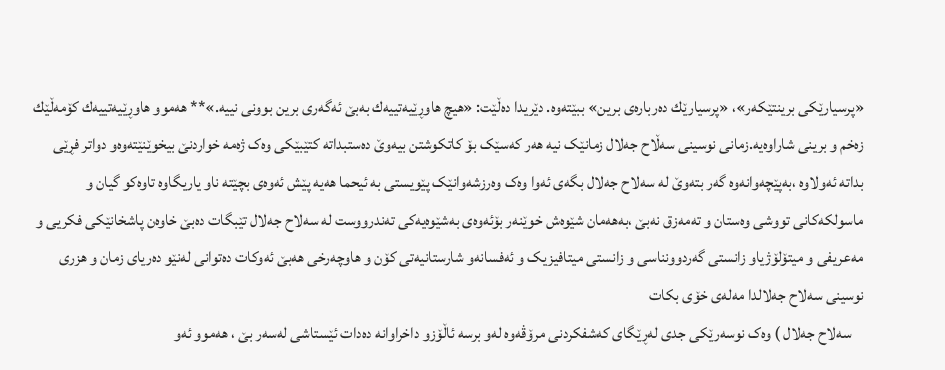«پرسیارێكی برینتێكه‌ر»، «پرسیارێك ده‌رباره‌ی برین» ببێته‌وه‌. دێریدا ده‌ڵێت: «هیچ هاوڕێیه‌تییه‌ك به‌بێ ئه‌گه‌ری برین بوونی نییه‌.»** هه‌موو هاوڕێیه‌تییه‌ك كۆمه‌ڵێك زه‌خم و برینی شاراوه‌یه‌.زمانی نوسینی سەڵاح جەلال زمانێک نیە هەر کەسێک بۆ کاتکوشتن بیەوێ دەستبداتە کتێبێکی وەک ژەمە خواردنێ بیخوێنێتەوەو دواتر فڕێی بداتە ئەولاوە ،بەپێچەوانەوە گەر بتەوێ لە سەلاح جەلال بگەی ئەوا وەک وەرزشەوانێک پێویستی بە ئیحما هەیە پێش ئەوەی بچێتە ناو یاریگاوە تاوەکو گیان و ماسولکەکانی تووشی وەستان و تەمەزق نەبێ ،بەهەمان شێوەش خوێنەر بۆئەوەی بەشێوەیەکی تەندرووست لە سەلاح جەلال تێبگات دەبێ خاوەن پاشخانێکی فکریی و مەعریفی و میتۆلۆژیاو زانستی گەردوونناسی و زانستی میتافیزیک و ئەفسانەو شارستانیەتی کۆن و هاوچەرخی هەبێ ئەوکات دەتوانی لەنێو دەریای زمان و هزری نوسینی سەلاح جەلالدا مەلەی خۆی بکات
    سەلاح جەلال ) وەک نوسەرێکی جدی لەڕێگای کەشفکردنی مرۆڤەوە لەو برسە ئاڵۆزو داخراوانە دەدات ئێستاشی لەسەر بێ ، هەموو ئەو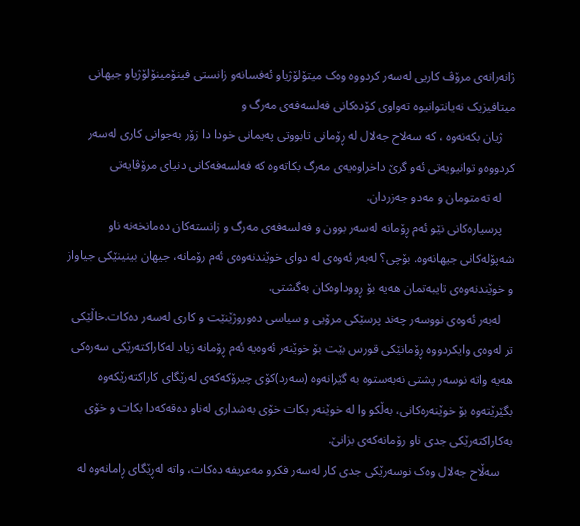ژانەرانەی مرۆڤ کاریی لەسەر کردووە وەک میتۆلۆژیاو ئەفسانەو زانستی فینۆمینۆلۆژیاو جیهانی میتافیزیک نەیانتوانیوە تەواوی کۆدەکانی فەلسەفەی مەرگ و
    ژیان بکەنەوە ، کە سەلاح جەلال لە ڕۆمانی تابووتی پەیمانی خودا دا زۆر بەجوانی کاری لەسەر کردووەو توانیویەتی ئەو گرێ داخراوەیەی مەرگ بکاتەوە کە فەلسەفەکانی دنیای مرۆڤایەتی
    لە تەمتومان و مەدو جەزردان.
    پرسیارەکانی نێو ئەم ڕۆمانە لەسەر بوون و فەلسەفەی مەرگ و زانستەکان دەمانخەنە ناو شەپۆلەکانی جیهانەوە. بۆچی؟ لەبەر ئەوەی لە دوای خوێندنەوەی ئەم رۆمانە، جیهان بینینێکی جیاواز و خوێندنەوەی تایبەتمان هەیە بۆ ڕووداوەکان بەگشتی.
    لەبەر ئەوەی نووسەر چەند پرسێکی مرۆیی و سیاسی دەوروژێنێت و کاری لەسەر دەکات.خاڵێکی تر لەوەی وایکردووە ڕۆمانێکی قورس بێت بۆ خوێنەر ئەوەیە ئەم ڕۆمانە زیاد لەکاراکتەرێکی سەرەکی هەیە واتە نوسەر پشتی نەبەستوە بە گێرانەوە (سەرد)کۆی چیرۆکەکەی لەرێگای کاراکتەرێکەوە بگێرێتەوە بۆ خوێنەرەکانی، بەڵکو وا لە خوێنەر بکات خۆی بەشداری لەناو دەقەکەدا بکات و خۆی بەکاراکتەرێکی جدی ناو رۆمانەکەی بزانێ.
    سەڵاح جەلال وەک نوسەرێکی جدی کار لەسەر فکرو مەعریفە دەکات، واتە لەڕێگای ڕامانەوە لە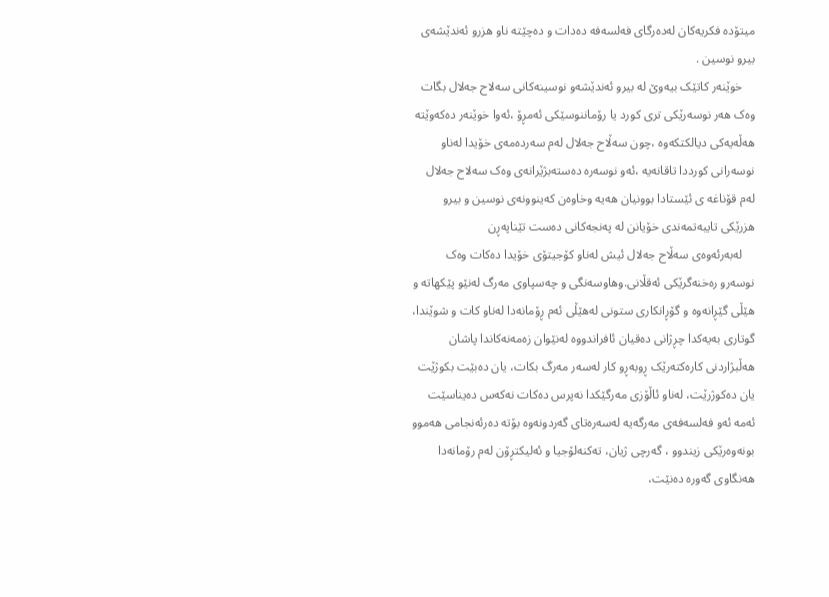میتۆدە فکریەکان لەدەرگای فەلسەفە دەدات و دەچێتە ناو هزرو ئەندێشەی بیرو نوسین .
    خوێنەر کاتێک بیەوێ لە بیرو ئەندێشەو نوسینەکانی سەلاح جەلال بگات وەک هەر نوسەرێکی تری کورد یا رۆماننوسێکی ئەمڕۆ ،ئەوا خوێنەر دەکەوێتە هەڵەیەکی دیالکتکەوە ،چون سەڵاح جەلال لەم سەردەمەی خۆیدا لەناو نوسەرانی کورددا تاقانەیە ،ئەو نوسەرە دەستەبژێرانەی وەک سەلاح جەلال لەم قۆناغه ی ئێستادا بوونیان هەیە وخاوەن کەینوونەی نوسین و بیرو هزرێکی تایبەتمەندی خۆیانن لە پەنجەکانی دەست تێناپەڕن
    لەبەرئەوەی سەڵاح جەلال ئیش لەناو کۆجیتۆی خۆیدا دەکات وەک نوسەرو رەخنەگرێکی ئەقڵانی.وهاوسەنگی و چەسپاوی مەرگ لەنێو پێکهاتە و هێڵی گێڕانەوە و گۆڕانکاری ستونی لەهێڵی ئەم ڕۆمانەدا لەناو کات و شوێندا، گوتاری بەیەکدا چڕژانی دەقیان ئافراندووە لەنێوان زەمەنەکاندا پاشان هەڵبژاردنی کارەکتەرێک ڕوبەڕو کار لەسەر مەرگ بکات، یان دەبێت بکوژێت یان دەکوژرێت، لەناو ئاڵۆزی مەرگێکدا نەپرس دەکات نەکەس دەیناسێت ئەمە ئەو فەلسەفەی مەرگەیە لەسەرەتای گەردونەوە بۆتە دەرئەنجامی هەموو بونەوەرێکی زیندوو ، گەرچی ژیان، تەکنەلۆجیا و ئەلیکتڕۆن لەم رۆمانەدا هەنگاوی گەورە دەنێت،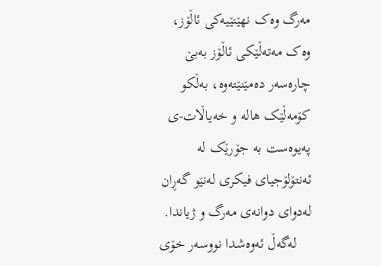مەرگ وەک نهێنێیەکی ئاڵۆز، وەک مەتەڵێکی ئاڵۆز بەبێ چارەسەر دەمێنێتەوە، بەڵکو کۆمەڵێک هالە و خەیاڵات-ی پەیوەست بە جۆرێک لە ئەنتۆلۆجیای فیکری لەنێو گەڕان لەدوای دوانەی مەرگ و ژیاندا.
    لەگەڵ ئەوەشدا نووسەر خۆی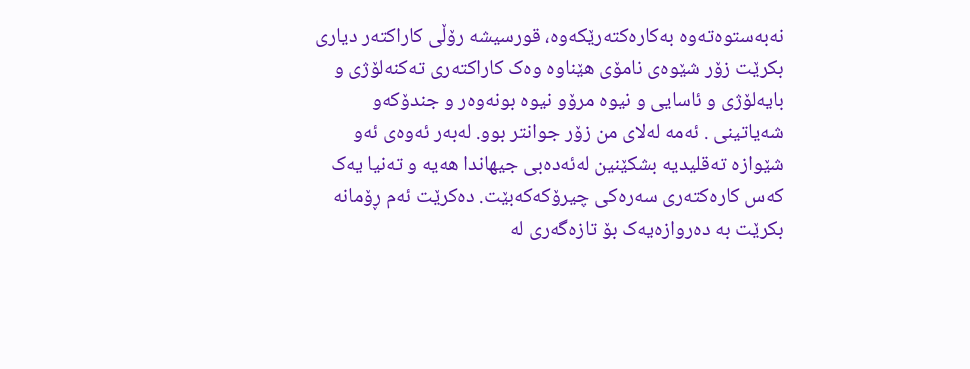نەبەستوەتەوە بەکارەکتەرێکەوە، قورسیشە رۆڵی کاراکتەر دیاری بکرێت زۆر شێوەی نامۆی هێناوە وەک کاراکتەری تەکنەلۆژی و بایەلۆژی و ئاسایی و نیوە مرۆو نیوە بونەوەر و جندۆکەو شەیاتینی . ئەمە لەلای من زۆر جوانتر بوو. لەبەر ئەوەی ئەو شێوازە تەقلیدیە بشکێنین لەئەدەبی جیهاندا هەیە و تەنیا یەک کەس کارەکتەری سەرەکی چیرۆکەکەبێت. دەکرێت ئەم ڕۆمانە بکرێت بە دەروازەیەک بۆ تازەگەری لە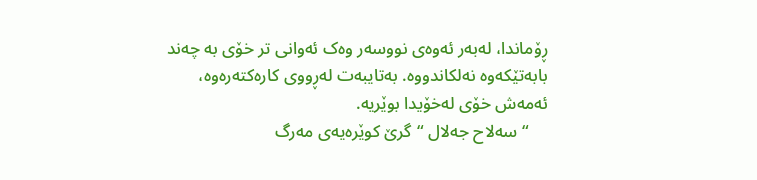ڕۆماندا، لەبەر ئەوەی نووسەر وەک ئەوانی تر خۆی بە چەند بابەتێکەوە نەلکاندووە. بەتایبەت لەڕووی کارەکتەرەوە، ئەمەش خۆی لەخۆیدا بوێریە.
    “سەلاح جەلال “گرێ کوێرەیەی مەرگ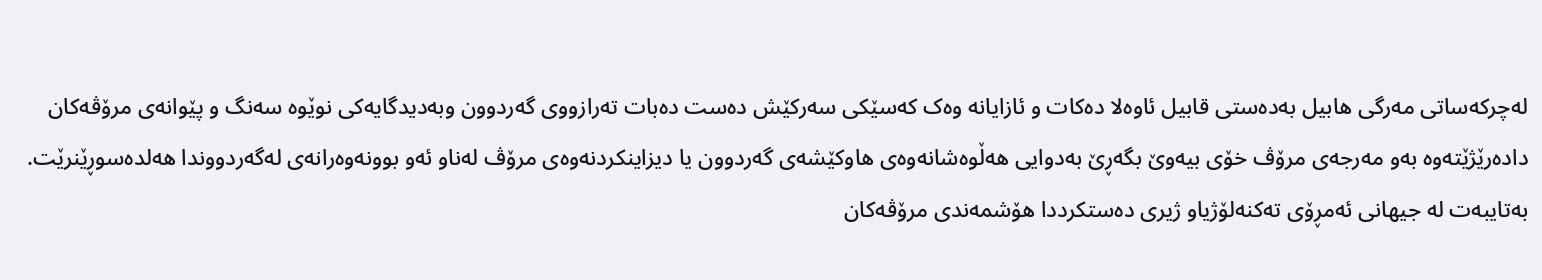لەچرکەساتی مەرگی هابیل بەدەستی قابیل ئاوەلا دەکات و ئازایانە وەک کەسێکی سەرکێش دەست دەبات تەرازووی گەردوون وبەدیدگایەکی نوێوە سەنگ و پێوانەی مرۆڤەکان دادەرێژێتەوە بەو مەرجەی مرۆڤ خۆی بیەوێ بگەڕێ بەدوایی هەڵوەشانەوەی هاوکێشەی گەردوون یا دیزاینکردنەوەی مرۆڤ لەناو ئەو بوونەوەرانەی لەگەردووندا هەلدەسوڕێنرێت. بەتایبەت لە جیهانی ئەمڕۆی تەکنەلۆژیاو ژیری دەستکرددا هۆشمەندی مرۆڤەکان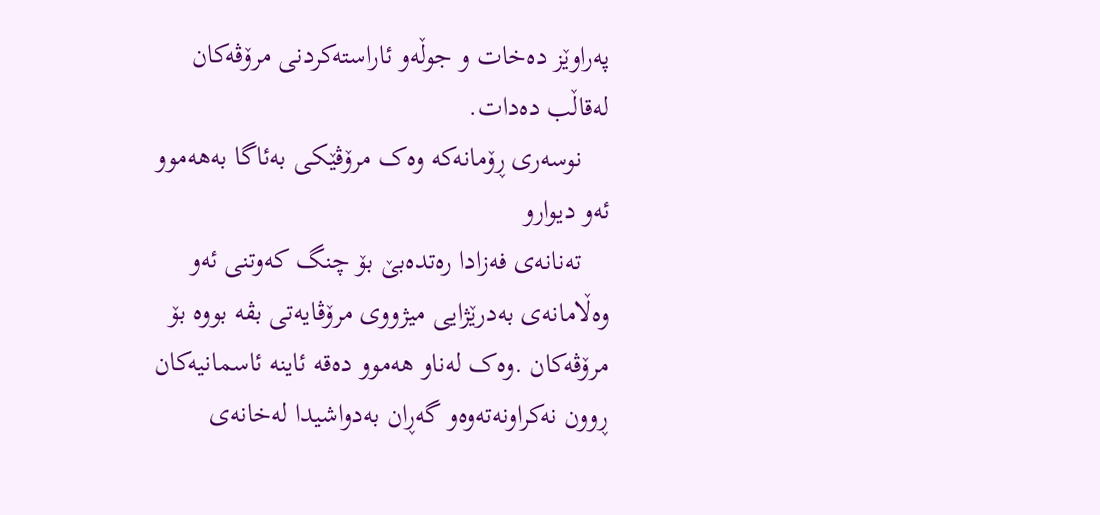پەراوێز دەخات و جوڵەو ئاراستەکردنی مرۆڤەکان لەقاڵب دەدات.
    نوسەری ڕۆمانەکە وەک مرۆڤێکی بەئاگا بەهەموو ئەو دیوارو
    تەنانەی فەزادا رەتدەبێ بۆ چنگ کەوتنی ئەو وەڵامانەی بەدرێژایی میژووی مرۆڤایەتی بڤە بووە بۆ مرۆڤەکان .وەک لەناو هەموو دەقە ئاینە ئاسمانیەکان ڕوون نەکراونەتەوەو گەڕان بەدواشیدا لەخانەی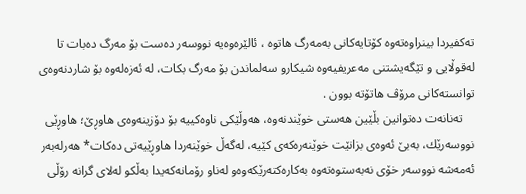تەکفیردا بینراوەتەوە کۆتایەکانی بەمەرگ هاتوە ، ئالێرەوەیە نووسەر دەست بۆ مەرگ دەبات تا لەقوڵایی و تێگەیشتنی مەعریفیەوە شیکارو سەلماندن بۆ مەرگ بکات، لە ئەزەلەوە بۆ شاردنەوەی توانستەکانی مرۆڤ هاتۆتە بوون .
    ته‌نانه‌ت ده‌توانین بڵێین هه‌ستی خوێندنه‌وه‌، هه‌وڵێكی ناوه‌كییه‌ بۆ دۆزینه‌وه‌ی هاوڕێ؛ هاوڕێی نووسه‌رێك، به‌بێ ئه‌وه‌ی بزانێت خوێنه‌ره‌كه‌ی كێیه‌، له‌گه‌ڵ خوێنه‌ردا هاوڕێیه‌تی ده‌كات* هەرلەبەر ئەمەشە نووسەر خۆی نەبەستوەتەوە بەکارەکتەرێکەوەو لەناو رۆمانەکەیدا بەڵکو لەلای گرانە رۆڵی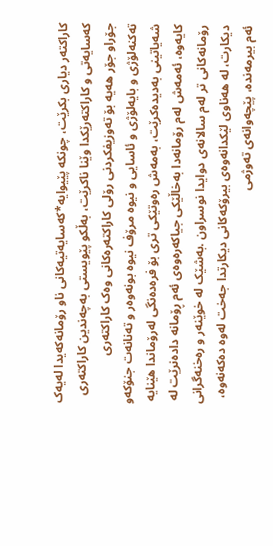کاراکتەر دیاری بکرێت، چونکە پێیوایە*کەسایەتیەکانی ناو رۆمانەکەیدا لەیەک کەسایەتی و کاراکتەرێکدا وێنا ناکرێت، بەڵکو پێویستی بەچەندین کاراکتەری جۆراو جۆر هەیە بۆ تەوزیفکردنی رۆلی کاراکتەرەکانی وەک کاراکتەری تەکنەلۆژی و بایەلۆژی و ئاسایی و نیوە مرۆف نیوە بونەوەر و تەنانەت جنۆکەو شەیاتینی بەدیدەکرێت، بەمەش رەوتێکی تری بۆ فرەدەنگی لەرۆماندا هێنایە کایەوە، ئەمەش لەم رۆمانەدا بەخاڵێکی جیاکەرەوەی ئەم ڕۆمانە دادەنرێت لە رۆمانەکانی تر لەم سالانەی دوایدا نوسراون .بەشێک لە خوێنەر و رەخنەگرانی دیکارت، لە هەناوی لێکدانەوەی بیرۆکەکانی دیکارتدا جەخت لەوە دەکەنەوە، ئەم بیرمەندە، پێچەوانەی تەوژمی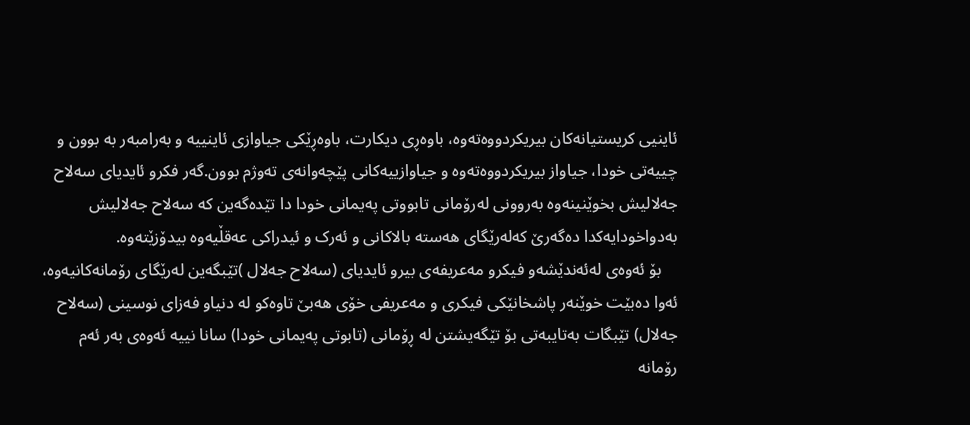ئاینیی کریستیانەکان بیریکردووەتەوە، باوەڕی دیکارت، باوەڕێکی جیاوازی ئاینییە و بەرامبەر بە بوون و چییەتی خودا، جیاواز بیریکردووەتەوە و جیاوازییەکانی پێچەوانەی تەوژم بوون.گەر فکرو ئایدیای سەلاح جەلالیش بخوێنینەوە بەروونی لەرۆمانی تابووتی پەیمانی خودا دا تێدەگەین کە سەلاح جەلالیش بەدواخودایەکدا دەگەرێ کەلەرێگای هەستە بالاکانی و ئەرک و ئیدراکی عەقڵیەوە بیدۆزێتەوە.
    بۆ ئەوەی لەئەندێشەو فیکرو مەعریفەی بیرو ئایدیای (سەلاح جەلال )تێبگەین لەرێگای رۆمانەکانیەوە، ئەوا دەبێت خوێنەر پاشخانێکی فیکری و مەعریفی خۆی هەبێ تاوەکو لە دنیاو فەزای نوسینی (سەلاح جەلال) تێبگات بەتایبەتی بۆ تێگەیشتن لە ڕۆمانی (تابوتی پەیمانی خودا) سانا نییە ئەوەی بەر ئەم رۆمانە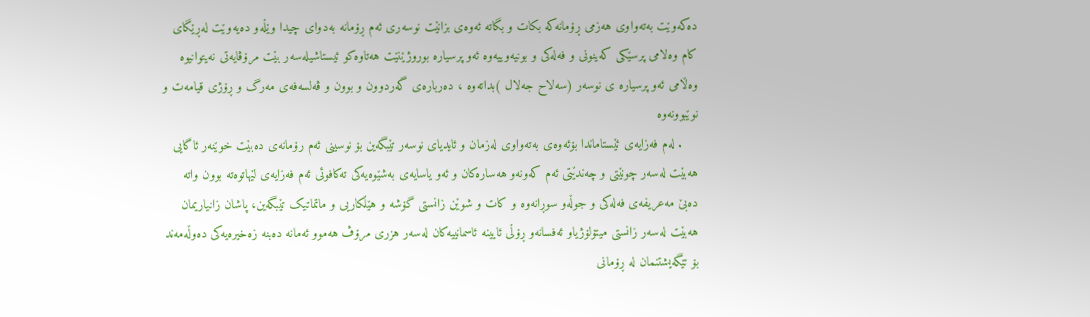دەکەوێت بەتەواوی هەزمی ڕۆمانەکە بکات و بگاتە ئەوەی بزانێت نوسەری ئەم ڕۆمانە بەدوای چیدا وێڵەو دەیەوێت لەڕێگای کام وەلامی پرسێکی کەینونی و فەلەکی و بونیەوییەوە ئەو پرسیارە بوروژێنێت هەتاوەکو ئیستاشیلەسەر بێت مرۆڤایەتی نەیتوانیوە وەڵامی ئەو پرسیارە ی نوسەر (سەلاح جەلال )بداتەوە ، دەربارەی گەردوون و بوون و ڤەلسەفەی مەرگ و ڕۆژی قیامەت و نوێبوونەوە
    . لەم فەزایەی ئێستاماندا بۆئەوەی بەتەواوی لەزمان و ئایدیای نوسەر تێبگەین بۆ نوسینی ئەم رۆمانەی دەبێت خوێنەر ئاگایی هەبێت لەسەر چونێتی و چەندێتی ئەم کەونەو هەسارەکان و ئەو یاسایەی بەشێوەیەکی تەکافوئی ئەم فەزایەی لێهاتوەتە بوون واتە دەبێ مەعریفەی فەلەکی و جوڵەو سوڕانەوە و کات و شوێن زانستی گۆشە و هێڵکاریی و ماتماتیک تێبگەین، پاشان زانیاریمان هەبێت لەسەر زانستی میتۆلۆژیاو ئەفسانەو ڕۆڵی ئایینە ئاسمانییەکان لەسەر هزری مرۆڤ هەموو ئەمانە دەبنە زەخیرەیەکی دەوڵەمەند بۆ تێگەیشتنمان لە ڕۆمانی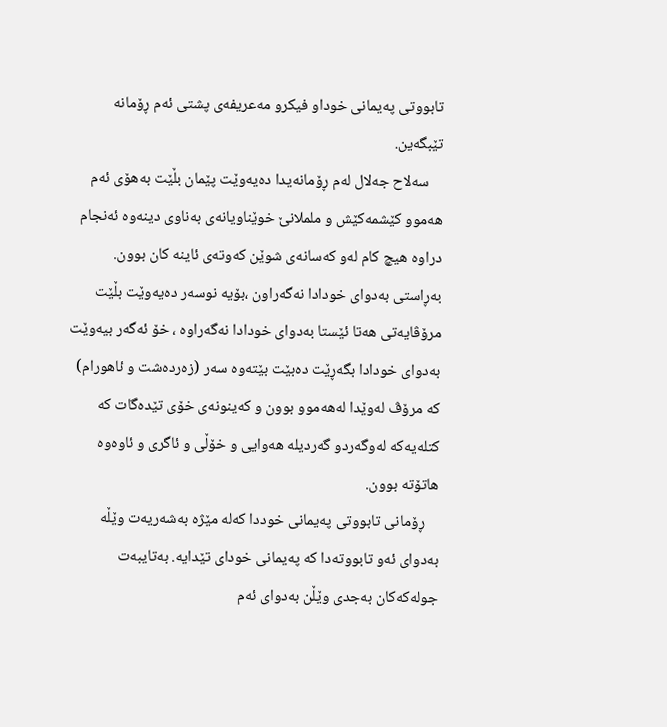تابووتی پەیمانی خوداو فیکرو مەعریفەی پشتی ئەم ڕۆمانە تێبگەین.
    سەلاح جەلال لەم ڕۆمانەیدا دەیەوێت پێمان بڵێت بەهۆی ئەم هەموو کێشمەکێش و ململانێ خوێناویانەی بەناوی دینەوە ئەنجام دراوە هیچ کام لەو کەسانەی شوێن کەوتەی ئاینە کان بوون. بەڕاستی بەدوای خودادا نەگەراون ،بۆیە نوسەر دەیەوێت بڵێت مرۆڤایەتی هەتا ئێستا بەدوای خودادا نەگەراوە ، خۆ ئەگەر بیەوێت بەدوای خودادا بگەڕێت دەبێت بێتەوە سەر (زەردەشت و ئاهورام) کە مرۆڤ لەوێدا لەهەموو بوون و کەینونەی خۆی تێدەگات کە کتلەیەکە لەوگەردو گەردیلە هەوایی و خۆڵی و ئاگری و ئاوەوە هاتۆتە بوون.
    ڕۆمانی تابووتی پەیمانی خوددا کەلە مێژە بەشەریەت وێڵە بەدوای ئەو تابووتەدا کە پەیمانی خودای تێدایە. بەتایبەت جولەکەکان بەجدی وێڵن بەدوای ئەم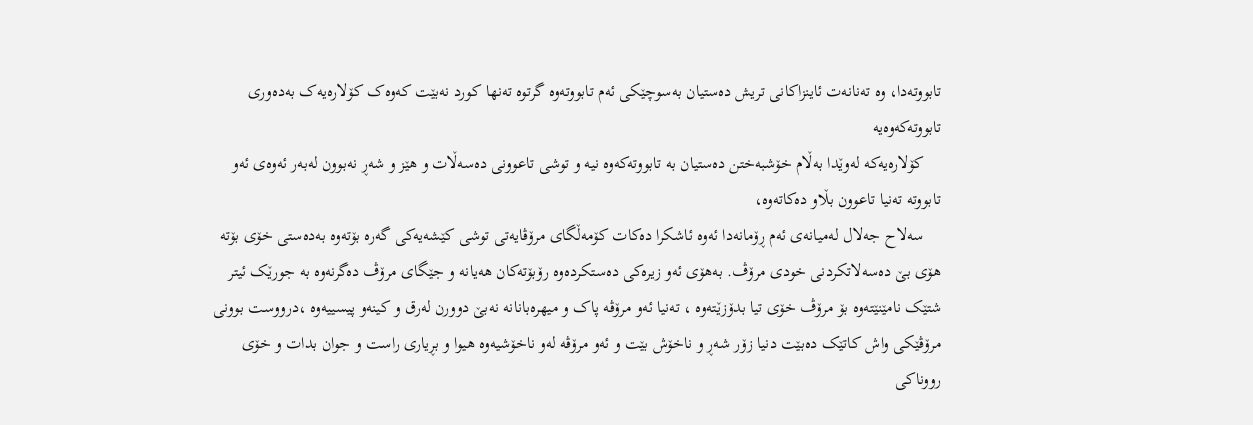تابووتەدا، وە تەنانەت ئاینزاکانی تریش دەستیان بەسوچێکی ئەم تابووتەوە گرتوە تەنها کورد نەبێت کەوەک کۆلارەیەک بەدەوری تابووتەکەوەیە
    کۆلارەیەکە لەوێدا بەڵام خۆشبەختن دەستیان بە تابووتەکەوە نیە و توشی تاعوونی دەسەڵات و هێز و شەڕ نەبوون لەبەر ئەوەی ئەو تابووتە تەنیا تاعوون بڵاو دەکاتەوە،
    سەلاح جەلال لەمیانەی ئەم ڕۆمانەدا ئەوە ئاشکرا دەکات کۆمەڵگای مرۆڤایەتی توشی کێشەیەکی گەرە بۆتەوە بەدەستی خۆی بۆتە هۆی بێ دەسەلاتکردنی خودی مرۆڤ. بەهۆی ئەو زیرەکی دەستکردەوە رۆبۆتەکان هەیانە و جێگای مرۆڤ دەگرنەوە بە جورێک ئیتر شتێک نامێنێتەوە بۆ مرۆڤ خۆی تیا بدۆزێتەوە ، تەنیا ئەو مرۆڤە پاک و میهرەبانانە نەبێ دوورن لەرق و کینەو پیسییەوە ،درووست بوونی مرۆڤێکی واش کاتێک دەبێت دنیا زۆر شەڕ و ناخۆش بێت و ئەو مرۆڤە لەو ناخۆشیەوە هیوا و بڕیاری راست و جوان بدات و خۆی رووناکی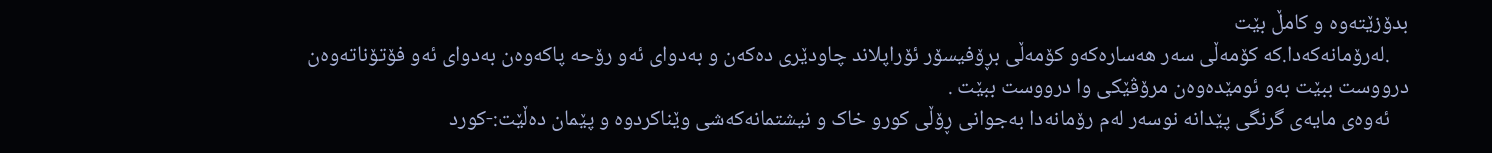بدۆزێتەوە و کامڵ بێت
    .لەرۆمانەکەدا.کە کۆمەڵی سەر هەسارەکەو کۆمەڵی بڕۆفیسۆر ئۆراپلاند چاودێری دەکەن و بەدوای ئەو رۆحە پاکەوەن بەدوای ئەو فۆتۆناتەوەن درووست ببێت بەو ئومێدەوەن مرۆڤێکی وا درووست ببێت .
    ئەوەی مایەی گرنگی پێدانە نوسەر لەم رۆمانەدا بەجوانی ڕۆڵی کورو خاک و نیشتمانەکەشی وێناکردوە و پێمان دەڵێت:-کورد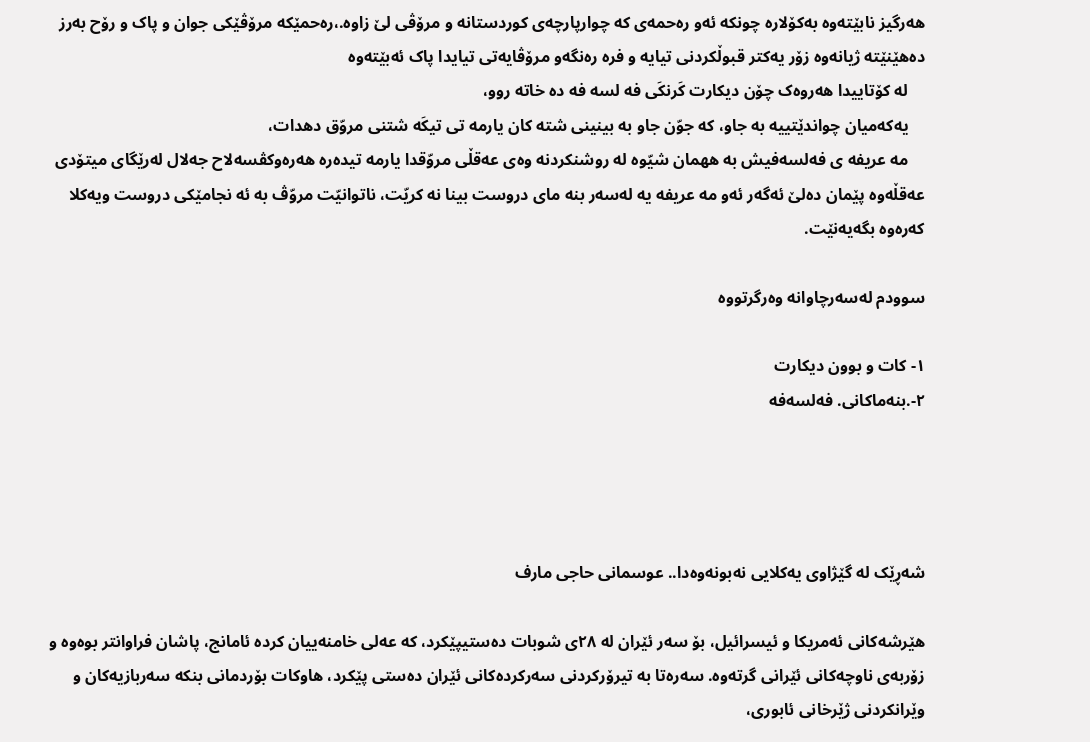هەرگیز نابێتەوە بەکۆلارە چونکە ئەو رەحمەی کە چوارپارچەی کوردستانە و مرۆڤی لێ زاوە.،رەحمێکە مرۆڤێکی جوان و پاک و رۆح بەرز دەهێنێتە ژیانەوە زۆر یەکتر قبوڵکردنی تیایە و فرە رەنگەو مرۆڤایەتی تیایدا پاک ئەبێتەوە
    لە کۆتاییدا هەروەک چۆن ديكارت كَرنكَى فه لسه فه دە خاتە روو،
    یەکەمیان چواندێتییە به جاو، كه جوّن جاو به بينينى شته كان يارمه تى تيكَه شتنى مروّق دهدات،
    مه عريفه ی فەلسەفیش به ههمان شيّوه له روشنكردنه وەی عەقڵی مروّقدا يارمه تيدەرە هەرەوکڤسەلاح جەلال لەرێگای میتۆدی عەقڵەوە پێمان دەلێ ئەگەر ئەو مه عريفه يه لەسەر بنه ماى دروست بينا نه كريّت، ناتوانيّت مروّڤ به ئه نجامێکی دروست ویەکلا کەرەوە بگەیەنێت.

سوودم لەسەرچاوانە وەرگرتووە

١- کات و بوون دیکارت
٢-.بنەماکانی. فەلسەفە




شەڕێک لە گێژاوی یەکلایی نەبونەوەدا.. عوسمانی حاجی مارف

هێرشەکانی ئەمریکا و ئیسرائیل، بۆ سەر ئێران لە ٢٨ی شوبات دەستیپێکرد، کە عەلی خامنەییان کردە ئامانج، پاشان فراوانتر بوەوە و زۆربەی ناوچەکانی ئێرانی گرتەوە. سەرەتا بە تیرۆرکردنی سەرکردەکانی ئێران دەستی پێکرد، هاوکات بۆردمانی بنکە سەربازیەکان و وێرانکردنی ژێرخانی ئابوری،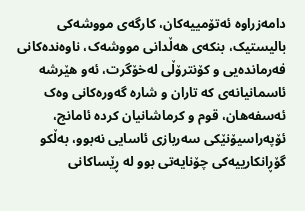دامەزراوە ئەتۆمییەکان، کارگەی مووشەکی بالیستیک، بنکەی هەڵدانی مووشەک، ناوەندەکانی فەرماندەیی و کۆنترۆڵی لەخۆگرت، ئەو هێرشە ئاسمانیانەی کە تاران و شارە گەورەکانی وەک ئەسفەهان، قوم و کرماشانیان کردە ئامانج، ئۆپەراسیۆنێکی سەربازی ئاسایی نەبوو، بەڵکو گۆڕانکارییەکی چۆنایەتی بوو لە ڕێساکانی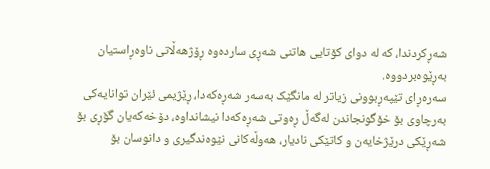شەڕکردندا، کە لە دوای کۆتایی هاتنی شەڕی ساردەوە ڕۆژهەڵاتی ناوەڕاستیان بەڕێوەبردووە.
سەرەڕای تێپەڕبوونی زیاتر لە مانگێک بەسەر شەڕەکەدا، ڕێژیمی ئێران توانایەکی بەرچاوی بۆ خۆگونجاندن لەگەڵ ڕەوتی شەڕەکەدا نیشانداوە، دۆخەکەیان گۆڕی بۆ شەڕێکی درێژخایەن و کاتێکی نادیار، هەوڵەکانی نێوەندگیری و دانوسان بۆ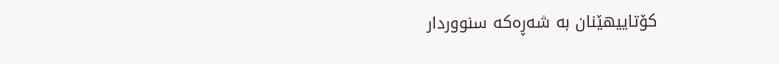کۆتاییهێنان بە شەڕەکە سنووردار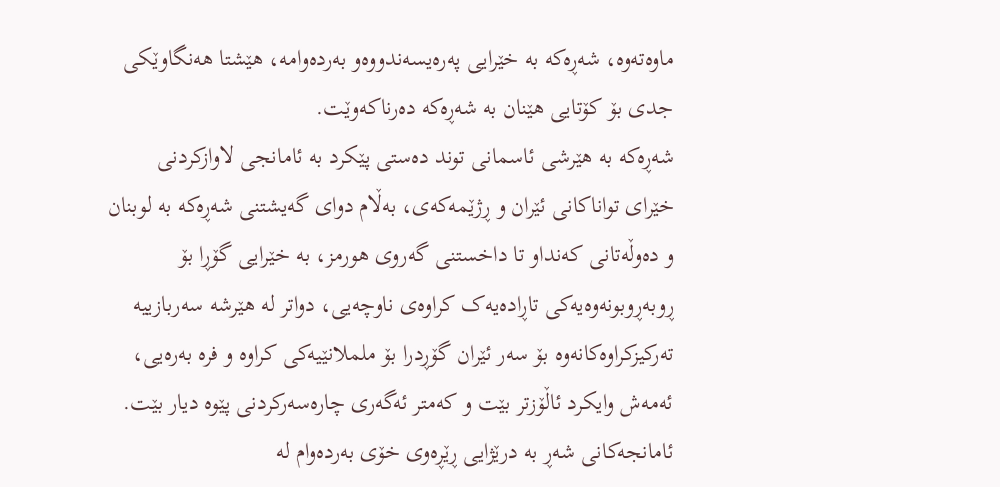ماوەتەوە، شەڕەکە بە خێرایی پەرەیسەندووەو بەردەوامە، هێشتا هەنگاوێکی جدی بۆ کۆتایی هێنان بە شەڕەکە دەرناکەوێت.
شەڕەکە بە هێرشی ئاسمانی توند دەستی پێکرد بە ئامانجی لاوازکردنی خێرای تواناکانی ئێران و ڕژێمەکەی، بەڵام دوای گەیشتنی شەڕەکە بە لوبنان و دەوڵەتانی کەنداو تا داخستنی گەروی هورمز، بە خێرایی گۆڕا بۆ ڕوبەڕوبونەوەیەکی تاڕادەیەک کراوەی ناوچەیی، دواتر لە هێرشە سەربازییە تەرکیزکراوەکانەوە بۆ سەر ئێران گۆڕدرا بۆ ململانێیەکی کراوە و فرە بەرەیی، ئەمەش وایکرد ئاڵۆزتر بێت و کەمتر ئەگەری چارەسەرکردنی پێوە دیار بێت.
ئامانجەکانی شەڕ بە درێژایی ڕێڕەوی خۆی بەردەوام لە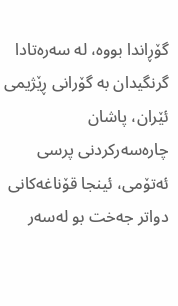گۆڕاندا بووە، لە سەرەتادا گرنگیدان بە گۆرانی ڕێژیمی ئێران، پاشان چارەسەرکردنی پرسی ئەتۆمی، ئینجا قۆناغەکانی دواتر جەخت بو لەسەر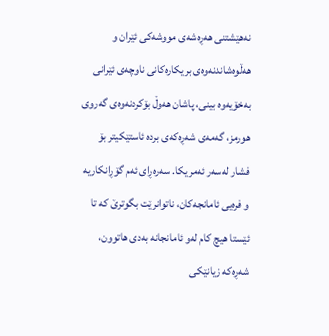نەهێشتنی هەڕەشەی مووشەکی ئێران و هەڵوەشاندنەوەی بریکارەکانی ناوچەی ئێرانی بەخۆیەوە بینی، پاشان هەوڵ بۆکردنەوەی گەروی هورمز، گەمەی شەڕەکەی بردە ئاستێکیتر بۆ فشار لەسەر ئەمریکا. سەرەڕای ئەم گۆڕانکاریە و فرەیی ئامانجەکان، ناتوانرێت بگوترێ کە تا ئێستا هیچ کام لەو ئامانجانە بەدی هاتوون، شەڕەکە زیانێکی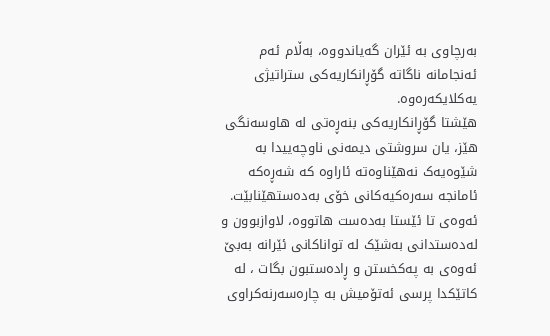بەرچاوی بە ئێران گەیاندووە، بەڵام ئەم ئەنجامانە ناگاتە گۆڕانکاریەکی ستراتیژی یەکلایکەرەوە.
هێشتا گۆڕانکاریەکی بنەڕەتی لە هاوسەنگی هێز، یان سروشتی دیمەنی ناوچەییدا بە شێوەیەک نەهێناوەتە ئاراوە کە شەڕەکە ئامانجە سەرەکیەکانی خۆی بەدەستهێنابێت. ئەوەی تا ئێستا بەدەست هاتووە، لاوازبوون و لەدەستدانی بەشێک لە تواناکانی ئێرانە بەبێ ئەوەی بە پەکخستن و ڕادەستبون بگات ، لە کاتێکدا پرسی ئەتۆمیش بە چارەسەرنەکراوی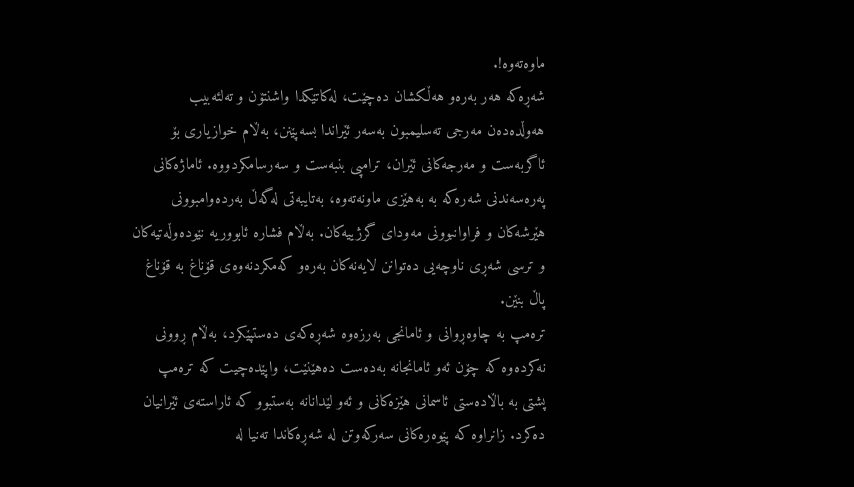ماوەتەوە!.
شەڕەکە هەر بەرەو هەڵکشان دەچێت، لەکاتێکدا واشنتۆن و تەلئەبیب هەوڵدەدەن مەرجی تەسلیمبون بەسەر ئێراندا بسەپێنن، بەڵام خوازیاری بۆ ئاگربەست و مەرجەکانی ئێران، ترامپی بنبەست و سەرسامکردووە. ئاماژەکانی پەرەسەندنی شەرەکە بە بەهێزی ماونەتەوە، بەتایبەتی لەگەڵ بەردەوامبوونی هێرشەکان و فراوانبوونی مەودای گرژییەکان. بەڵام فشارە ئابووریە نێودەوڵەتیەکان و ترسی شەڕی ناوچەیی دەتوانن لایەنەکان بەرەو کەمکردنەوەی قۆناغ بە قۆناغ پاڵ بنێن.
ترەمپ بە چاوەڕوانی و ئامانجی بەرزەوە شەڕەکەی دەستپێکرد، بەڵام ڕوونی نەکردەوە کە چۆن ئەو ئامانجانە بەدەست دەهێنێت، واپێدەچیت کە ترەمپ پشتی بە باڵادەستی ئاسمانی هێزەکانی و ئەو لێدانانە بەستبوو کە ئاراستەی ئێرانیان دەکرد. زانراوە کە پێوەرەکانی سەرکەوتن لە شەڕەکاندا تەنیا لە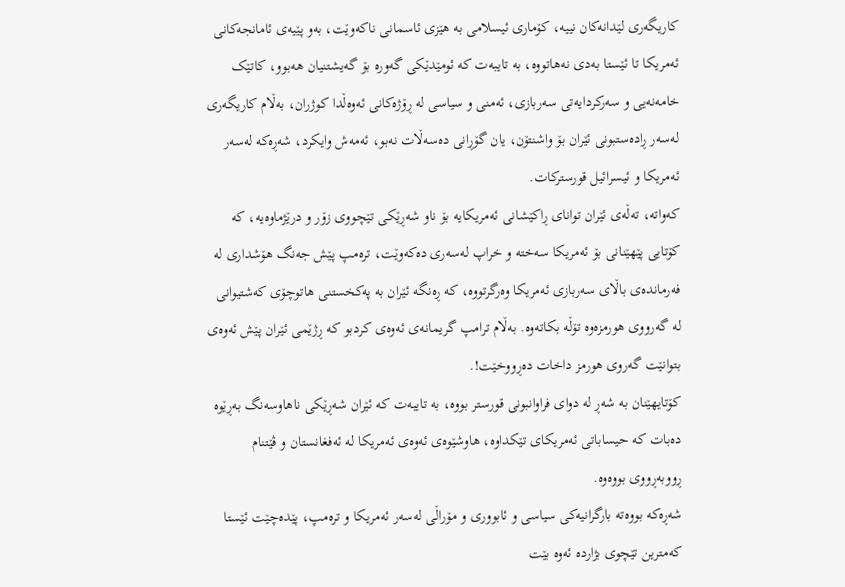کاریگەری لێدانەکان نییە، کۆماری ئیسلامی بە هێزی ئاسمانی ناکەوێت، بەو پێیەی ئامانجەکانی ئەمریکا تا ئێستا بەدی نەهاتووە، بە تایبەت کە ئومێدێکی گەورە بۆ گەیشتنیان هەبوو، کاتێک خامەنەیی و سەرکردایەتی سەربازی، ئەمنی و سیاسی لە ڕۆژەکانی ئەوەڵدا کوژران، بەڵام کاریگەری لەسەر ڕادەستبونی ئێران بۆ واشنتۆن، یان گۆڕانی دەسەڵات نەبو، ئەمەش وایکرد، شەڕەکە لەسەر ئەمریکا و ئیسرائیل قورسترکات.
کەواتە، تەڵەی ئێران توانای ڕاکێشانی ئەمریکایە بۆ ناو شەڕێکی تێچووی زۆر و درێژماوەیە، کە کۆتایی پێهێنانی بۆ ئەمریکا سەختە و خراپ لەسەری دەکەوێت، ترەمپ پێش جەنگ هۆشداری لە فەرماندەی باڵای سەربازی ئەمریکا وەرگرتووە، کە ڕەنگە ئێران بە پەکخستنی هاتوچۆی کەشتیوانی لە گەرووی هورمزەوە تۆڵە بکاتەوە. بەڵام ترامپ گریمانەی ئەوەی کردبو کە ڕژێمی ئێران پێش ئەوەی بتوانێت گەروی هورمز داخات دەڕووخێت!.
کۆتایهێنان بە شەڕ لە دوای فراوانبونی قورستر بووە، بە تایبەت کە ئێران شەڕێکی ناهاوسەنگ بەڕێوە دەبات کە حیساباتی ئەمریکای تێکداوە، هاوشێوەی ئەوەی ئەمریکا لە ئەفغانستان و ڤێتنام ڕووبەڕووی بووەوە.
شەڕەکە بووەتە بارگرانیەکی سیاسی و ئابووری و مۆراڵی لەسەر ئەمریکا و ترەمپ، پێدەچێت ئێستا کەمترین تێچوی بژاردە ئەوە بێت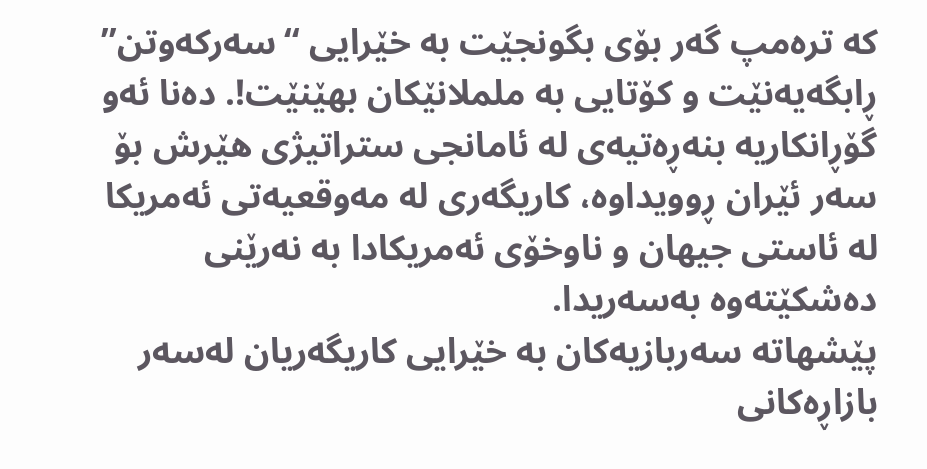کە ترەمپ گەر بۆی بگونجێت بە خێرایی “سەرکەوتن” ڕابگەیەنێت و کۆتایی بە ململانێکان بهێنێت!. دەنا ئەو گۆڕانکاریە بنەڕەتیەی لە ئامانجی ستراتیژی هێرش بۆ سەر ئێران ڕوویداوە، کاریگەری لە مەوقعیەتی ئەمریکا لە ئاستی جیهان و ناوخۆی ئەمریکادا بە نەرێنی دەشکێتەوە بەسەریدا.
پێشهاتە سەربازیەکان بە خێرایی کاریگەریان لەسەر بازاڕەکانی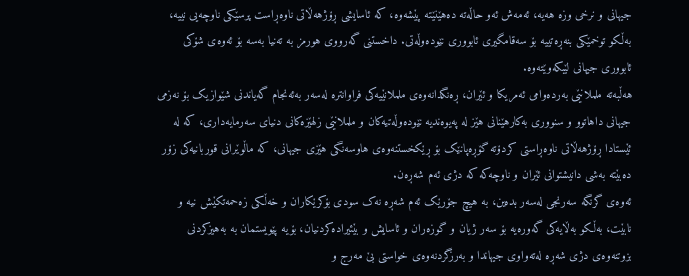جیهانی و نرخی وزە هەیە، ئەمەش ئەو حاڵەتە دەهێنێتە پێشەوە، کە ئاسایشی ڕۆژهەڵاتی ناوەڕاست پرسێکی ناوچەیی نییە، بەڵکو توخمێکی بنەڕەتییە بۆ سەقامگیری ئابووری نێودەوڵەتی. داخستنی گەرووی هورمز بە تەنیا بەسە بۆ ئەوەی شۆکی ئابووری جیهانی لێبکەوێتەوە.
هەڵبەتە ململانێی بەردەوامی ئەمریکا و ئێران، ڕەنگدانەوەی ململانێیەکی فراوانترە لەسەر بەئەنجام گەیاندنی شێوازیک بۆ نەزمی جیهانی داهاتوو و سنووری بەکارهێنانی هێز لە پەیوەندیە نێودەوڵەتیەکان و ململانێی زلهێزەکانی دنیای سەرمایەداری، کە لە ئێستادا ڕۆژهەڵاتی ناوەڕاستی کردۆتە گۆڕەپانێک بۆ ڕێکخستنەوەی هاوسەنگی هێزی جیهانی، کە ماڵوێرانی قوربانیەکی زۆر دەبێتە بەشی دانیشتوانی ئێران و ناوچەکە کە دژی ئەم شەڕەن.
ئەوەی گرنگە سەرنجی لەسەر بدەین، بە هیچ جۆرێک ئەم شەڕە نەک سودی بۆکرێکاران و خەڵکی زەحمەتکێش نیە و نابێت، بەڵکو بەڵایەکی گەورەیە بۆ سەر ژیان و گوزەران و ئاسایش و بێئیرادەکردنیان، بۆیە پێویستمان بە بە‌هیزکردنی بزوتنەوەی دژی شەڕە لەتەواوی جیهاندا و بەرزگردنەوەی خواستی بێ مەرج و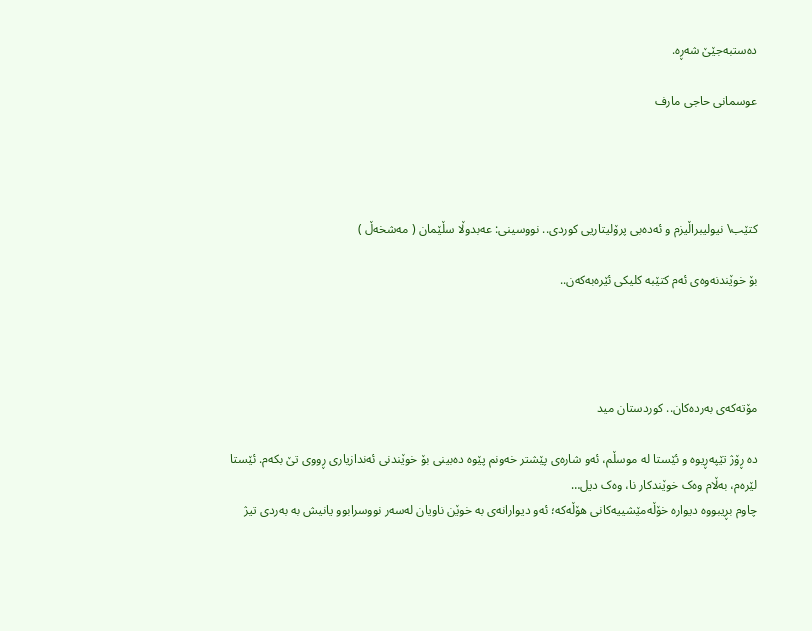دەستبەجێێ شەڕە.

عوسمانی حاجی مارف




کتێب\ نیولیبراڵیزم و ئەدەبی پرۆلیتاریی کوردی.. نووسینی: عەبدوڵا سڵێمان ( مەشخەڵ )

بۆ خوێندنەوەی ئەم کتێبە کلیکی ئێرەبەکەن..




مۆتەکەی بەردەکان.. کوردستان مید

دە ڕۆژ تێپەڕیوە و ئێستا لە موسڵم، ئەو شارەی پێشتر خەونم پێوە دەبینی بۆ خوێندنی ئەندازیاری ڕووی تێ بکەم. ئێستا لێرەم، بەڵام وەک خوێندکار نا، وەک دیل…
چاوم بڕیبووە دیوارە خۆڵەمێشییەکانی هۆڵەکە؛ ئەو دیوارانەی بە خوێن ناویان لەسەر نووسرابوو یانیش بە بەردی تیژ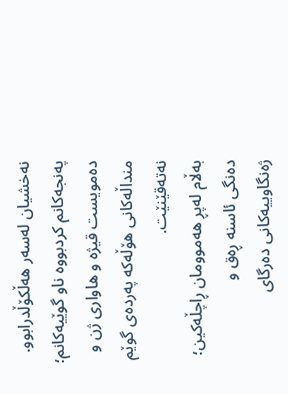نەخشیان لەسەر هەڵکۆڵدرابوو. پەنجەکانم کردبووە ناو گوێیەکانم؛ دەمویست قیژە و هاواری ژن و منداڵەکانی هۆڵەکە پەردەی گوێم نەتەقێنێت.
بەڵام لەپڕ هەموومان ڕاچڵەکین؛ دەنگی ئاسنە ڕەق و ژەنگاوییەکانی دەرگای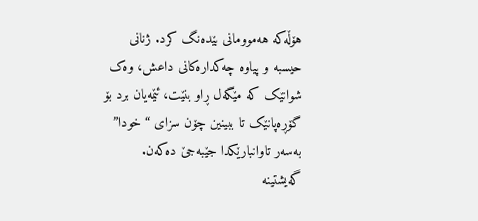هۆڵەکە هەموومانی بێدەنگ کرد. ژنانی حیسبە و پیاوە چەکدارەکانی داعش، وەک شوانێک کە مێگەل ڕاو بنێت، ئێمەیان برد بۆ گۆڕەپانێک تا ببینین چۆن سزای “خودا” بەسەر تاوانبارێکدا جێبەجێ دەکەن.
گەیشتینە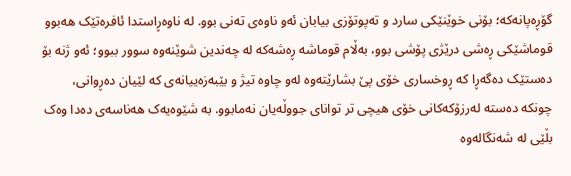گۆڕەپانەکە؛ بۆنی خوێنێکی سارد و تەپوتۆزی بیابان ئەو ناوەی تەنی بوو. لە ناوەڕاستدا ئافرەتێک هەبوو قوماشێکی ڕەشی درێژی پۆشی بوو، بەڵام قوماشە ڕەشەکە لە چەندین شوێنەوە سوور ببوو؛ ئەو ژنە بۆ دەستێک دەگەڕا کە ڕوخساری خۆی پێ بشارێتەوە لەو چاوە تیژ و بێبەزەییانەی کە لێیان دەڕوانی، چونکە دەستە لەرزۆکەکانی خۆی هیچی تر توانای جووڵەیان نەمابوو. بە شێوەیەک هەناسەی دەدا وەک بڵێی لە شەنگالەوە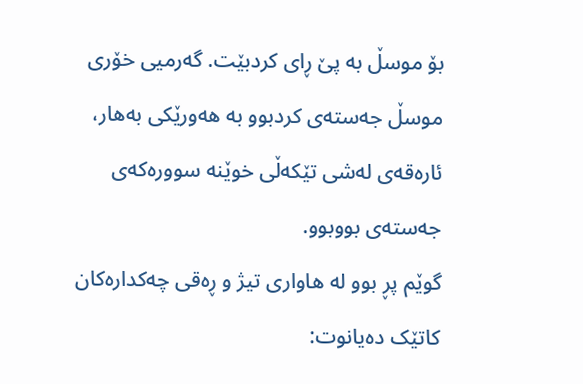بۆ موسڵ بە پێ ڕای کردبێت. گەرمیی خۆری موسڵ جەستەی کردبوو بە هەورێکی بەهار، ئارەقەی لەشی تێکەڵی خوێنە سوورەکەی جەستەی بووبوو.
گوێم پڕ بوو لە هاواری تیژ و ڕەقی چەکدارەکان کاتێک دەیانوت: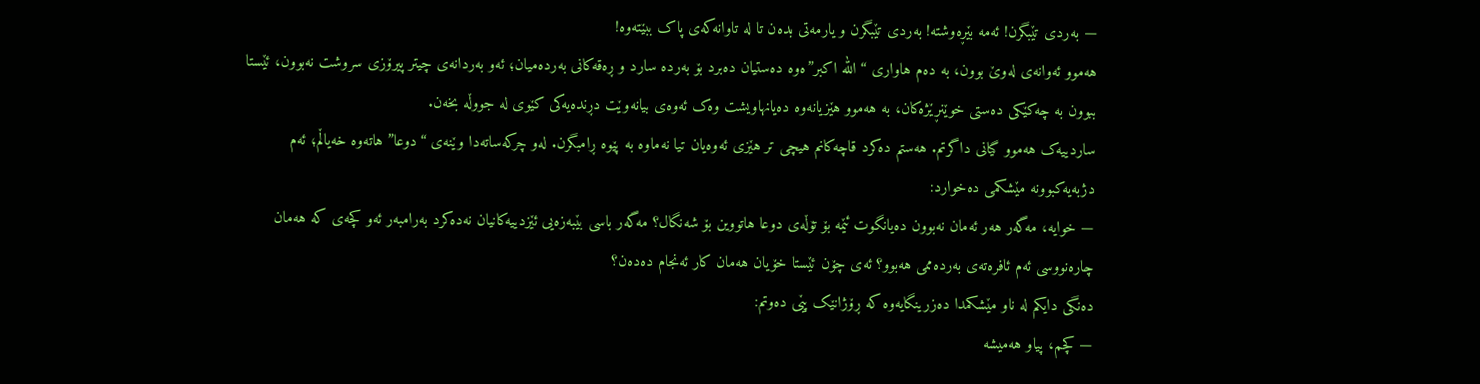— بەردی تێبگرن! ئەمە بێڕەوشتە! بەردی تێبگرن و یارمەتی بدەن تا لە تاوانەکەی پاک ببێتەوە!
هەموو ئەوانەی لەوێ بوون، بە دەم هاواری “الله اکبر”ەوە دەستیان دەبرد بۆ بەردە سارد و ڕەقەکانی بەردەمیان؛ ئەو بەردانەی چیتر پیرۆزی سروشت نەبوون، ئێستا ببوون بە چەکێکی دەستی خوێنڕێژەکان، بە هەموو هێزیانەوە دەیانهاویشت وەک ئەوەی بیانەوێت دڕندەیەکی کێوی لە جووڵە بخەن.
ساردییەک هەموو گیانی داگرتم. هەستم دەکرد قاچەکانم هیچی تر هێزی ئەوەیان تیا نەماوە بە پێوە ڕامبگرن. لەو چرکەساتەدا وێنەی “دوعا” هاتەوە خەیاڵم؛ ئەم دژبەیەکبوونە مێشکمی دەخوارد:
— خوایە، مەگەر هەر ئەمان نەبوون دەیانگوت ئێمە بۆ تۆڵەی دوعا هاتووین بۆ شەنگال؟ مەگەر باسی بێبەزەیی ئێزدییەکانیان نەدەکرد بەرامبەر ئەو کچەی کە هەمان چارەنووسی ئەم ئافرەتەی بەردەممی هەبوو؟ ئەی چۆن ئێستا خۆیان هەمان کار ئەنجام دەدەن؟
دەنگی دایکم لە ناو مێشکمدا دەزرینگایەوە کە ڕۆژانێک پێی دەوتم:
— کچم، پیاو هەمیشە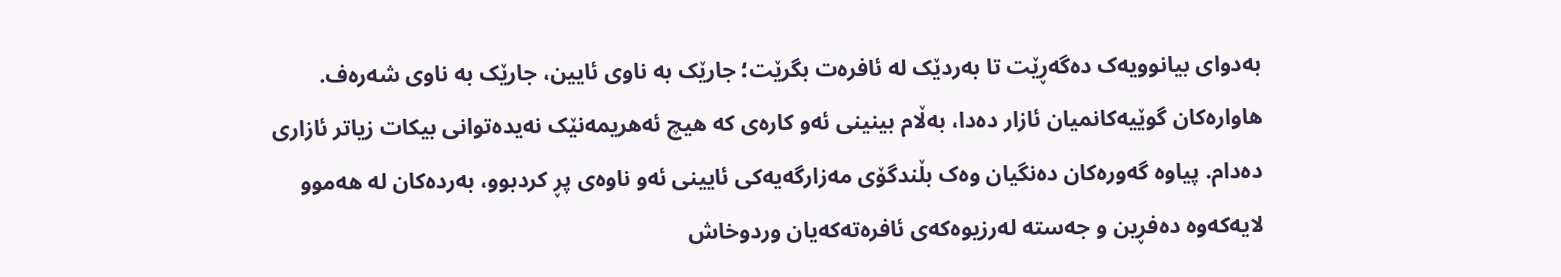بەدوای بیانوویەک دەگەڕێت تا بەردێک لە ئافرەت بگرێت؛ جارێک بە ناوی ئایین، جارێک بە ناوی شەرەف.
هاوارەکان گوێیەکانمیان ئازار دەدا، بەڵام بینینی ئەو کارەی کە هیچ ئەهریمەنێک نەیدەتوانی بیکات زیاتر ئازاری دەدام. پیاوە گەورەکان دەنگیان وەک بڵندگۆی مەزارگەیەکی ئایینی ئەو ناوەی پڕ کردبوو، بەردەکان لە هەموو لایەکەوە دەفڕین و جەستە لەرزیوەکەی ئافرەتەکەیان وردوخاش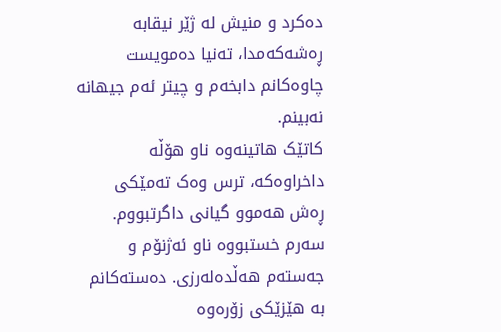دەکرد و منیش لە ژێر نیقابە ڕەشەکەمدا، تەنیا دەمویست چاوەکانم دابخەم و چیتر ئەم جیهانە نەبینم.
کاتێک هاتینەوە ناو هۆڵە داخراوەکە، ترس وەک تەمێکی ڕەش هەموو گیانی داگرتبووم. سەرم خستبووە ناو ئەژنۆم و جەستەم هەڵدەلەرزی. دەستەکانم بە هێزێکی زۆرەوە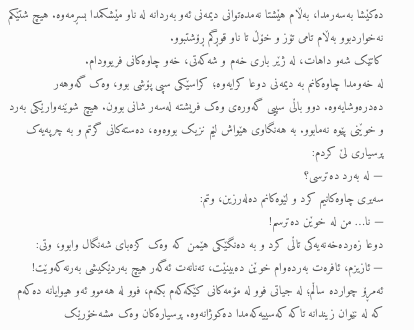دەکێشا بەسەرمدا، بەڵام هێشتا نەمدەتوانی دیمەنی ئەو بەردانە لە ناو مێشکمدا بسڕمەوە. هیچ شتێکم نەخواردبوو بەڵام تامی تۆز و خۆڵ تا ناو قوڕگم ڕۆشتبوو.
کاتێک شەو داهات، لە ژێر باری خەم و شەکەتی، خەو چاوەکانی فریوودام.
لە خەومدا چاوەکانم بە دیمەنی دوعا کرایەوە؛ کراسێکی سپی پۆشی بوو، وەک گەوهەر دەدرەوشایەوە. دوو باڵی سپیی گەورەی وەک فریشتە لەسەر شانی بوون. هیچ شوێنەوارێکی بەرد و خوێنی پێوە نەمابوو. بە هەنگاوی هێواش لێم نزیک بووەوە، دەستەکانی گرتم و بە چرپەیەک پرسیاری لێ کردم:
— لە بەرد دەترسی؟
سەیری چاوەکانیم کرد و لێوەکانم دەلەرزین، وتم:
— نا… من لە خوێن دەترسم!
دوعا زەردەخەنەیەکی تاڵی کرد و بە دەنگێکی هێمن کە وەک کزەبای شەنگال وابوو، وتی:
— ئازیزم، ئافرەت بەردەوام خوێن دەبینێت، تەنانەت ئەگەر هیچ بەردێکیشی بەرنەکەوێت!
ئەمڕۆ چواردە ساڵم؛ لە جیاتی فوو لە مۆمەکانی کێکەکەم بکەم، فوو لە هەموو ئەو هیوایانە دەکەم کە لە نێوان زیندانە تاکە کەسییەکەمدا دەکوژانەوە. پرسیارەکان وەک مشەخۆرێک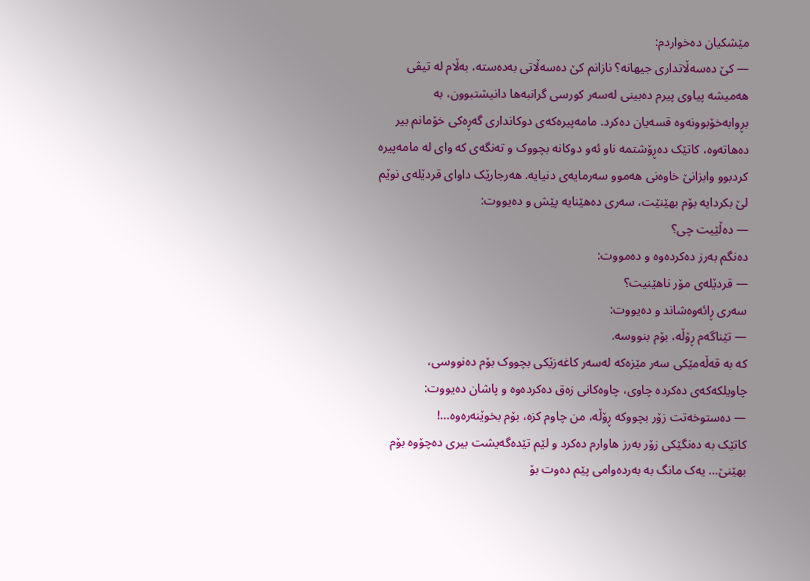مێشکیان دەخواردم:
— کێ دەسەڵاتداری جیهانە؟ نازانم کێ دەسەڵاتی بەدەستە، بەڵام لە تیڤی هەمیشە پیاوی پیرم دەبینی لەسەر کورسی گرانبەها دانیشتبوون، بە بڕوابەخۆبوونەوە قسەیان دەکرد. مامەپیرەکەی دوکانداری گەڕەکی خۆمانم بیر دەهاتەوە، کاتێک دەڕۆشتمە ناو ئەو دوکانە بچووک و تەنگەی کە وای لە مامەپیرە کردبوو وابزانێ خاوەنی هەموو سەرمایەی دنیایە. هەرجارێک داوای قردێلەی نوێم لێ بکردایە بۆم بهێنێت، سەری دەهێنایە پێش و دەیووت:
— دەڵێیت چی؟
دەنگم بەرز دەکردەوە و دەمووت:
— قردێلەی مۆر ناهێنیت؟
سەری ڕائەوەشاند و دەیووت:
— تێناگەم ڕۆڵە، بۆم بنووسە.
کە بە قەڵەمێکی سەر مێزەکە لەسەر کاغەزێکی بچووک بۆم دەنووسی، چاویلکەکەی دەکردە چاوی، چاوەکانی زەق دەکردەوە و پاشان دەیووت:
— دەستوخەتت زۆر بچووکە ڕۆڵە، من چاوم کزە، بۆم بخوێنەرەوە…!
کاتێک بە دەنگێکی زۆر بەرز هاوارم دەکرد و لێم تێدەگەیشت بیری دەچۆوە بۆم بهێنێ… یەک مانگ بە بەردەوامی پێم دەوت بۆ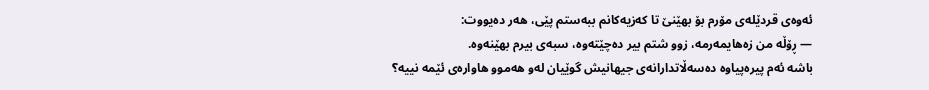ئەوەی قردێلەی مۆرم بۆ بهێنێ تا کەزیەکانم ببەستم پێی، هەر دەیووت:
— ڕۆڵە من زەهایمەرمە، زوو شتم بیر دەچێتەوە، سبەی بیرم بهێنەوە.
باشە ئەم پیرەپیاوە دەسەڵاتدارانەی جیهانیش گوێیان لەو هەموو هاوارەی ئێمە نییە؟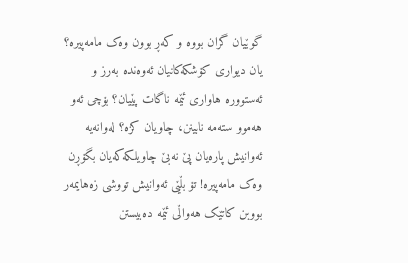گوێیان گران بووە و کەڕ بوون وەک مامەپیرە؟ یان دیواری کۆشکەکانیان ئەوەندە بەرز و ئەستوورە هاواری ئێمە ناگات پێیان؟ بۆچی ئەو هەموو ستەمە نابینن، چاویان کزە؟ لەوانەیە ئەوانیش پارەیان پێ نەبێ چاویلکەکەیان بگۆڕن وەک مامەپیرە! تۆ بڵێی ئەوانیش تووشی زەهایمەر بووبن کاتێک هەواڵی ئێمە دەبیستن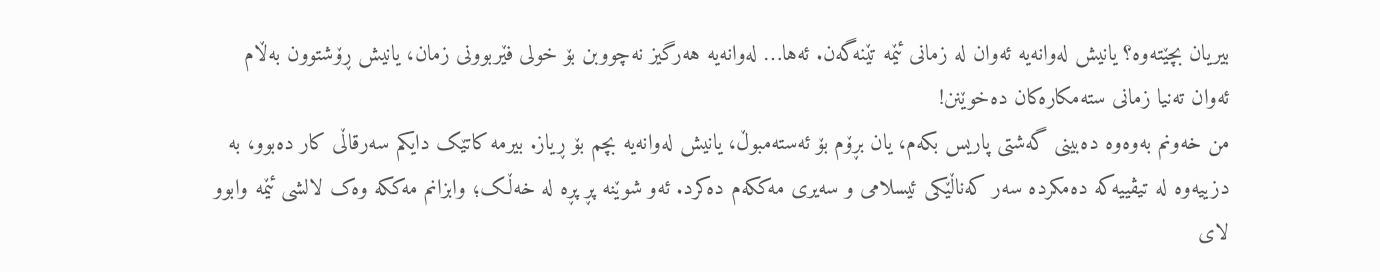بیریان بچێتەوە؟ یانیش لەوانەیە ئەوان لە زمانی ئێمە تێنەگەن. ئەها… لەوانەیە هەرگیز نەچووبن بۆ خولی فێربوونی زمان، یانیش ڕۆشتوون بەڵام ئەوان تەنیا زمانی ستەمکارەکان دەخوێنن!
من خەونم بەوەوە دەبینی گەشتی پاریس بکەم، یان بڕۆم بۆ ئەستەمبوڵ، یانیش لەوانەیە بچم بۆ ڕیاز. بیرمە کاتێک دایکم سەرقاڵی کار دەبوو، بە دزییەوە لە تیڤییەکە دەمکردە سەر کەناڵێکی ئیسلامی و سەیری مەککەم دەکرد. ئەو شوێنە پڕ پڕە لە خەڵک؛ وابزانم مەککە وەک لالشی ئێمە وابوو لای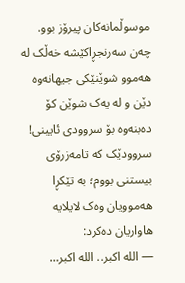موسوڵمانەکان پیرۆز بوو. چەن سەرنجڕاکێشە خەڵک لە هەموو شوێنێکی جیهانەوە دێن و لە یەک شوێن کۆ دەبنەوە بۆ سروودی ئایینی! سروودێک کە تامەزرۆی بیستنی بووم؛ بە تێکڕا هەموویان وەک لایلایە هاواریان دەکرد:
— الله اکبر.. الله اکبر…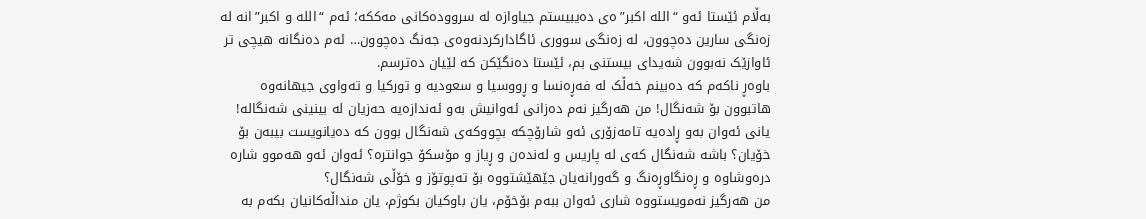بەڵام ئێستا ئەو “الله اکبر”ەی دەیبیستم جیاوازە لە سروودەکانی مەککە؛ ئەم “الله و اکبر”انە لە زەنگی سارین دەچوون، لە زەنگی سووری ئاگادارکردنەوەی جەنگ دەچوون… ئەم دەنگانە هیچی تر ئاوازێک نەبوون شەیدای بیستنی بم، ئێستا دەنگێکن کە لێیان دەترسم.
باوەڕ ناکەم کە دەبینم خەڵک لە فەڕەنسا و ڕووسیا و سعودیە و تورکیا و تەواوی جیهانەوە هاتبوون بۆ شەنگال! من هەرگیز نەم دەزانی ئەوانیش بەو ئەندازەیە حەزیان لە بینینی شەنگالە! یانی ئەوان بەو ڕادەیە تامەزۆری ئەو شارۆچکە بچووکەی شەنگال بوون کە دەیانویست بیبەن بۆ خۆیان؟ باشە شەنگال کەی لە پاریس و لەندەن و ڕیاز و مۆسکۆ جوانترە؟ ئەوان ئەو هەموو شارە درەوشاوە و ڕەنگاوڕەنگ و گەورانەیان جێهێشتووە بۆ تەپوتۆز و خۆڵی شەنگال؟
من هەرگیز نەمویستووە شاری ئەوان ببەم بۆخۆم، یان باوکیان بکوژم، یان منداڵەکانیان بکەم بە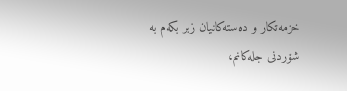خزمەتکار و دەستەکانیان زبر بکەم بە شۆردنی جلەکانم،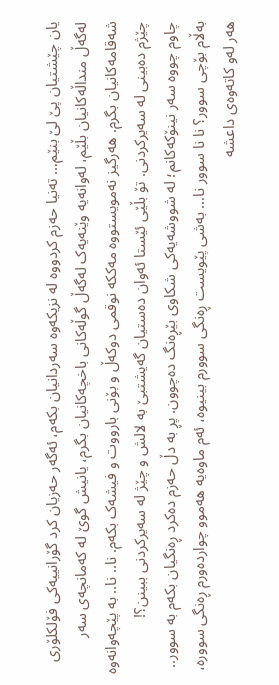یان چێشتیان پێ لێ بنێم… تەنیا حەزم کردووە لە نزیکەوە سەردانیان بکەم، ئەگەر حەزیان کرد گۆرانییەکی فۆلکلۆری لەگەڵ منداڵەکانیان بڵێم، لەوانەیە وێنەیەک لەگەڵ گوڵەکانی باخچەکانیان بگرم، یانیش گوێ لە کەمانچەی سەر شەقامەکانیان بگرم. هەرگیز نەمویستووە مەککە نوقمی دوکەڵ و بۆنی بارووت و فیشەک بکەم. نا.. نا.. بە پێچەوانەوە چێژم دەبینی لە سەیرکردنی. تۆ بڵێی ئێستا ئەوان دەستیان گەیشتبێ بە لالش و چێژ لە سەیرکردنی ببینن؟!
چاوم چووە سەر نینۆکەکانم؛ لە شووشەیەکی شکاوی بێڕەنگ دەچوون. پڕ بە دڵ حەزم دەکرد ڕەنگیان بکەم بە سوور.. بەڵام بۆچی سوور؟ نا نا سوور نا… بەشی پێویست ڕەنگی سوورم بینیوە، ئەم ماوەیە هەموو چواردەورم ڕەنگی سوورە، هەر لەو کاتەوەی داعشە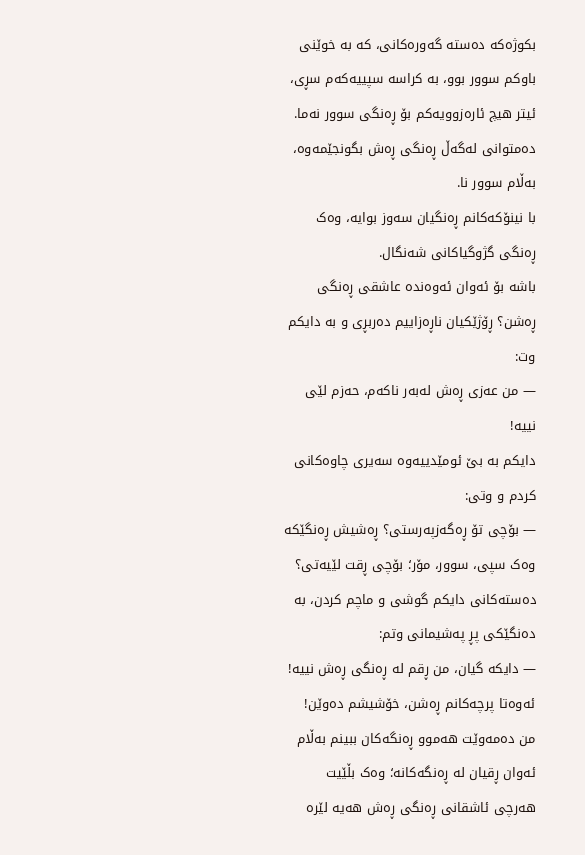بکوژەکە دەستە گەورەکانی، کە بە خوێنی باوکم سوور بوو، بە کراسە سپییەکەم سڕی، ئیتر هیچ ئارەزوویەکم بۆ ڕەنگی سوور نەما. دەمتوانی لەگەڵ ڕەنگی ڕەش بگونجێمەوە، بەڵام سوور نا.
با نینۆکەکانم ڕەنگیان سەوز بوایە، وەک ڕەنگی گژوگیاکانی شەنگال.
باشە بۆ ئەوان ئەوەندە عاشقی ڕەنگی ڕەشن؟ ڕۆژێکیان ناڕەزاییم دەربڕی و بە دایکم وت:
— من عەزی ڕەش لەبەر ناکەم، حەزم لێی نییە!
دایکم بە بێ ئومێدییەوە سەیری چاوەکانی کردم و وتی:
— بۆچی تۆ ڕەگەزپەرستی؟ ڕەشیش ڕەنگێکە وەک سپی، سوور، مۆر؛ بۆچی ڕقت لێیەتی؟
دەستەکانی دایکم گوشی و ماچم کردن، بە دەنگێکی پڕ پەشیمانی وتم:
— دایکە گیان، من ڕقم لە ڕەنگی ڕەش نییە! ئەوەتا پرچەکانم ڕەشن، خۆشیشم دەوێن!
من دەمەوێت هەموو ڕەنگەکان ببینم بەڵام ئەوان ڕقیان لە ڕەنگەکانە؛ وەک بڵێیت هەرچی ئاشقانی ڕەنگی ڕەش هەیە لێرە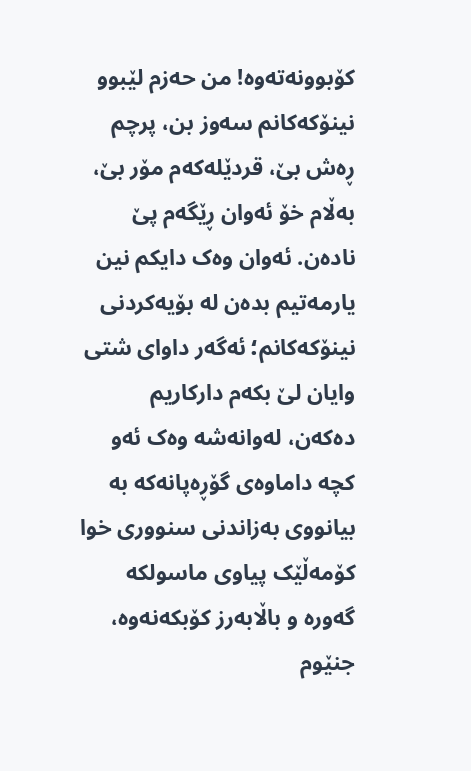کۆبوونەتەوە! من حەزم لێبوو نینۆکەکانم سەوز بن، پرچم ڕەش بێ، قردێلەکەم مۆر بێ، بەڵام خۆ ئەوان ڕێگەم پێ نادەن. ئەوان وەک دایکم نین یارمەتیم بدەن لە بۆیەکردنی نینۆکەکانم؛ ئەگەر داوای شتی وایان لێ بکەم دارکاریم دەکەن، لەوانەشە وەک ئەو کچە داماوەی گۆڕەپانەکە بە بیانووی بەزاندنی سنووری خوا کۆمەڵێک پیاوی ماسولکە گەورە و باڵابەرز کۆبکەنەوە، جنێوم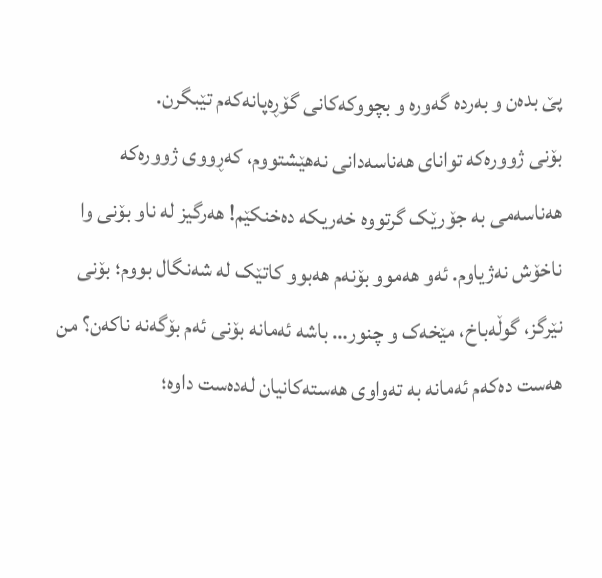پێ بدەن و بەردە گەورە و بچووکەکانی گۆڕەپانەکەم تێبگرن.
بۆنی ژوورەکە توانای هەناسەدانی نەهێشتووم، کەڕووی ژوورەکە هەناسەمی بە جۆرێک گرتووە خەریکە دەخنکێم! هەرگیز لە ناو بۆنی وا ناخۆش نەژیاوم. ئەو هەموو بۆنەم هەبوو کاتێک لە شەنگال بووم؛ بۆنی نێرگز، گوڵەباخ، مێخەک و چنور… باشە ئەمانە بۆنی ئەم بۆگەنە ناکەن؟ من هەست دەکەم ئەمانە بە تەواوی هەستەکانیان لەدەست داوە؛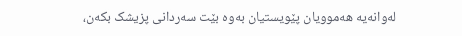لەوانەیە هەموویان پێویستیان بەوە بێت سەردانی پزیشک بکەن،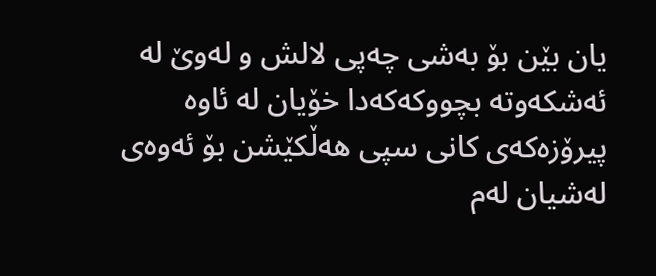یان بێن بۆ بەشی چەپی لالش و لەوێ لە ئەشکەوتە بچووکەکەدا خۆیان لە ئاوە پیرۆزەکەی کانی سپی هەڵکێشن بۆ ئەوەی لەشیان لەم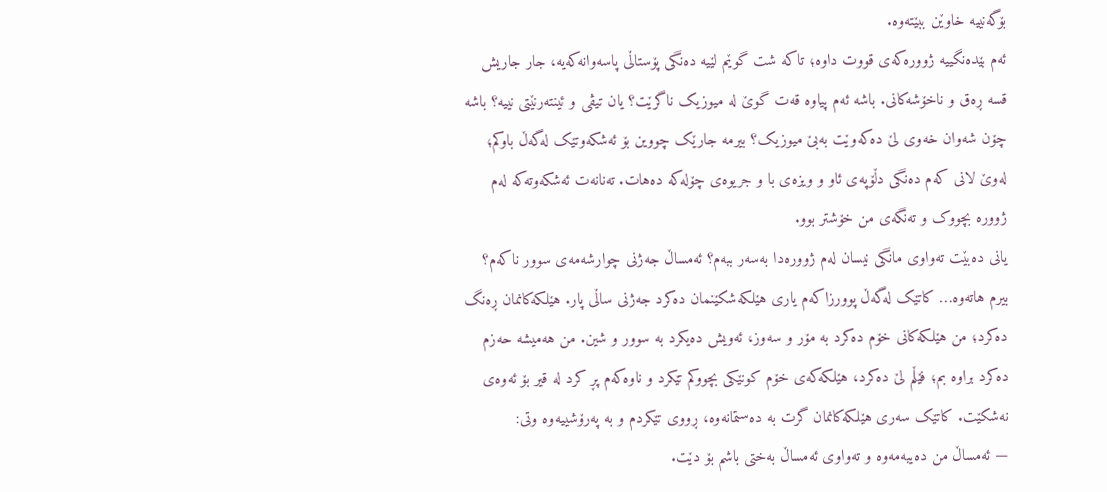بۆگەنییە خاوێن ببێتەوە.
ئەم بێدەنگییە ژوورەکەی قووت داوە؛ تاکە شت گوێم لێیە دەنگی پۆستاڵی پاسەوانەکەیە، جار جاریش قسە ڕەق و ناخۆشەکانی. باشە ئەم پیاوە قەت گوێ لە میوزیک ناگرێت؟ یان تیڤی و ئینتەرنێتی نییە؟ باشە چۆن شەوان خەوی لێ دەکەوێت بەبێ میوزیک؟ بیرمە جارێک چووین بۆ ئەشکەوتێک لەگەڵ باوکم؛ لەوێ لانی کەم دەنگی دڵۆپەی ئاو و ویزەی با و جریوەی چۆلەکە دەهات. تەنانەت ئەشکەوتەکە لەم ژوورە بچووک و تەنگەی من خۆشتر بوو.
یانی دەبێت تەواوی مانگی نیسان لەم ژوورەدا بەسەر ببەم؟ ئەمساڵ جەژنی چوارشەمەی سوور ناکەم؟ بیرم هاتەوە… کاتێک لەگەڵ پوورزاکەم یاری هێلکەشکێنمان دەکرد جەژنی ساڵی پار. هێلکەکانمان ڕەنگ دەکرد؛ من هێلکەکانی خۆم دەکرد بە مۆر و سەوز، ئەویش دەیکرد بە سوور و شین. من هەمیشە حەزم دەکرد براوە بم؛ فێڵم لێ دەکرد، هێلکەکەی خۆم کونێکی بچووکم تێکرد و ناوەکەم پڕ کرد لە قیر بۆ ئەوەی نەشکێت. کاتێک سەری هێلکەکانمان گرت بە دەستمانەوە، ڕووی تێکردم و بە پەرۆشییەوە وتی:
— ئەمساڵ من دەیبەمەوە و تەواوی ئەمساڵ بەختی باشم بۆ دێت.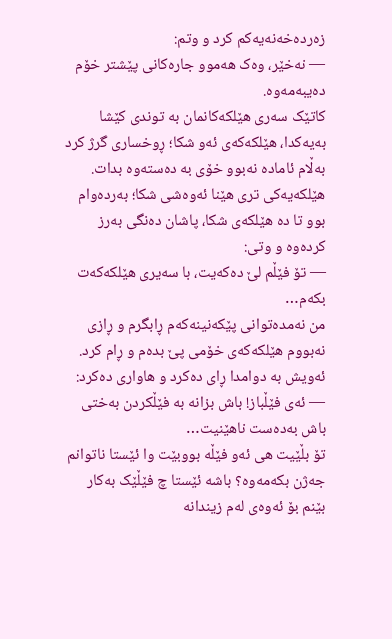زەردەخەنەیەکم کرد و وتم:
— نەخێر، وەک هەموو جارەکانی پێشتر خۆم دەیبەمەوە.
کاتێک سەری هێلکەکانمان بە توندی کێشا بەیەکدا، هێلکەکەی ئەو شکا؛ ڕوخساری گرژ کرد بەڵام ئامادە نەبوو خۆی بە دەستەوە بدات. هێلکەیەکی تری هێنا ئەوەشی شکا؛ بەردەوام بوو تا دە هێلکەی شکا، پاشان دەنگی بەرز کردەوە و وتی:
— تۆ فێڵم لێ دەکەیت، با سەیری هێلکەکەت بکەم…
من نەمدەتوانی پێکەنینەکەم ڕابگرم و ڕازی نەبووم هێلکەکەی خۆمی پێ بدەم و ڕام کرد. ئەویش بە دوامدا ڕای دەکرد و هاواری دەکرد:
— ئەی فێڵباز! باش بزانە بە فێڵکردن بەختی باش بەدەست ناهێنیت…
تۆ بڵێیت هی ئەو فێڵە بووبێت وا ئێستا ناتوانم جەژن بکەمەوە؟ باشە ئێستا چ فێڵێک بەکار بێنم بۆ ئەوەی لەم زیندانە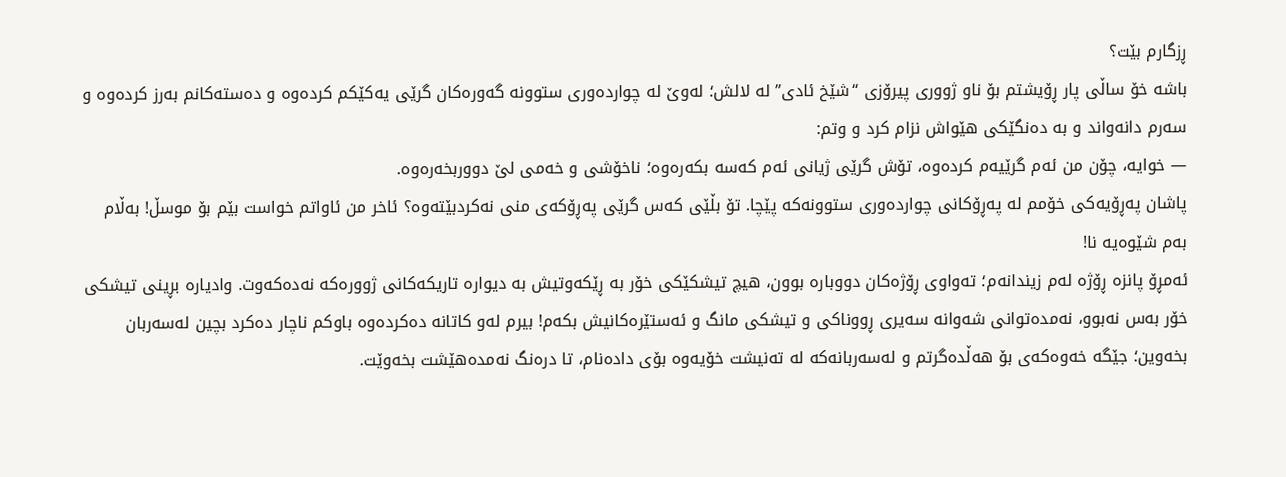ڕزگارم بێت؟
باشە خۆ ساڵی پار ڕۆیشتم بۆ ناو ژووری پیرۆزی “شێخ ئادی” لە لالش؛ لەوێ لە چواردەوری ستوونە گەورەکان گرێی یەکێکم کردەوە و دەستەکانم بەرز کردەوە و سەرم دانەواند و بە دەنگێکی هێواش نزام کرد و وتم:
— خوایە، چۆن من ئەم گرێیەم کردەوە، تۆش گرێی ژیانی ئەم کەسە بکەرەوە؛ ناخۆشی و خەمی لێ دووربخەرەوە.
پاشان پەڕۆیەکی خۆمم لە پەڕۆکانی چواردەوری ستوونەکە پێچا. تۆ بڵێی کەس گرێی پەڕۆکەی منی نەکردبێتەوە؟ ئاخر من ئاواتم خواست بێم بۆ موسڵ! بەڵام بەم شێوەیە نا!
ئەمڕۆ پانزە ڕۆژە لەم زیندانەم؛ تەواوی ڕۆژەکان دووبارە بوون، هیچ تیشکێکی خۆر بە ڕێکەوتیش بە دیوارە تاریکەکانی ژوورەکە نەدەکەوت. وادیارە بڕینی تیشکی خۆر بەس نەبوو، نەمدەتوانی شەوانە سەیری ڕووناکی و تیشکی مانگ و ئەستێرەکانیش بکەم! بیرم لەو کاتانە دەکردەوە باوکم ناچار دەکرد بچین لەسەربان بخەوین؛ جێگە خەوەکەی بۆ هەڵدەگرتم و لەسەربانەکە لە تەنیشت خۆیەوە بۆی دادەنام، تا درەنگ نەمدەهێشت بخەوێت.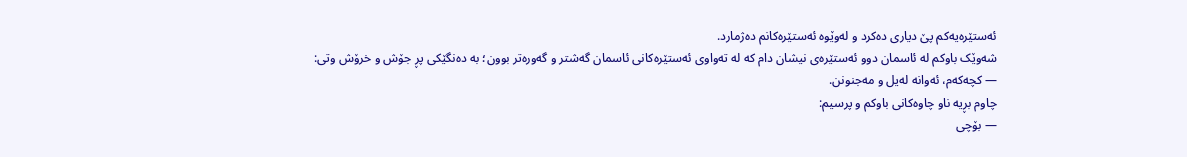ئەستێرەیەکم پێ دیاری دەکرد و لەوێوە ئەستێرەکانم دەژمارد.
شەوێک باوکم لە ئاسمان دوو ئەستێرەی نیشان دام کە لە تەواوی ئەستێرەکانی ئاسمان گەشتر و گەورەتر بوون؛ بە دەنگێکی پڕ جۆش و خرۆش وتی:
— کچەکەم، ئەوانە لەیل و مەجنونن.
چاوم بڕیە ناو چاوەکانی باوکم و پرسیم:
— بۆچی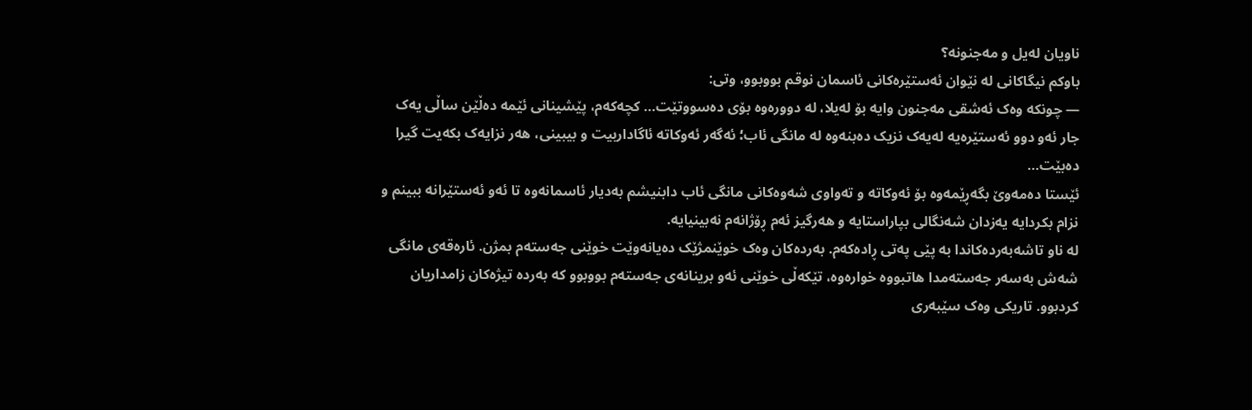ناویان لەیل و مەجنونە؟
باوکم نیگاکانی لە نێوان ئەستێرەکانی ئاسمان نوقم بووبوو، وتی:
— چونکە وەک ئەشقی مەجنون وایە بۆ لەیلا، لە دوورەوە بۆی دەسووتێت… کچەکەم، پێشینانی ئێمە دەڵێن ساڵی یەک جار ئەو دوو ئەستێرەیە لەیەک نزیک دەبنەوە لە مانگی ئاب؛ ئەگەر ئەوکاتە ئاگاداربیت و بیبینی، هەر نزایەک بکەیت گیرا دەبێت…
ئێستا دەمەوێ بگەڕێمەوە بۆ ئەوکاتە و تەواوی شەوەکانی مانگی ئاب دابنیشم بەدیار ئاسمانەوە تا ئەو ئەستێرانە ببینم و نزام بکردایە یەزدان شەنگالی بپاراستایە و هەرگیز ئەم ڕۆژانەم نەبینیایە.
لە ناو تاشەبەردەکاندا بە پێی پەتی ڕادەکەم. بەردەکان وەک خوێنمژێک دەیانەوێت خوێنی جەستەم بمژن. ئارەقەی مانگی شەش بەسەر جەستەمدا هاتبووە خوارەوە، تێکەڵی خوێنی ئەو برینانەی جەستەم بووبوو کە بەردە تیژەکان زامداریان کردبوو. تاریکی وەک سێبەری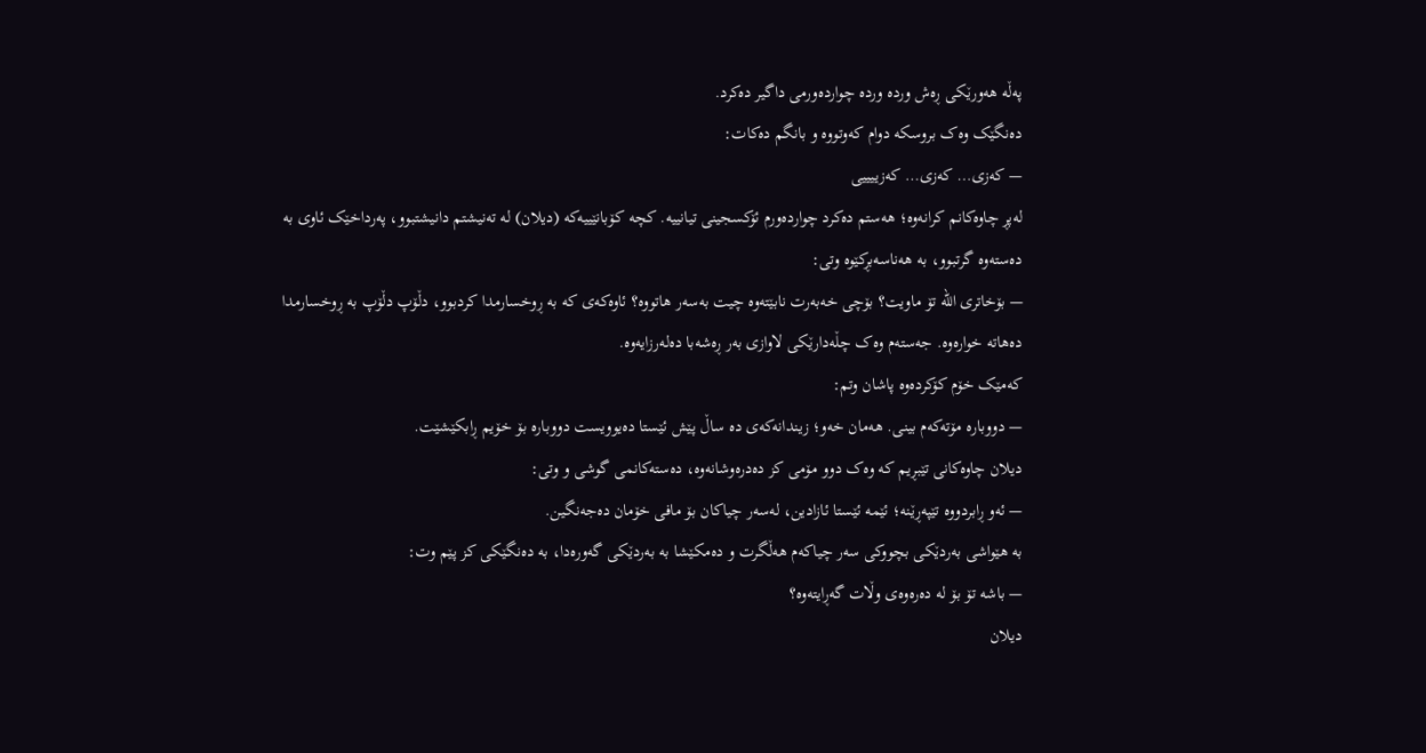پەڵە هەورێکی ڕەش وردە وردە چواردەورمی داگیر دەکرد.
دەنگێک وەک بروسکە دوام کەوتووە و بانگم دەکات:
— کەزی… کەزی… کەزییییی
لەپڕ چاوەکانم کرانەوە؛ هەستم دەکرد چواردەورم ئۆکسجینی تیانییە. کچە کۆبانێییەکە (دیلان) لە تەنیشتم دانیشتبوو، پەرداخێک ئاوی بە دەستەوە گرتبوو، بە هەناسەبڕکێوە وتی:
— بۆخاتری الله تۆ ماویت؟ بۆچی خەبەرت نابێتەوە چیت بەسەر هاتووە؟ ئاوەکەی کە بە ڕوخسارمدا کردبوو، دڵۆپ دڵۆپ بە ڕوخسارمدا دەهاتە خوارەوە. جەستەم وەک چڵەدارێکی لاوازی بەر ڕەشەبا دەلەرزایەوە.
کەمێک خۆم کۆکردەوە پاشان وتم:
— دووبارە مۆتەکەم بینی. هەمان خەو؛ زیندانەکەی دە ساڵ پێش ئێستا دەیوویست دووبارە بۆ خۆیم ڕابکێشێت.
دیلان چاوەکانی تێبڕیم کە وەک دوو مۆمی کز دەدرەوشانەوە، دەستەکانمی گوشی و وتی:
— ئەو ڕابردووە تێپەڕێنە؛ ئێمە ئێستا ئازادین، لەسەر چیاکان بۆ مافی خۆمان دەجەنگین.
بە هێواشی بەردێکی بچووکی سەر چیاکەم هەڵگرت و دەمکێشا بە بەردێکی گەورەدا، بە دەنگێکی کز پێم وت:
— باشە تۆ بۆ لە دەرەوەی وڵات گەڕایتەوە؟
دیلان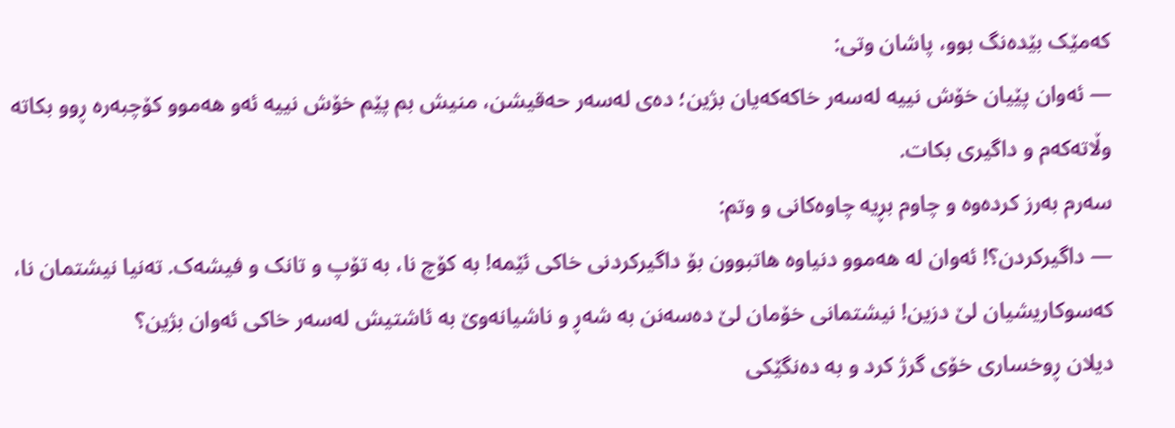کەمێک بێدەنگ بوو، پاشان وتی:
— ئەوان پێیان خۆش نییە لەسەر خاکەکەیان بژین؛ دەی لەسەر حەقیشن، منیش بم پێم خۆش نییە ئەو هەموو کۆچبەرە ڕوو بکاتە وڵاتەکەم و داگیری بکات.
سەرم بەرز کردەوە و چاوم بڕیە چاوەکانی و وتم:
— داگیرکردن؟! ئەوان لە هەموو دنیاوە هاتبوون بۆ داگیرکردنی خاکی ئێمە! بە کۆچ نا، بە تۆپ و تانک و فیشەک. تەنیا نیشتمان نا، کەسوکاریشیان لێ دزین! نیشتمانی خۆمان لێ دەسەنن بە شەڕ و ناشیانەوێ بە ئاشتیش لەسەر خاکی ئەوان بژین؟
دیلان ڕوخساری خۆی گرژ کرد و بە دەنگێکی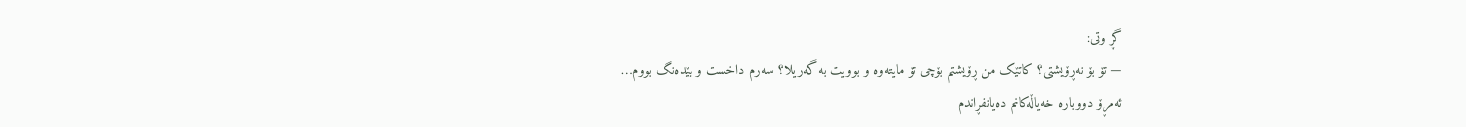گڕ وتی:
— تۆ بۆ نەڕۆیشتی؟ کاتێک من ڕۆیشتم بۆچی تۆ مایتەوە و بوویت بە گەریلا؟ سەرم داخست و بێدەنگ بووم…
ئەمڕۆ دووبارە خەیاڵەکانم دەیانفڕاندم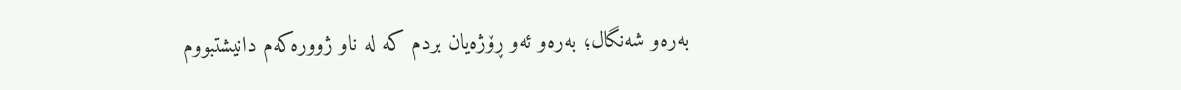بەرەو شەنگال؛ بەرەو ئەو ڕۆژەیان بردم کە لە ناو ژوورەکەم دانیشتبووم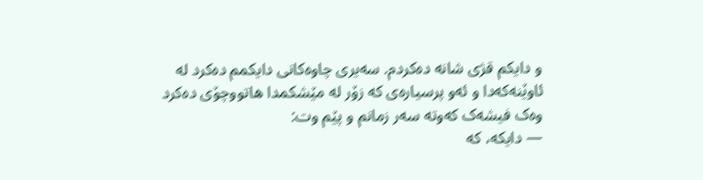و دایکم قژی شانە دەکردم. سەیری چاوەکانی دایکمم دەکرد لە ئاوێنەکەدا و ئەو پرسیارەی کە زۆر لە مێشکمدا هاتووچۆی دەکرد وەک فیشەک کەوتە سەر زمانم و پێم وت:
— دایکە، کە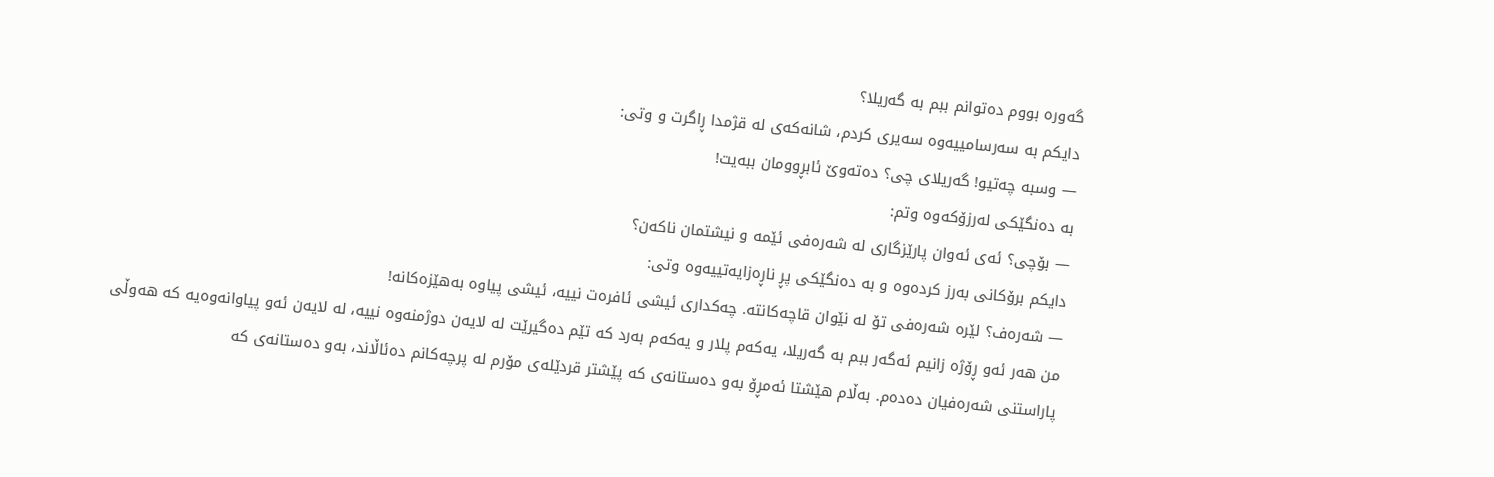گەورە بووم دەتوانم ببم بە گەریلا؟
دایکم بە سەرسامییەوە سەیری کردم، شانەکەی لە قژمدا ڕاگرت و وتی:
— وسبە چەتیو! گەریلای چی؟ دەتەوێ ئابڕوومان ببەیت!
بە دەنگێکی لەرزۆکەوە وتم:
— بۆچی؟ ئەی ئەوان پارێزگاری لە شەرەفی ئێمە و نیشتمان ناکەن؟
دایکم برۆکانی بەرز کردەوە و بە دەنگێکی پڕ ناڕەزایەتییەوە وتی:
— شەرەف؟ لێرە شەرەفی تۆ لە نێوان قاچەکانتە. چەکداری ئیشی ئافرەت نییە، ئیشی پیاوە بەهێزەکانە!
من هەر ئەو ڕۆژە زانیم ئەگەر ببم بە گەریلا، یەکەم پلار و یەکەم بەرد کە تێم دەگیرێت لە لایەن دوژمنەوە نییە، لە لایەن ئەو پیاوانەوەیە کە هەوڵی پاراستنی شەرەفیان دەدەم. بەڵام هێشتا ئەمڕۆ بەو دەستانەی کە پێشتر قردێلەی مۆرم لە پرچەکانم دەئاڵاند، بەو دەستانەی کە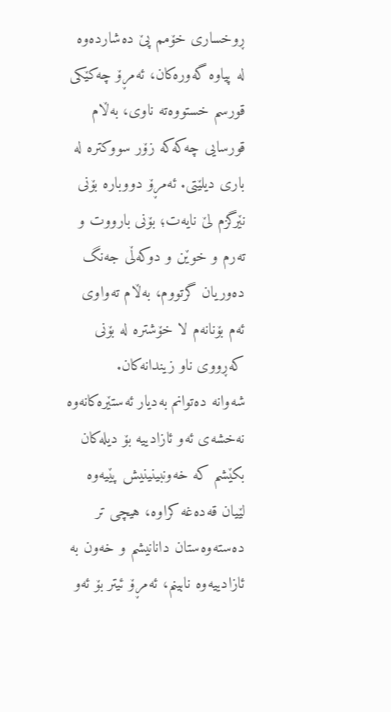ڕوخساری خۆمم پێ دەشاردەوە لە پیاوە گەورەکان، ئەمڕۆ چەکێکی قورسم خستووەتە ناوی، بەڵام قورسایی چەکەکە زۆر سووکترە لە باری دیلێتی. ئەمڕۆ دووبارە بۆنی نێرگزم لێ نایەت؛ بۆنی بارووت و تەرم و خوێن و دوکەڵی جەنگ دەوریان گرتووم، بەڵام تەواوی ئەم بۆنانەم لا خۆشترە لە بۆنی کەڕووی ناو زیندانەکان.
شەوانە دەتوانم بەدیار ئەستێرەکانەوە نەخشەی ئەو ئازادییە بۆ دیلەکان بکێشم کە خەونبینینیش پێیەوە لێیان قەدەغە کراوە، هیچی تر دەستەوەستان دانانیشم و خەون بە ئازادییەوە نابینم، ئەمڕۆ ئیتر بۆ ئەو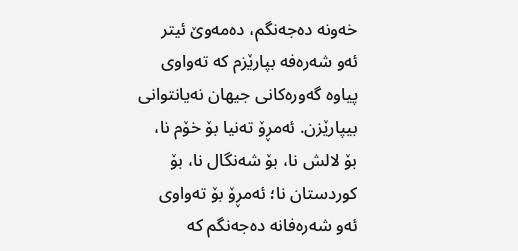خەونە دەجەنگم، دەمەوێ ئیتر ئەو شەرەفە بپارێزم کە تەواوی پیاوە گەورەکانی جیهان نەیانتوانی بیپارێزن. ئەمڕۆ تەنیا بۆ خۆم نا، بۆ لالش نا، بۆ شەنگال نا، بۆ کوردستان نا؛ ئەمڕۆ بۆ تەواوی ئەو شەرەفانە دەجەنگم کە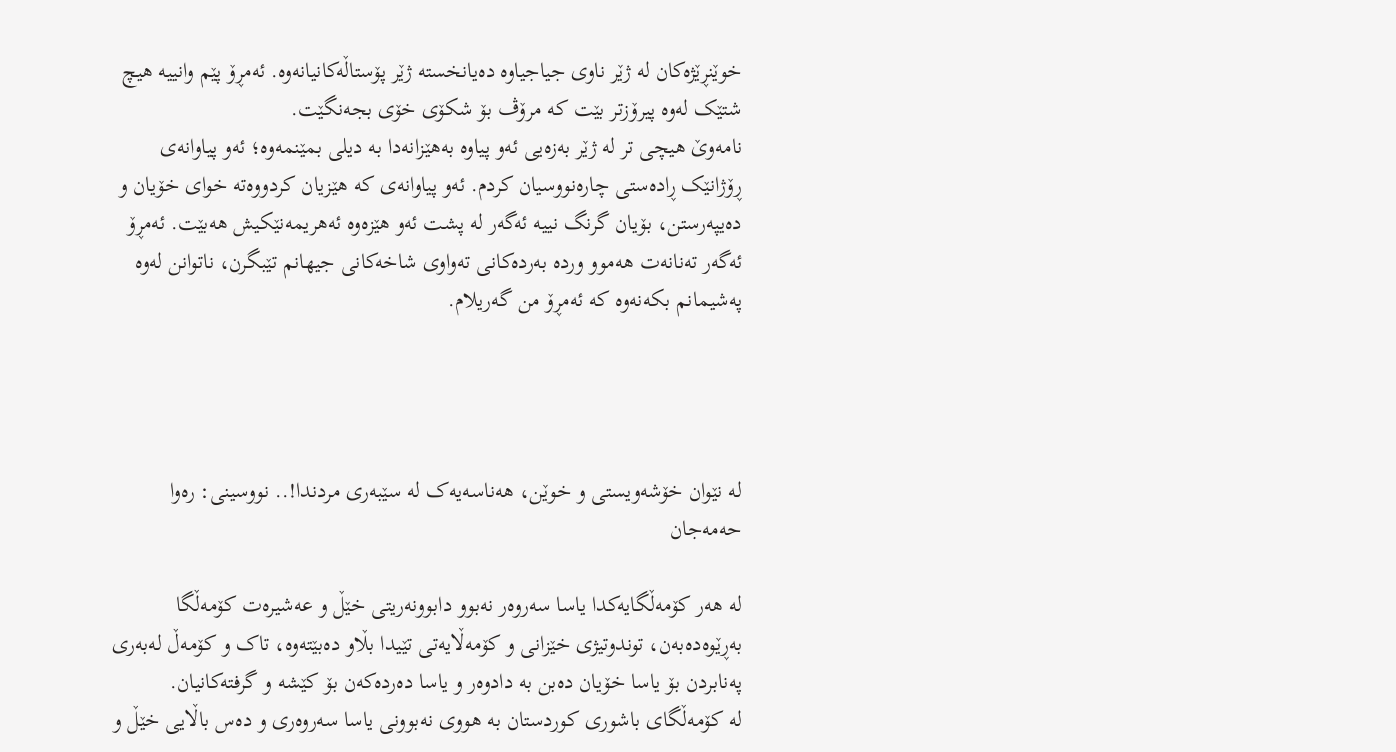خوێنڕێژەکان لە ژێر ناوی جیاجیاوە دەیانخستە ژێر پۆستاڵەکانیانەوە. ئەمڕۆ پێم وانییە هیچ شتێک لەوە پیرۆزتر بێت کە مرۆڤ بۆ شکۆی خۆی بجەنگێت.
نامەوێ هیچی تر لە ژێر بەزەیی ئەو پیاوە بەهێزانەدا بە دیلی بمێنمەوە؛ ئەو پیاوانەی ڕۆژانێک ڕادەستی چارەنووسیان کردم. ئەو پیاوانەی کە هێزیان کردووەتە خوای خۆیان و دەیپەرستن، بۆیان گرنگ نییە ئەگەر لە پشت ئەو هێزەوە ئەهریمەنێکیش هەبێت. ئەمڕۆ ئەگەر تەنانەت هەموو وردە بەردەکانی تەواوی شاخەکانی جیهانم تێبگرن، ناتوانن لەوە پەشیمانم بکەنەوە کە ئەمڕۆ من گەریلام.




لە نێوان خۆشەویستی و خوێن، هەناسەیەک لە سێبەری مردندا!.. نووسینی: رەوا حەمەجان

لە هەر کۆمەڵگایەکدا یاسا سەروەر نەبوو دابوونەریتی خێڵ و عەشیرەت کۆمەڵگا بەڕێوەدەبەن، توندوتیژی خێزانی و کۆمەڵایەتی تێیدا بڵاو دەبێتەوە، تاک و کۆمەڵ لەبەری پەنابردن بۆ یاسا خۆیان دەبن بە دادوەر و یاسا دەردەکەن بۆ کێشە و گرفتەکانیان.
لە کۆمەڵگای باشوری کوردستان بە هووی نەبوونی یاسا سەروەری و دەس باڵایی خێڵ و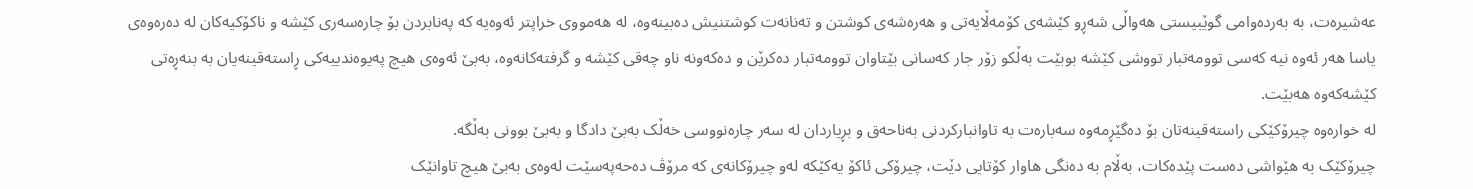عەشیرەت، بە بەردەوامی گوێبیستی هەواڵی شەڕو کێشەی کۆمەڵایەتی و هەرەشەی کوشتن و تەنانەت کوشتنیش دەبینەوە، لە هەمووی خراپتر ئەوەیە کە پەنابردن بۆ چارەسەری کێشە و ناکۆکیەکان لە دەرەوەی یاسا هەر ئەوە نیە کەسی توومەتبار تووشی کێشە بوبێت بەڵکو زۆر جار کەسانی بێتاوان توومەتبار دەکرێن و دەکەونە ناو چەقی کێشە و گرفتەکانەوە، بەبێ ئەوەی هیچ پەیوەندییەکی ڕاستەقینەیان بە بنەڕەتی کێشەکەوە هەبێت.
لە خوارەوە چیرۆکێکی راستەقینەتان بۆ دەگێڕمەوە سەبارەت بە تاوانبارکردنی بەناحەق و بڕیاردان لە سەر چارەنووسی خەڵک بەبێ دادگا و بەبێ بوونی بەڵگە.
چیرۆکێک بە هێواشی دەست پێدەکات، بەڵام بە دەنگی هاوار کۆتایی دێت، چیرۆکی ئاکۆ یەکێکە لەو چیرۆکانەی کە مرۆڤ دەحەپەسێت لەوەی بەبێ هیچ تاوانێک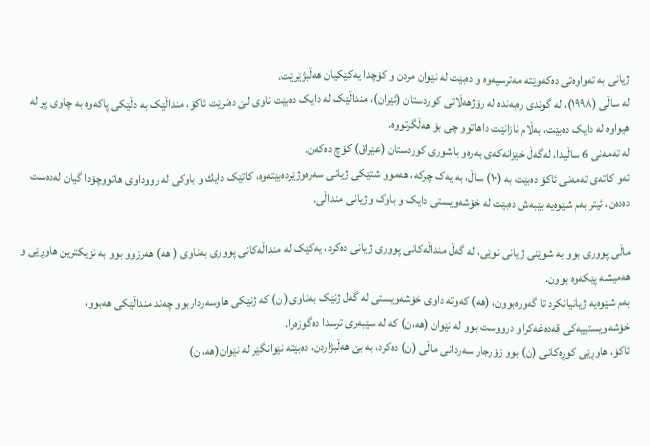ژیانی بە تەواوەتی دەکەوێتە مەترسیەوە و دەبێت لە نێوان مردن و کۆچدا یەکێکیان ‌هەڵبژێرێت.
لە ساڵی (١٩٩٨)، لە گوندی رەبەندە لە رۆژهەڵاتی کوردستان (ئێران)، منداڵێک لە دایک دەبێت ناوی لێ دەنرێت ئاکۆ، منداڵێک بە دڵێکی پاکەوە بە چاوی پڕ لە هیواوە لە دایک دەبێت، بەڵام نازانێت داهاتوو چی بۆ هەڵگرتووە.
لە تەمەنی 6 ساڵیدا، لەگەڵ خێزانەکەی بەرەو باشوری کوردستان (عێراق) کۆچ دەکەن.
ئەو کاتەی تەمەنی ئاکۆ دەبێت بە (١٠) ساڵ، بە یەک چرکە، هەموو شتێکی ژیانی سەرەوژێردەبێتەوە، کاتێک دایك و باوكی لە رووداوی هاتووچۆدا گیان لەدەست دەدەن، ئیتر بەم شێوەیە بێبەش دەبێت لە خۆشەویستی دایک و باوک وژیانی منداڵی.

ماڵی پووری بوو بە شوێنی ژیانی نوێی، لە گەڵ منداڵەکانی پووری ژیانی دەکرد، یەکێک لە منداڵەکانی پووری بەناوی ( هە) هەرزوو بوو بە نزیکترین هاوڕێی و هەمیشە پێکەوە بوون.
بەم شێوەیە ژیانیانکرد تا گەورەبوون، (هە) کەوتە داوی خۆشەویستی لە گەل ژنێک بەناوی( ن) کە ژنێکی هاوسەرداربوو چەند منداڵێکی هەبوو، خۆشەویستییەکی قەدەغەکراو درووست بوو لە نێوان (هە،ن) کە لە سێبەری ترسدا دەگوزەرا.
ئاکۆ، هاوڕێی کوڕەکانی (ن) بوو زۆرجار سەردانی ماڵی (ن) دەکرد، بە بێ هەڵبژاردن، دەبێتە نێوانگێر لە نێوان(هە، ن)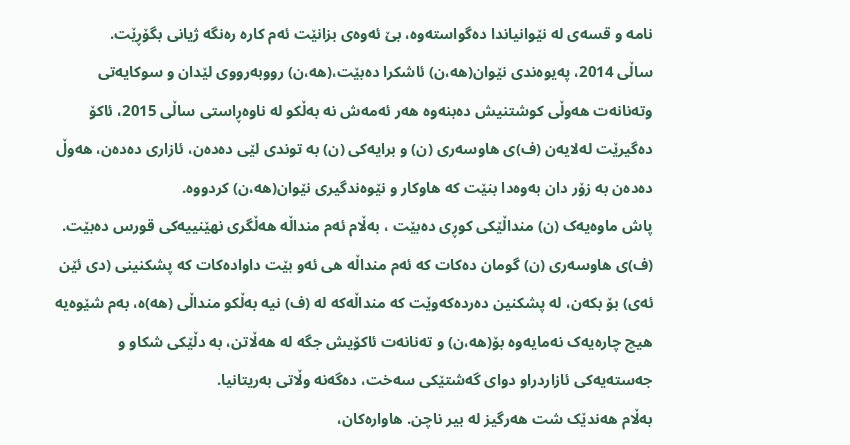نامە و قسەی لە نێوانیاندا دەگواستەوە، بێ ئەوەی بزانێت ئەم کارە رەنگە ژیانی بگۆڕێت.
ساڵی 2014، پەیوەندی نێوان(هە،ن) ئاشکرا دەبێت،(هە،ن) رووبەرووی لێدان و سوکایەتی وتەنانەت هەوڵی کوشتنیش دەبنەوە هەر ئەمەش نە بەڵکو لە ناوەڕاستی ساڵی 2015، ئاکۆ دەگیرێت لەلایەن (ف)ی هاوسەری (ن) و برایەکی (ن) بە توندی لێی دەدەن، ئازاری دەدەن، هەوڵ دەدەن بە زۆر دان بەوەدا بنێت کە هاوکار و نێوەندگیری نێوان(هە،ن) کردووە.
پاش ماوەیەک (ن) منداڵێکی کوڕی دەبێت ، بەڵام ئەم منداڵە هەڵگری نهێنییەکی قورس دەبێت.
(ف)ی هاوسەری (ن) گومان دەکات کە ئەم منداڵە هی ئەو بێت داوادەکات کە پشکنینی (دی ئێن ئەی) بۆ بکەن، لە پشکنین دەردەکەوێت کە منداڵەکە لە (ف) نیە بەڵکو منداڵی (هە)ە، بەم شێوەیە هیچ چارەیەک نەمایەوە بۆ(هە،ن) و تەنانەت ئاکۆیش جگە لە هەڵاتن، بە دڵێکی شکاو و جەستەیەکی ئازاردراو دوای گەشتێکی سەخت، دەگەنە وڵاتی بەریتانیا.
بەڵام هەندێک شت هەرگیز لە بیر ناچن. هاوارەکان،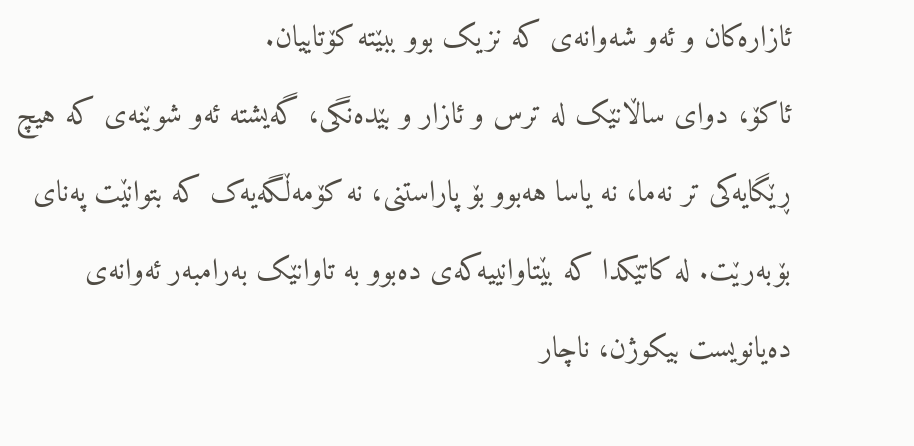ئازارەکان و ئەو شەوانەی کە نزیک بوو ببێتە کۆتاییان.
ئاکۆ، دوای ساڵانێک لە ترس و ئازار و بێدەنگی، گەیشتە ئەو شوێنەی کە هیچ ڕێگایەکی تر نەما، نە یاسا هەبوو بۆ پاراستنی، نە کۆمەڵگەیەک کە بتوانێت پەنای بۆبەرێت. لە کاتێکدا کە بێتاوانییەکەی دەبوو بە تاوانێک بەرامبەر ئەوانەی دەیانویست بیکوژن، ناچار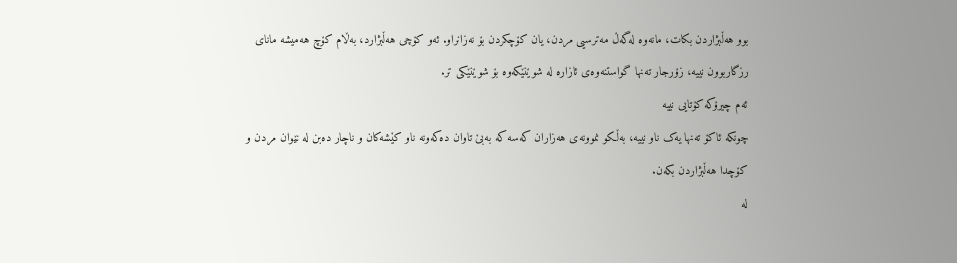بوو هەڵبژاردن بکات، مانەوە لەگەڵ مەترسیی مردن، یان کۆچکردن بۆ نەزانراو. ئەو کۆچی هەڵبژارد، بەڵام کۆچ هەمیشە مانای رزگاربوون نییە، زۆرجار تەنها گواستنەوەی ئازارە لە شوێنێکەوە بۆ شوێنێکی تر.
ئەم چیرۆکە کۆتایی نییە
چونکە ئاکۆ تەنها یەک ناو نییە، بەڵکو نموونەی هەزاران کەسە کە بەبێ تاوان دەکەونە ناو کێشەکان و ناچار دەبن لە نێوان مردن و کۆچدا هەڵبژاردن بکەن.
لە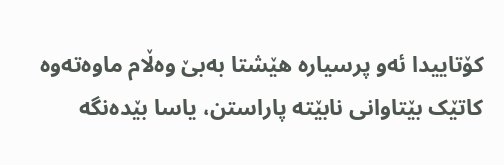کۆتاییدا ئەو پرسیارە هێشتا بەبێ وەڵام ماوەتەوە
کاتێک بێتاوانی نابێتە پاراستن، یاسا بێدەنگە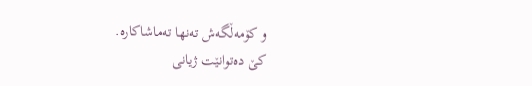و کۆمەڵگەش تەنها تەماشاکارە.
کێ دەتوانێت ژیانی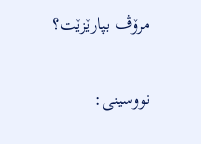مرۆڤ بپارێزێت؟

نووسینی: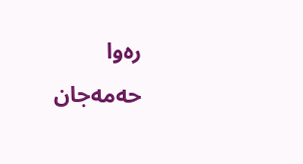رەوا حەمەجان